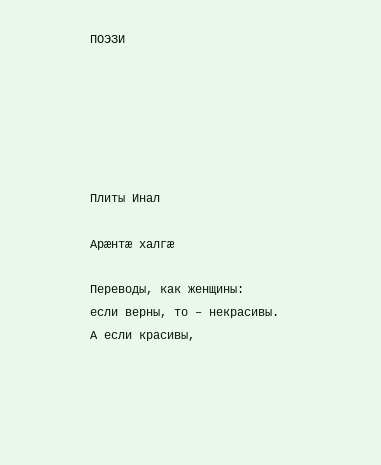ПОЭЗИ






Плиты Инал

Арæнтæ халгæ

Переводы, как женщины:
если верны, то – некрасивы.
А если красивы,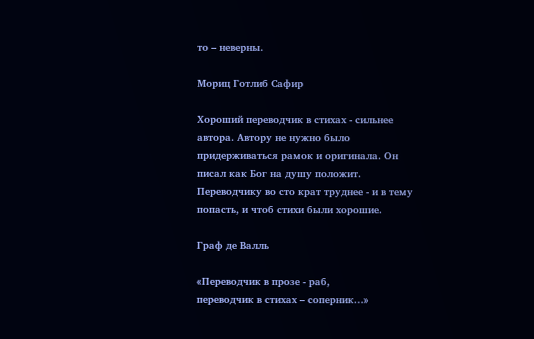то – неверны.

Мориц Готлиб Сафир

Хороший переводчик в стихах - сильнее автора. Автору не нужно было придерживаться рамок и оригинала. Он писал как Бог на душу положит. Переводчику во сто крат труднее - и в тему попасть, и чтоб стихи были хорошие.

Граф де Валль

«Переводчик в прозе - раб,
переводчик в стихах – соперник…»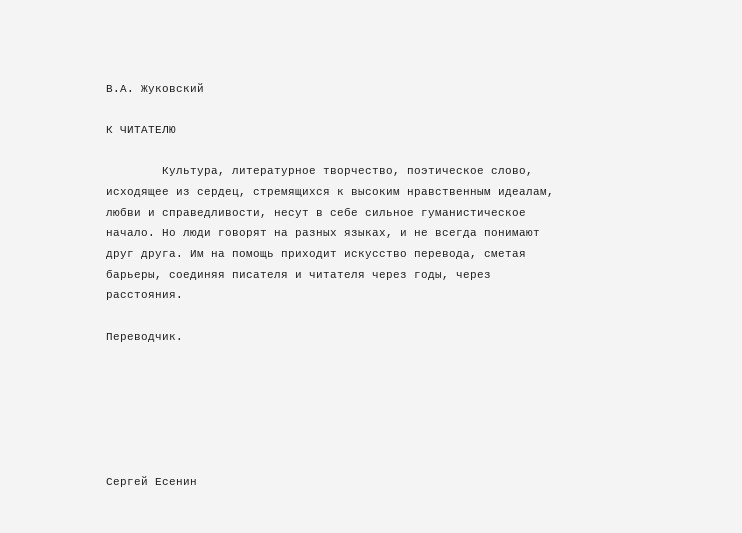В.А. Жуковский

К ЧИТАТЕЛЮ

        Культура, литературное творчество, поэтическое слово, исходящее из сердец, стремящихся к высоким нравственным идеалам, любви и справедливости, несут в себе сильное гуманистическое начало. Но люди говорят на разных языках, и не всегда понимают друг друга. Им на помощь приходит искусство перевода, сметая барьеры, соединяя писателя и читателя через годы, через расстояния.

Переводчик.






Сергей Есенин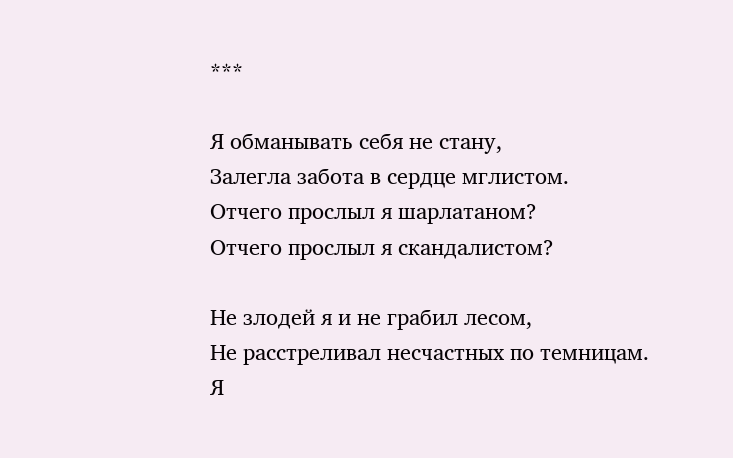***

Я обманывать себя не стану,
Залегла забота в сердце мглистом.
Отчего прослыл я шарлатаном?
Отчего прослыл я скандалистом?

Не злодей я и не грабил лесом,
Не расстреливал несчастных по темницам.
Я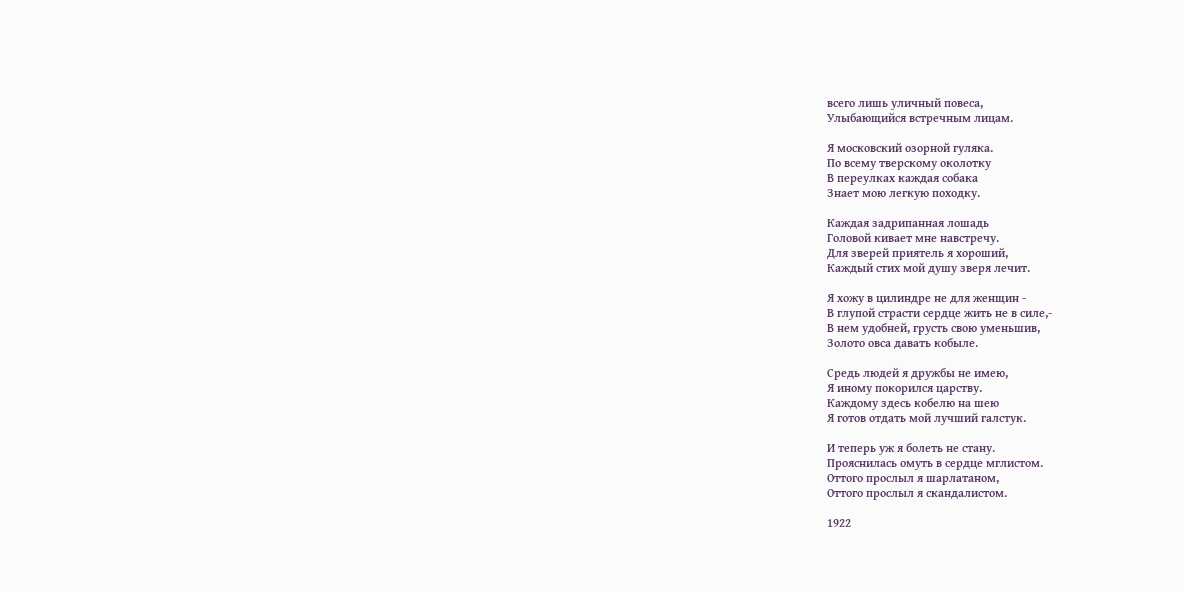всего лишь уличный повеса,
Улыбающийся встречным лицам.

Я московский озорной гуляка.
По всему тверскому околотку
В переулках каждая собака
Знает мою легкую походку.

Каждая задрипанная лошадь
Головой кивает мне навстречу.
Для зверей приятель я хороший,
Каждый стих мой душу зверя лечит.

Я хожу в цилиндре не для женщин -
В глупой страсти сердце жить не в силе,-
В нем удобней, грусть свою уменьшив,
Золото овса давать кобыле.

Средь людей я дружбы не имею,
Я иному покорился царству.
Каждому здесь кобелю на шею
Я готов отдать мой лучший галстук.

И теперь уж я болеть не стану.
Прояснилась омуть в сердце мглистом.
Оттого прослыл я шарлатаном,
Оттого прослыл я скандалистом.

1922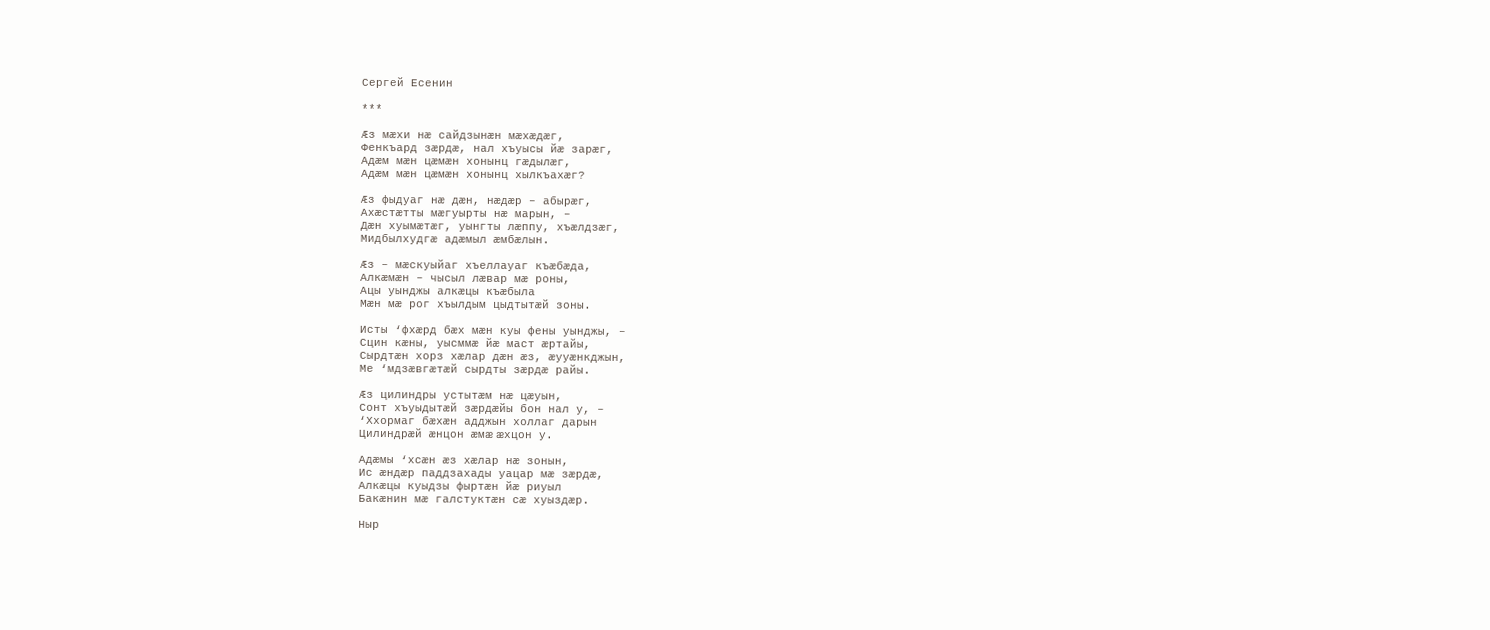Сергей Есенин

***

Æз мæхи нæ сайдзынæн мæхæдæг,
Фенкъард зæрдæ, нал хъуысы йæ зарæг,
Адæм мæн цæмæн хонынц гæдылæг,
Адæм мæн цæмæн хонынц хылкъахæг?

Æз фыдуаг нæ дæн, нæдæр – абырæг,
Ахæстæтты мæгуырты нæ марын, –
Дæн хуымæтæг, уынгты лæппу, хъæлдзæг,
Мидбылхудгæ адæмыл æмбæлын.

Æз – мæскуыйаг хъеллауаг къæбæда,
Алкæмæн – чысыл лæвар мæ роны,
Ацы уынджы алкæцы къæбыла
Мæн мæ рог хъылдым цыдтытæй зоны.

Исты ‘фхæрд бæх мæн куы фены уынджы, –
Сцин кæны, уысммæ йæ маст æртайы,
Сырдтæн хорз хæлар дæн æз, æууæнкджын,
Ме ‘мдзæвгæтæй сырдты зæрдæ райы.

Æз цилиндры устытæм нæ цæуын,
Сонт хъуыдытæй зæрдæйы бон нал у, –
‘Ххормаг бæхæн адджын холлаг дарын
Цилиндрæй æнцон æмæ æхцон у.

Адæмы ‘хсæн æз хæлар нæ зонын,
Ис æндæр паддзахады уацар мæ зæрдæ,
Алкæцы куыдзы фыртæн йæ риуыл
Бакæнин мæ галстуктæн сæ хуыздæр.

Ныр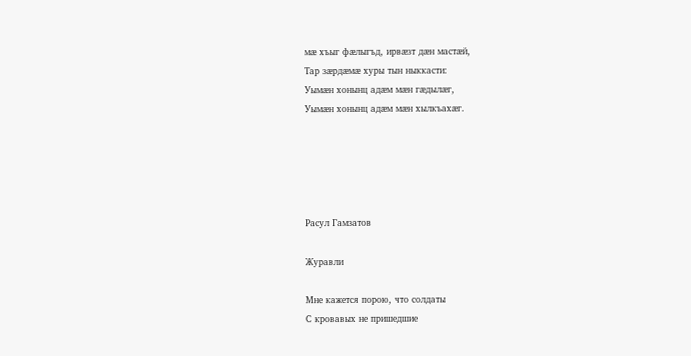мæ хъыг фæлыгъд, ирвæзт дæн мастæй,
Тар зæрдæмæ хуры тын ныккасти:
Уымæн хонынц адæм мæн гæдылæг,
Уымæн хонынц адæм мæн хылкъахæг.





Расул Гамзатов

Журавли

Мне кажется порою, что солдаты
С кровавых не пришедшие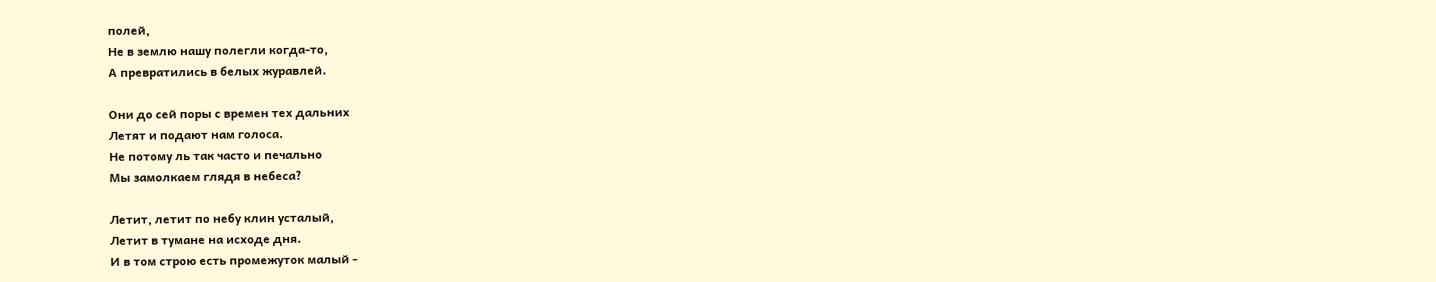полей,
Не в землю нашу полегли когда-то,
А превратились в белых журавлей.

Они до сей поры с времен тех дальних
Летят и подают нам голоса.
Не потому ль так часто и печально
Мы замолкаем глядя в небеса?

Летит, летит по небу клин усталый,
Летит в тумане на исходе дня.
И в том строю есть промежуток малый -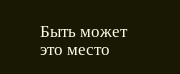Быть может это место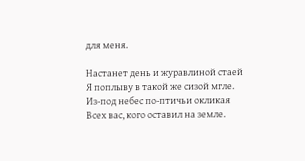для меня.

Настанет день и журавлиной стаей
Я поплыву в такой же сизой мгле.
Из-под небес по-птичьи окликая
Всех вас, кого оставил на земле.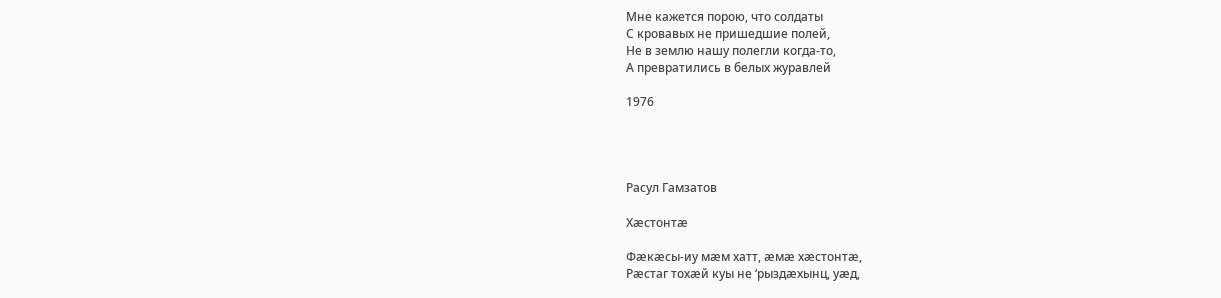Мне кажется порою, что солдаты
С кровавых не пришедшие полей,
Не в землю нашу полегли когда-то,
А превратились в белых журавлей

1976




Расул Гамзатов

Хæстонтæ

Фæкæсы-иу мæм хатт, æмæ хæстонтæ,
Рæстаг тохæй куы не ‘рыздæхынц, уæд,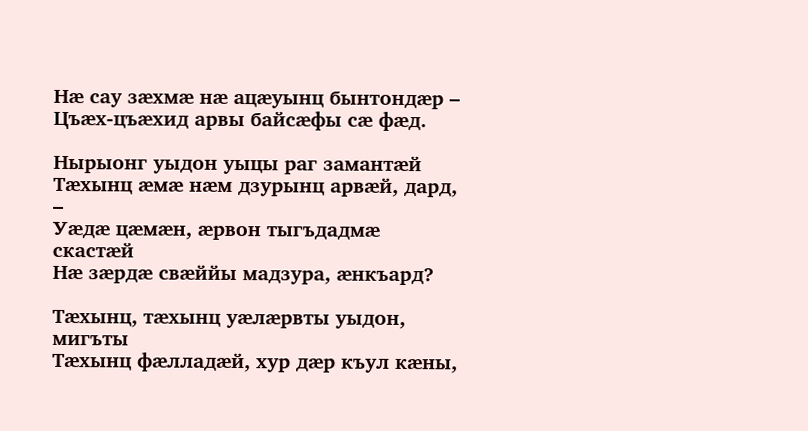Нæ сау зæхмæ нæ ацæуынц бынтондæр –
Цъæх-цъæхид арвы байсæфы сæ фæд.

Нырыонг уыдон уыцы раг замантæй
Тæхынц æмæ нæм дзурынц арвæй, дард, –
Уæдæ цæмæн, æрвон тыгъдадмæ скастæй
Нæ зæрдæ свæййы мадзура, æнкъард?

Тæхынц, тæхынц уæлæрвты уыдон, мигъты
Тæхынц фæлладæй, хур дæр къул кæны,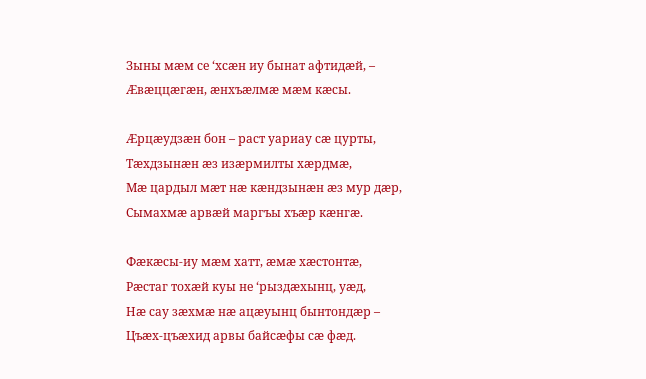Зыны мæм се ‘хсæн иу бынат афтидæй, –
Æвæццæгæн, æнхъæлмæ мæм кæсы.

Æрцæудзæн бон – раст уариау сæ цурты,
Тæхдзынæн æз изæрмилты хæрдмæ,
Мæ цардыл мæт нæ кæндзынæн æз мур дæр,
Сымахмæ арвæй маргъы хъæр кæнгæ.

Фæкæсы-иу мæм хатт, æмæ хæстонтæ,
Рæстаг тохæй куы не ‘рыздæхынц, уæд,
Нæ сау зæхмæ нæ ацæуынц бынтондæр –
Цъæх-цъæхид арвы байсæфы сæ фæд.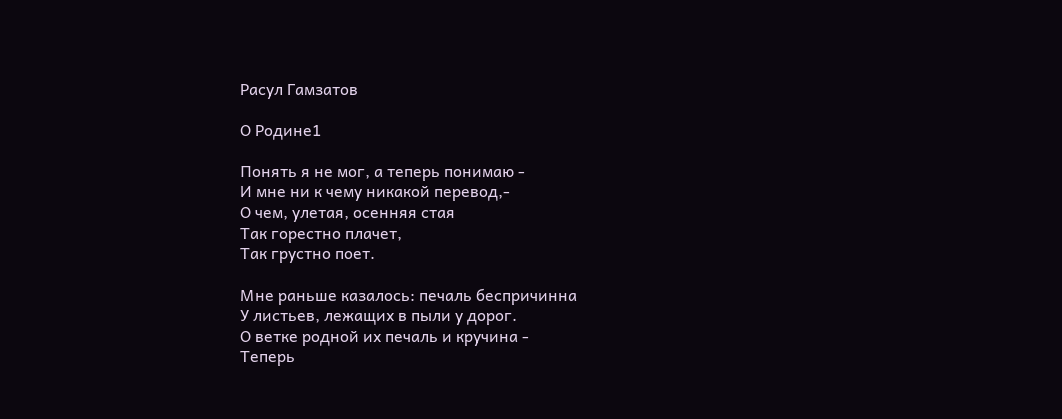Расул Гамзатов

О Родине1

Понять я не мог, а теперь понимаю -
И мне ни к чему никакой перевод,-
О чем, улетая, осенняя стая
Так горестно плачет,
Так грустно поет.

Мне раньше казалось: печаль беспричинна
У листьев, лежащих в пыли у дорог.
О ветке родной их печаль и кручина -
Теперь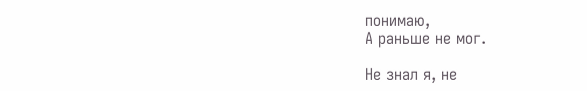понимаю,
А раньше не мог.

Не знал я, не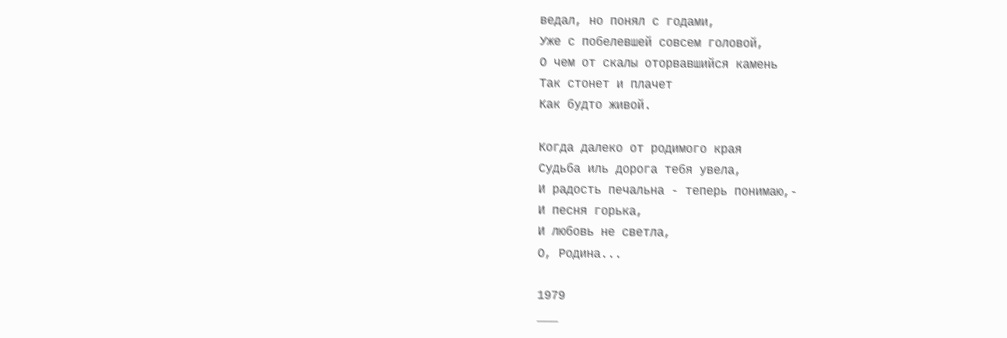ведал, но понял с годами,
Уже с побелевшей совсем головой,
О чем от скалы оторвавшийся камень
Так стонет и плачет
Как будто живой.

Когда далеко от родимого края
Судьба иль дорога тебя увела,
И радость печальна - теперь понимаю,-
И песня горька,
И любовь не светла,
О, Родина...

1979
___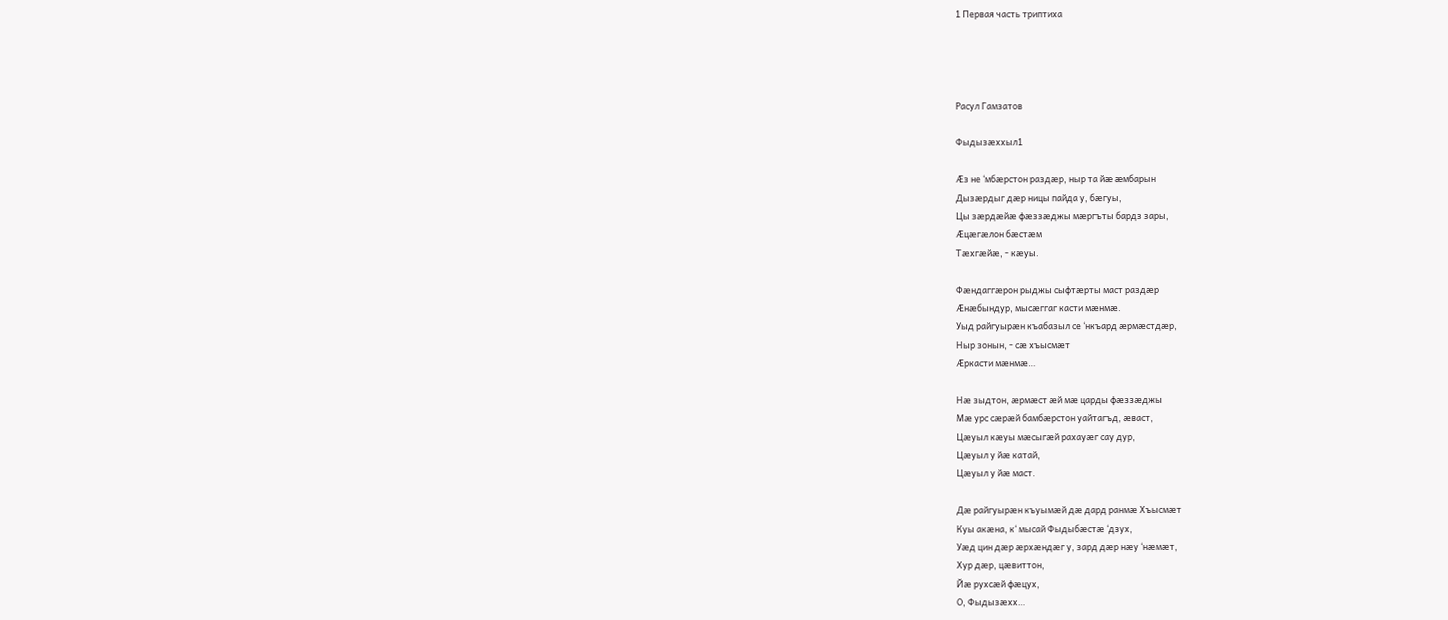1 Первая часть триптиха




Расул Гамзатов

Фыдызæххыл1

Æз не ‘мбæрстон раздæр, ныр та йæ æмбарын
Дызæрдыг дæр ницы пайда у, бæгуы,
Цы зæрдæйæ фæззæджы мæргъты бардз зары,
Æцæгæлон бæстæм
Тæхгæйæ, - кæуы.

Фæндаггæрон рыджы сыфтæрты маст раздæр
Æнæбындур, мысæггаг касти мæнмæ.
Уыд райгуырæн къабазыл се ‘нкъард æрмæстдæр,
Ныр зонын, - сæ хъысмæт
Æркасти мæнмæ…

Нæ зыдтон, æрмæст æй мæ царды фæззæджы
Мæ урс сæрæй бамбæрстон уайтагъд, æваст,
Цæуыл кæуы мæсыгæй рахауæг сау дур,
Цæуыл у йæ катай,
Цæуыл у йæ маст.

Дæ райгуырæн къуымæй дæ дард ранмæ Хъысмæт
Куы акæна, к‘ мысай Фыдыбæстæ ‘дзух,
Уæд цин дæр æрхæндæг у, зард дæр нæу ‘нæмæт,
Хур дæр, цæвиттон,
Йæ рухсæй фæцух,
О, Фыдызæхх…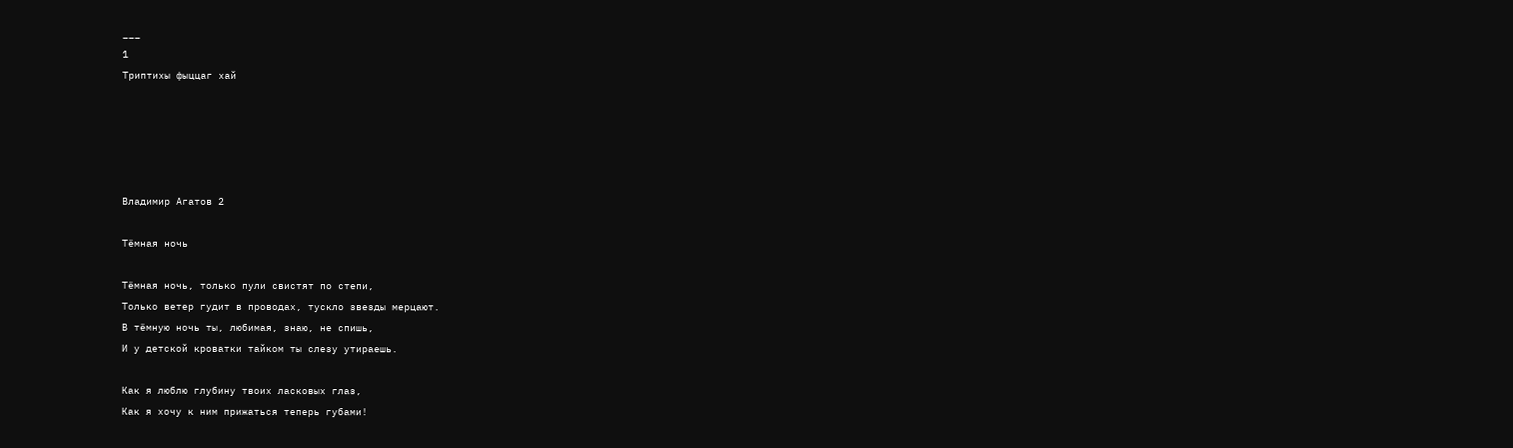___
1
Триптихы фыццаг хай





Владимир Агатов 2

Тёмная ночь

Тёмная ночь, только пули свистят по степи,
Только ветер гудит в проводах, тускло звезды мерцают.
В тёмную ночь ты, любимая, знаю, не спишь,
И у детской кроватки тайком ты слезу утираешь.

Как я люблю глубину твоих ласковых глаз,
Как я хочу к ним прижаться теперь губами!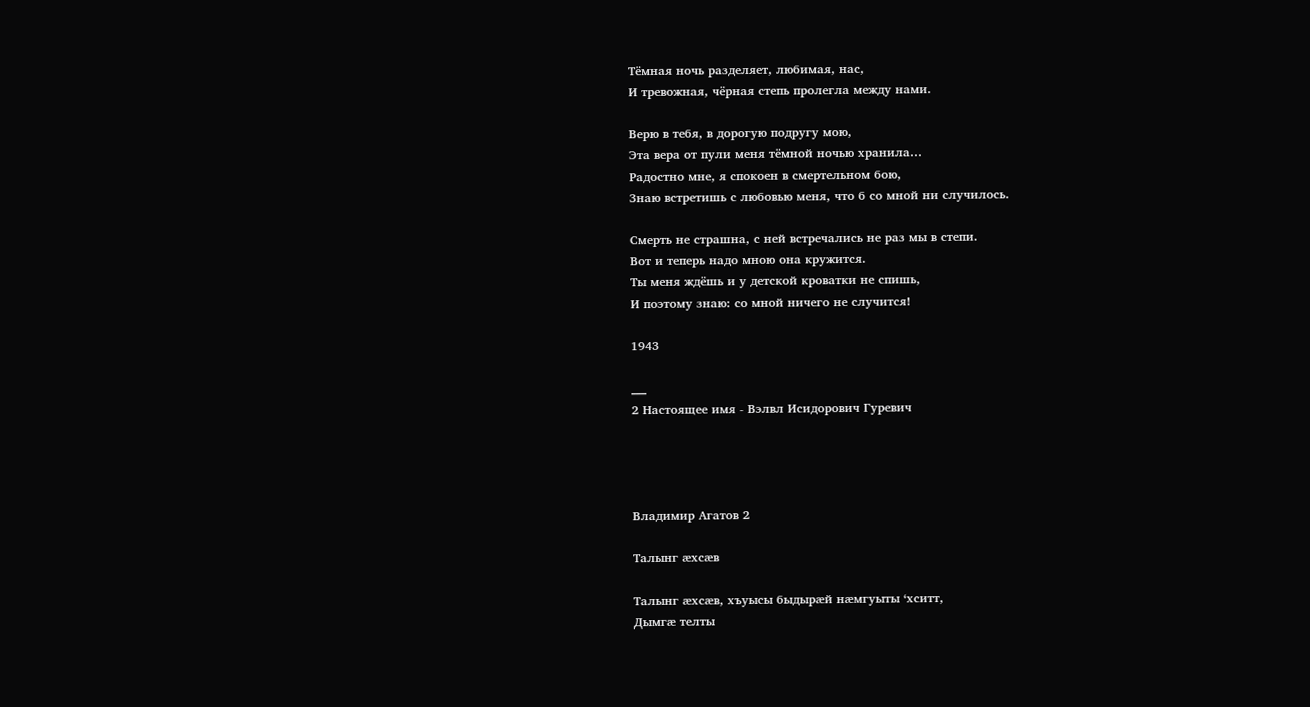Тёмная ночь разделяет, любимая, нас,
И тревожная, чёрная степь пролегла между нами.

Верю в тебя, в дорогую подругу мою,
Эта вера от пули меня тёмной ночью хранила…
Радостно мне, я спокоен в смертельном бою,
Знаю встретишь с любовью меня, что б со мной ни случилось.

Смерть не страшна, с ней встречались не раз мы в степи.
Вот и теперь надо мною она кружится.
Ты меня ждёшь и у детской кроватки не спишь,
И поэтому знаю: со мной ничего не случится!

1943

___
2 Настоящее имя - Вэлвл Исидорович Гуревич




Владимир Агатов 2

Талынг æхсæв

Талынг æхсæв, хъуысы быдырæй нæмгуыты ‘хситт,
Дымгæ телты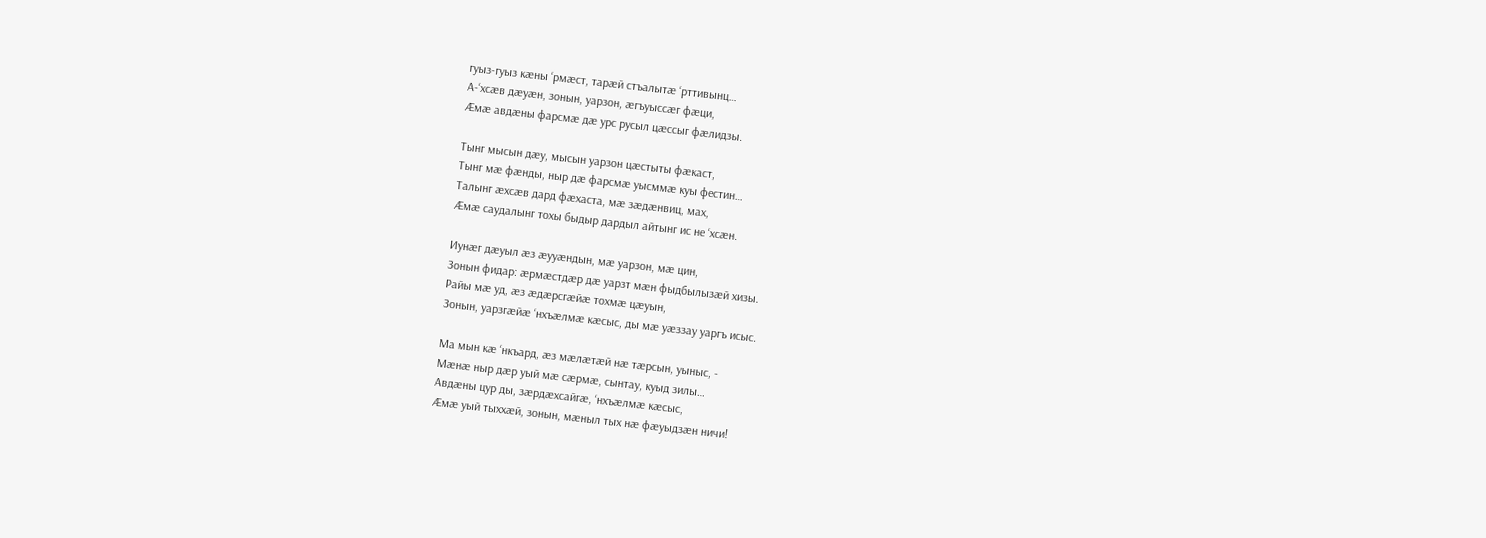гуыз-гуыз кæны ‘рмæст, тарæй стъалытæ ‘рттивынц…
А-‘хсæв дæуæн, зонын, уарзон, æгъуыссæг фæци,
Æмæ авдæны фарсмæ дæ урс русыл цæссыг фæлидзы.

Тынг мысын дæу, мысын уарзон цæстыты фæкаст,
Тынг мæ фæнды, ныр дæ фарсмæ уысммæ куы фестин…
Талынг æхсæв дард фæхаста, мæ зæдæнвиц, мах,
Æмæ саудалынг тохы быдыр дардыл айтынг ис не ‘хсæн.

Иунæг дæуыл æз æууæндын, мæ уарзон, мæ цин,
Зонын фидар: æрмæстдæр дæ уарзт мæн фыдбылызæй хизы.
Райы мæ уд, æз æдæрсгæйæ тохмæ цæуын,
Зонын, уарзгæйæ ‘нхъæлмæ кæсыс, ды мæ уæззау уаргъ исыс.

Ма мын кæ ‘нкъард, æз мæлæтæй нæ тæрсын, уыныс, -
Мæнæ ныр дæр уый мæ сæрмæ, сынтау, куыд зилы…
Авдæны цур ды, зæрдæхсайгæ, ‘нхъæлмæ кæсыс,
Æмæ уый тыххæй, зонын, мæныл тых нæ фæуыдзæн ничи!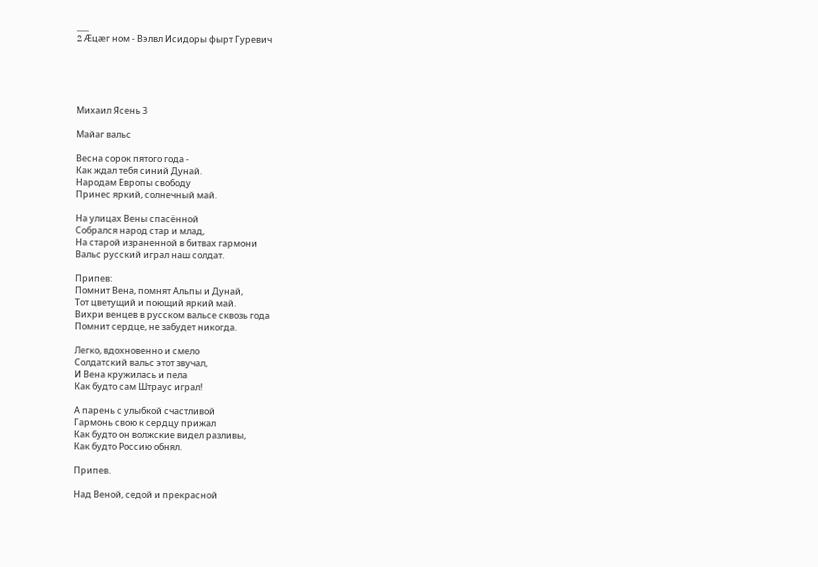___
2 Æцæг ном - Вэлвл Исидоры фырт Гуревич





Михаил Ясень 3

Майаг вальс

Весна сорок пятого года -
Как ждал тебя синий Дунай.
Народам Европы свободу
Принес яркий, солнечный май.

На улицах Вены спасённой
Собрался народ стар и млад,
На старой израненной в битвах гармони
Вальс русский играл наш солдат.

Припев:
Помнит Вена, помнят Альпы и Дунай,
Тот цветущий и поющий яркий май.
Вихри венцев в русском вальсе сквозь года
Помнит сердце, не забудет никогда.

Легко, вдохновенно и смело
Солдатский вальс этот звучал,
И Вена кружилась и пела
Как будто сам Штраус играл!

А парень с улыбкой счастливой
Гармонь свою к сердцу прижал
Как будто он волжские видел разливы,
Как будто Россию обнял.

Припев.

Над Веной, седой и прекрасной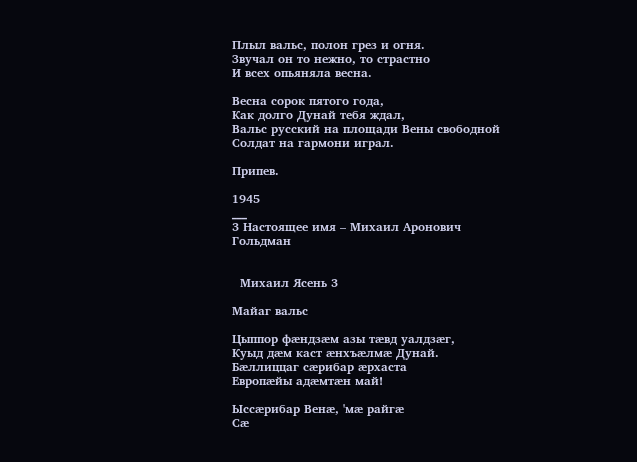Плыл вальс, полон грез и огня.
Звучал он то нежно, то страстно
И всех опьяняла весна.

Весна сорок пятого года,
Как долго Дунай тебя ждал,
Вальс русский на площади Вены свободной
Солдат на гармони играл.

Припев.

1945
___
3 Настоящее имя – Михаил Аронович Гольдман


  Михаил Ясень 3

Майаг вальс

Цыппор фæндзæм азы тæвд уалдзæг,
Куыд дæм каст æнхъæлмæ Дунай.
Бæллиццаг сæрибар æрхаста
Европæйы адæмтæн май!

Ыссæрибар Венæ, 'мæ райгæ
Сæ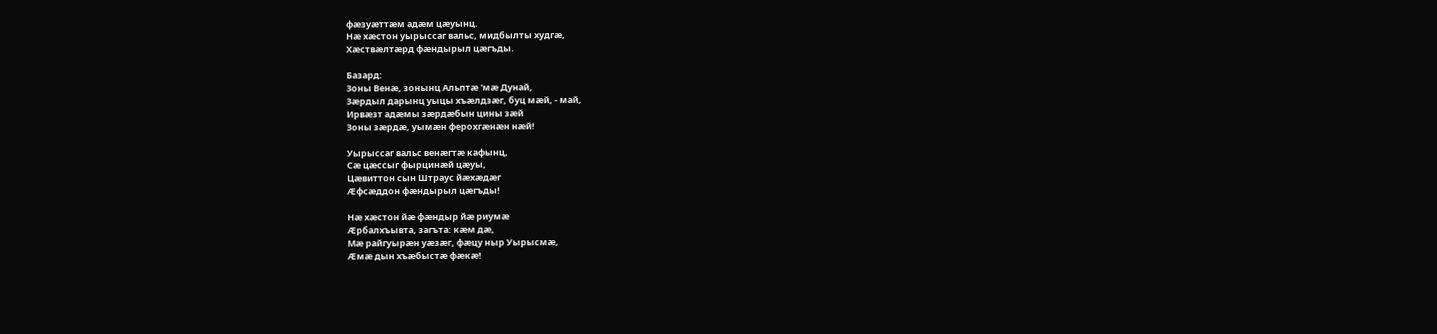фæзуæттæм адæм цæуынц.
Нæ хæстон уырыссаг вальс, мидбылты худгæ,
Хæствæлтæрд фæндырыл цæгъды.

Базард:
Зоны Венæ, зонынц Альптæ 'мæ Дунай,
Зæрдыл дарынц уыцы хъæлдзæг, буц мæй, - май,
Ирвæзт адæмы зæрдæбын цины зæй
Зоны зæрдæ, уымæн ферохгæнæн нæй!

Уырыссаг вальс венæгтæ кафынц,
Сæ цæссыг фырцинæй цæуы,
Цæвиттон сын Штраус йæхæдæг
Æфсæддон фæндырыл цæгъды!

Нæ хæстон йæ фæндыр йæ риумæ
Æрбалхъывта, загъта: кæм дæ,
Мæ райгуырæн уæзæг, фæцу ныр Уырысмæ,
Æмæ дын хъæбыстæ фæкæ!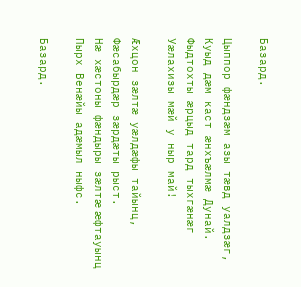Базард.

Цыппор фæндзæм азы тæвд уалдзæг,
Куыд дæм каст æнхъæлмæ Дунай.
Фыдтохты æрцыд тард тыхгæнæг
Уæлахизы мæй у ныр май!

Æхцон зæлтæ уæлдæфы тайынц,
Фæсабырдæр зæрдæты рыст.
Нæ хæстоны фæндыры зæлтæ æфтауынц
Пырх Венæйы адæмыл ныфс.

Базард.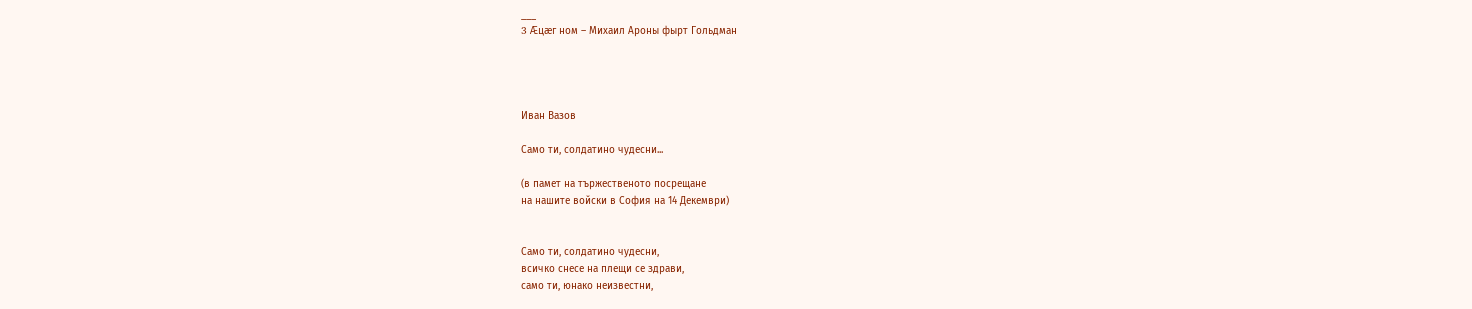___
3 Æцæг ном – Михаил Ароны фырт Гольдман




Иван Вазов

Само ти, солдатино чудесни...

(в памет на тържественото посрещане
на нашите войски в София на 14 Декември)


Само ти, солдатино чудесни,
всичко снесе на плещи се здрави,
само ти, юнако неизвестни,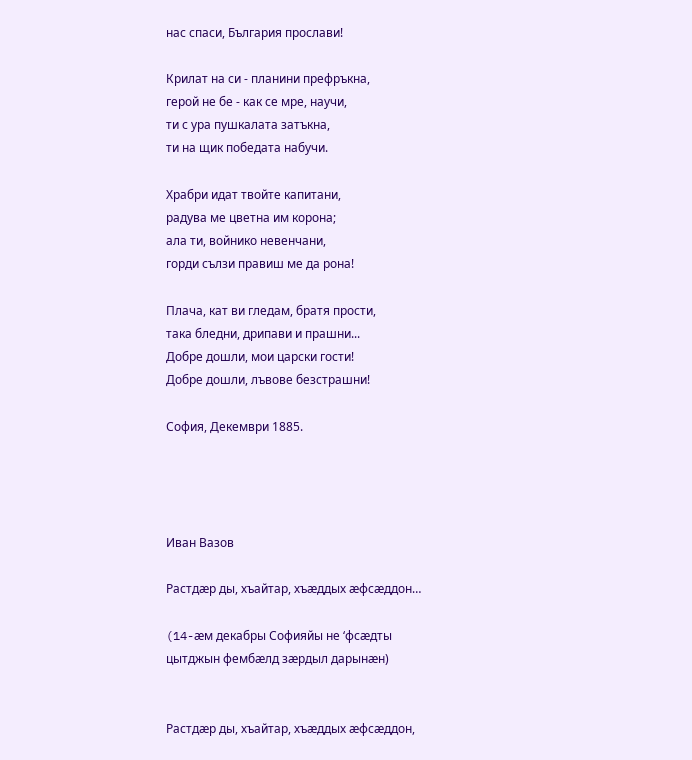нас спаси, България прослави!

Крилат на си - планини префръкна,
герой не бе - как се мре, научи,
ти с ура пушкалата затъкна,
ти на щик победата набучи.

Храбри идат твойте капитани,
радува ме цветна им корона;
ала ти, войнико невенчани,
горди сълзи правиш ме да рона!

Плача, кат ви гледам, братя прости,
така бледни, дрипави и прашни...
Добре дошли, мои царски гости!
Добре дошли, лъвове безстрашни!

София, Декември 1885.




Иван Вазов

Растдæр ды, хъайтар, хъæддых æфсæддон…

(14-æм декабры Софияйы не ‘фсæдты
цытджын фембæлд зæрдыл дарынæн)


Растдæр ды, хъайтар, хъæддых æфсæддон,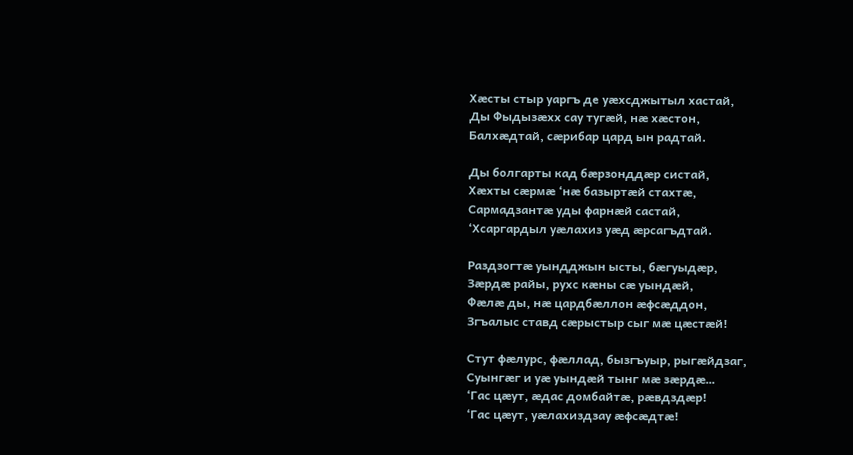Хæсты стыр уаргъ де уæхсджытыл хастай,
Ды Фыдызæхх сау тугæй, нæ хæстон,
Балхæдтай, сæрибар цард ын радтай.

Ды болгарты кад бæрзонддæр систай,
Хæхты сæрмæ ‘нæ базыртæй стахтæ,
Сармадзантæ уды фарнæй састай,
‘Хсаргардыл уæлахиз уæд æрсагъдтай.

Раздзогтæ уындджын ысты, бæгуыдæр,
Зæрдæ райы, рухс кæны сæ уындæй,
Фæлæ ды, нæ цардбæллон æфсæддон,
Згъалыс ставд сæрыстыр сыг мæ цæстæй!

Стут фæлурс, фæллад, бызгъуыр, рыгæйдзаг,
Суынгæг и уæ уындæй тынг мæ зæрдæ…
‘Гас цæут, æдас домбайтæ, рæвдздæр!
‘Гас цæут, уæлахиздзау æфсæдтæ!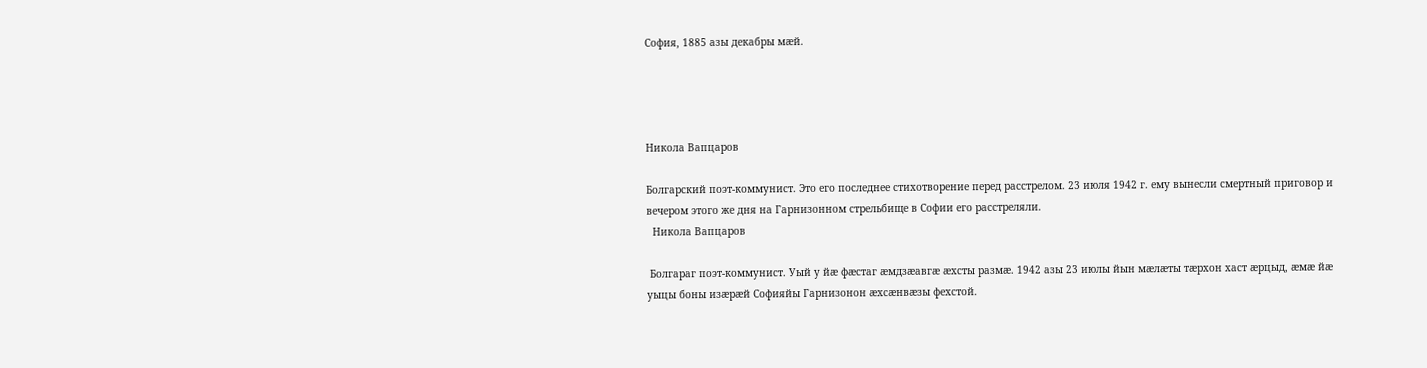София, 1885 азы декабры мæй.




Никола Вапцаров

Болгарский поэт-коммунист. Это его последнее стихотворение перед расстрелом. 23 июля 1942 г. ему вынесли смертный приговор и вечером этого же дня на Гарнизонном стрельбище в Софии его расстреляли.
  Никола Вапцаров

 Болгараг поэт-коммунист. Уый у йӕ фӕстаг ӕмдзӕавгӕ ӕхсты размӕ. 1942 азы 23 июлы йын мӕлӕты тӕрхон хаст ӕрцыд, ӕмӕ йӕ уыцы боны изæрæй Софияйы Гарнизонон æхсæнвæзы фехстой.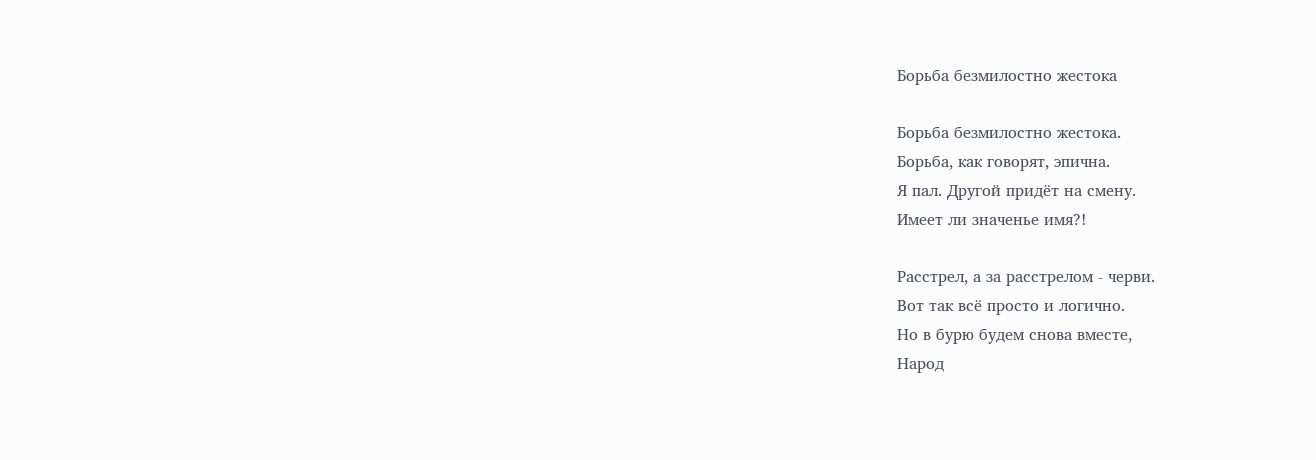Борьба безмилостно жестока

Борьба безмилостно жестока.
Борьба, как говорят, эпична.
Я пал. Другой придёт на смену.
Имеет ли значенье имя?!

Расстрел, а за расстрелом - черви.
Вот так всё просто и логично.
Но в бурю будем снова вместе,
Народ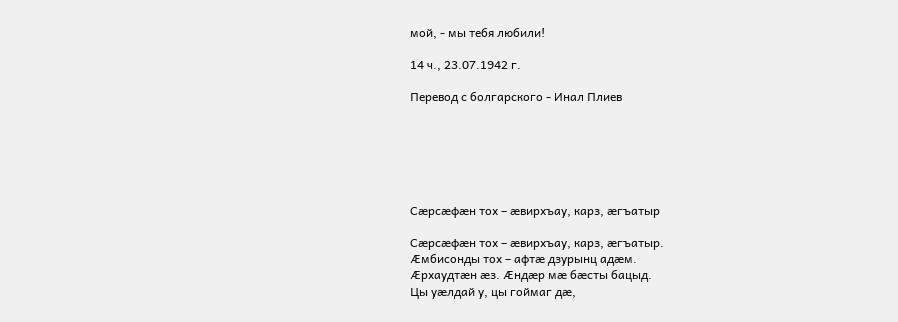мой, - мы тебя любили!

14 ч., 23.07.1942 г.

Перевод с болгарского - Инал Плиев






Сæрсæфæн тох – æвирхъау, карз, æгъатыр

Сæрсæфæн тох – æвирхъау, карз, æгъатыр.
Æмбисонды тох – афтæ дзурынц адæм.
Æpхаудтæн æз. Æндæр мæ бæсты бацыд.
Цы уæлдай у, цы гоймаг дæ,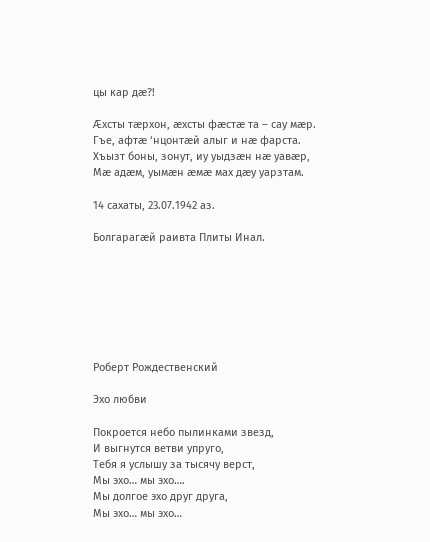цы кар дæ?!

Æхсты тæрхон, æхсты фæстæ та – сау мæр.
Гъе, афтæ ‘нцонтæй алыг и нæ фарста.
Хъызт боны, зонут, иу уыдзæн нæ уавæр,
Мæ адæм, уымæн æмæ мах дæу уарзтам.

14 сахаты, 23.07.1942 аз.

Болгарагæй раивта Плиты Инал.







Роберт Рождественский

Эхо любви

Покроется небо пылинками звезд,
И выгнутся ветви упруго,
Тебя я услышу за тысячу верст,
Мы эхо… мы эхо….
Мы долгое эхо друг друга,
Мы эхо… мы эхо…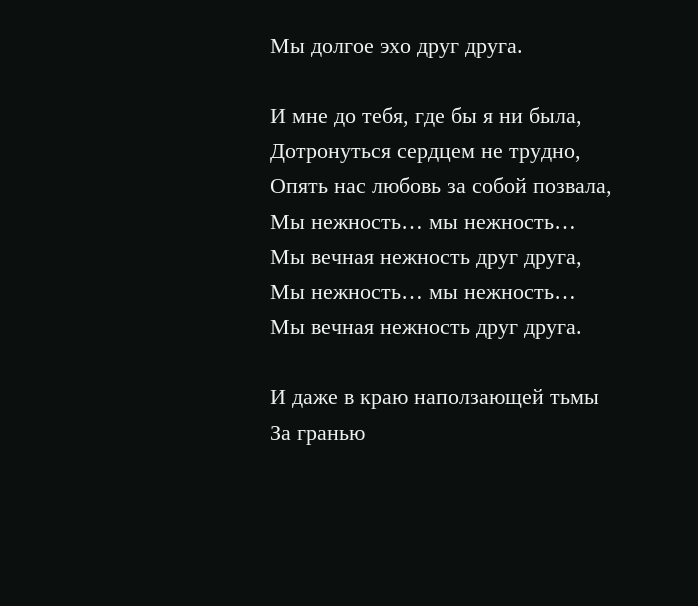Мы долгое эхо друг друга.

И мне до тебя, где бы я ни была,
Дотронуться сердцем не трудно,
Опять нас любовь за собой позвала,
Мы нежность… мы нежность…
Мы вечная нежность друг друга,
Мы нежность… мы нежность…
Мы вечная нежность друг друга.

И даже в краю наползающей тьмы
За гранью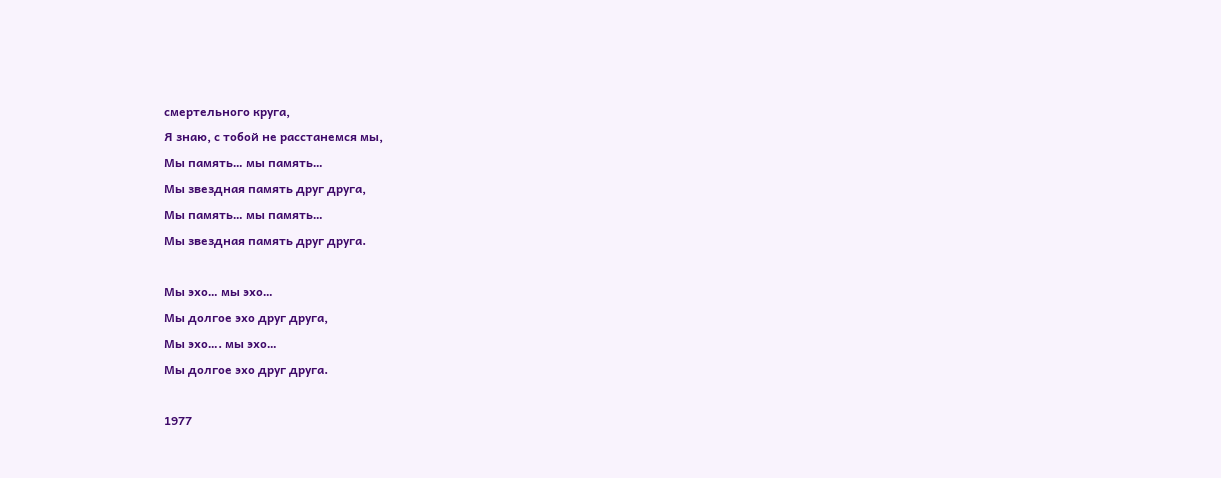смертельного круга,
Я знаю, с тобой не расстанемся мы,
Мы память… мы память…
Мы звездная память друг друга,
Мы память… мы память…
Мы звездная память друг друга.

Мы эхо… мы эхо…
Мы долгое эхо друг друга,
Мы эхо…. мы эхо…
Мы долгое эхо друг друга.

1977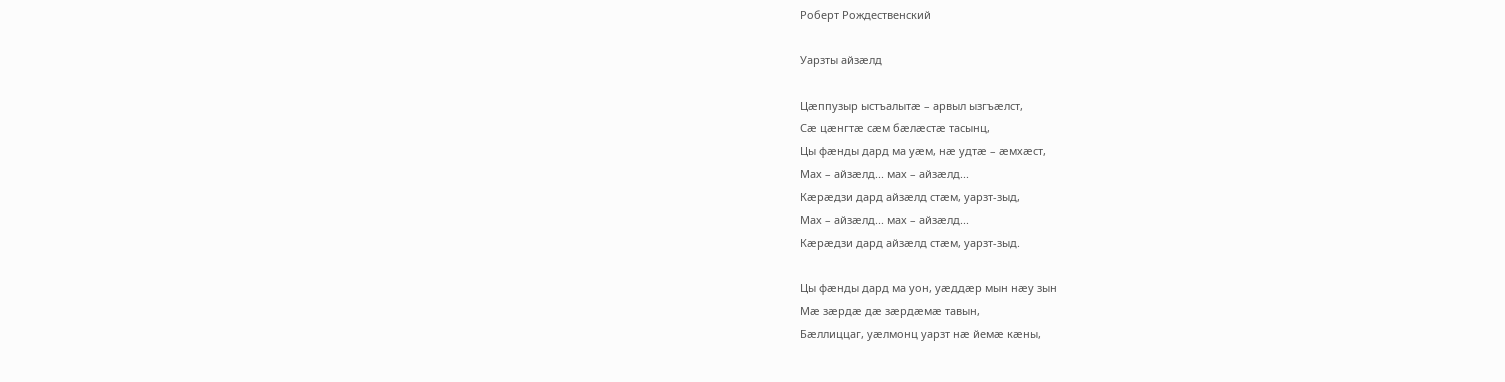Роберт Рождественский

Уарзты айзæлд

Цæппузыр ыстъалытæ – арвыл ызгъæлст,
Сæ цæнгтæ сæм бæлæстæ тасынц,
Цы фæнды дард ма уæм, нæ удтæ – æмхæст,
Мах – айзæлд... мах – айзæлд...
Кæрæдзи дард айзæлд стæм, уарзт-зыд,
Мах – айзæлд... мах – айзæлд...
Кæрæдзи дард айзæлд стæм, уарзт-зыд.

Цы фæнды дард ма уон, уæддæр мын нæу зын
Мæ зæрдæ дæ зæрдæмæ тавын,
Бæллиццаг, уæлмонц уарзт нæ йемæ кæны,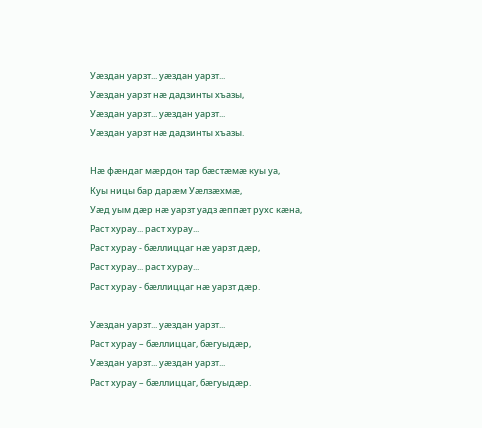Уæздан уарзт... уæздан уарзт...
Уæздан уарзт нæ дадзинты хъазы,
Уæздан уарзт... уæздан уарзт...
Уæздан уарзт нæ дадзинты хъазы.

Нæ фæндаг мæрдон тар бæстæмæ куы уа,
Куы ницы бар дарæм Уæлзæхмæ,
Уæд уым дæр нæ уарзт уадз æппæт рухс кæна,
Раст хурау... раст хурау...
Раст хурау - бæллиццаг нæ уарзт дæр,
Раст хурау... раст хурау...
Раст хурау - бæллиццаг нæ уарзт дæр.

Уæздан уарзт... уæздан уарзт...
Раст хурау – бæллиццаг, бæгуыдæр,
Уæздан уарзт... уæздан уарзт...
Раст хурау – бæллиццаг, бæгуыдæр.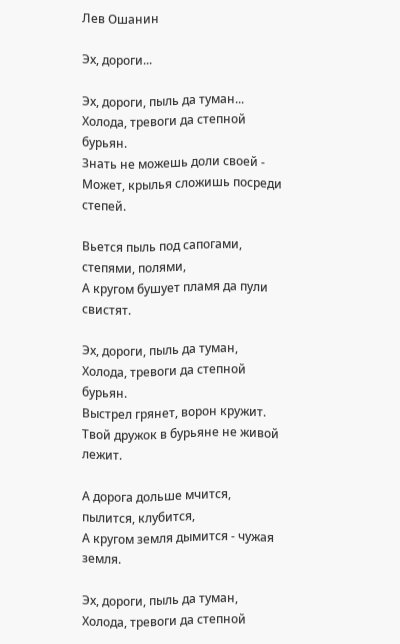Лев Ошанин

Эх, дороги...

Эх, дороги, пыль да туман...
Холода, тревоги да степной бурьян.
Знать не можешь доли своей -
Может, крылья сложишь посреди степей.

Вьется пыль под сапогами, степями, полями,
А кругом бушует пламя да пули свистят.

Эх, дороги, пыль да туман,
Холода, тревоги да степной бурьян.
Выстрел грянет, ворон кружит.
Твой дружок в бурьяне не живой лежит.

А дорога дольше мчится, пылится, клубится,
А кругом земля дымится - чужая земля.

Эх, дороги, пыль да туман,
Холода, тревоги да степной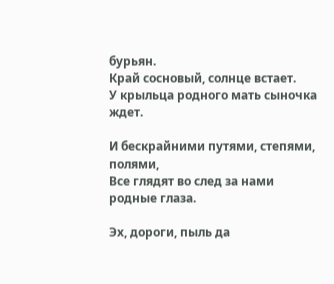бурьян.
Край сосновый, солнце встает.
У крыльца родного мать сыночка ждет.

И бескрайними путями, степями, полями,
Все глядят во след за нами родные глаза.

Эх, дороги, пыль да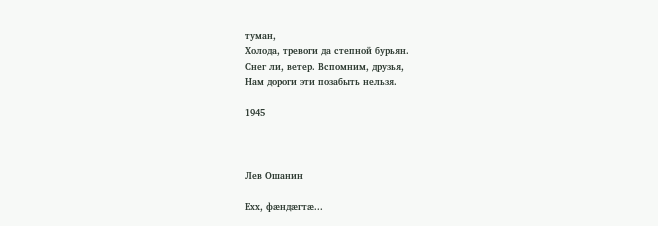туман,
Холода, тревоги да степной бурьян.
Снег ли, ветер. Вспомним, друзья,
Нам дороги эти позабыть нельзя.

1945



Лев Ошанин

Ехх, фæндæгтæ...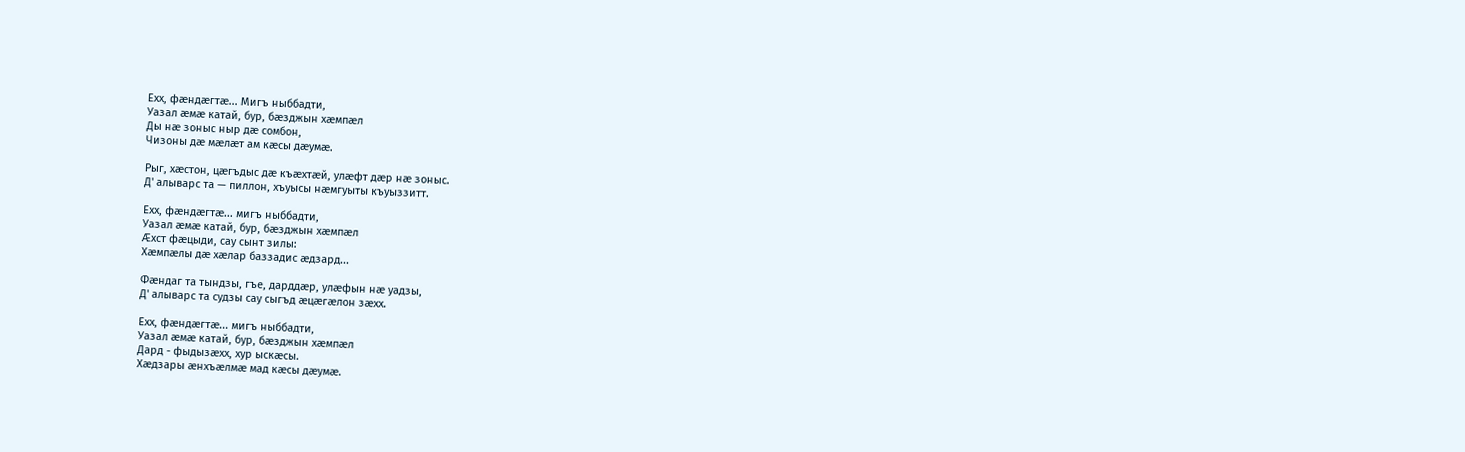Ехх, фæндæгтæ... Мигъ ныббадти,
Уазал æмæ катай, бур, бæзджын хæмпæл
Ды нæ зоныс ныр дæ сомбон,
Чизоны дæ мæлæт ам кæсы дæумæ.

Рыг, хæстон, цæгъдыс дæ къæхтæй, улæфт дæр нæ зоныс.
Д' алыварс та — пиллон, хъуысы нæмгуыты къуыззитт.

Ехх, фæндæгтæ... мигъ ныббадти,
Уазал æмæ катай, бур, бæзджын хæмпæл
Æхст фæцыди, сау сынт зилы:
Хæмпæлы дæ хæлар баззадис æдзард...

Фæндаг та тындзы, гъе, дарддæр, улæфын нæ уадзы,
Д' алыварс та судзы сау сыгъд æцæгæлон зæхх.

Ехх, фæндæгтæ... мигъ ныббадти,
Уазал æмæ катай, бур, бæзджын хæмпæл
Дард - фыдызæхх, хур ыскæсы.
Хæдзары æнхъæлмæ мад кæсы дæумæ.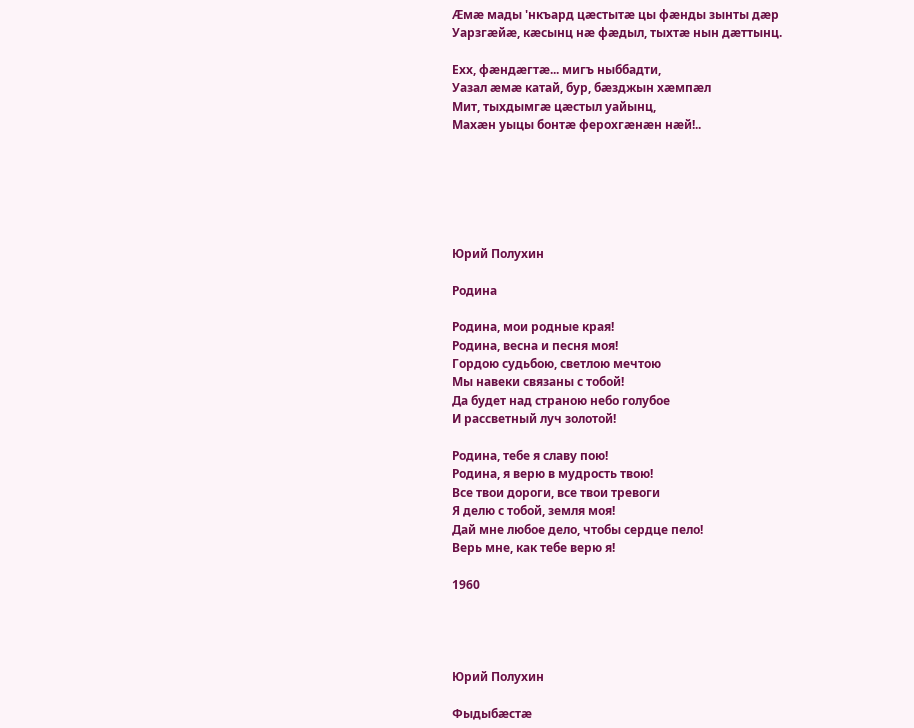Æмæ мады 'нкъард цæстытæ цы фæнды зынты дæр
Уарзгæйæ, кæсынц нæ фæдыл, тыхтæ нын дæттынц.

Ехх, фæндæгтæ... мигъ ныббадти,
Уазал æмæ катай, бур, бæзджын хæмпæл
Мит, тыхдымгæ цæстыл уайынц,
Махæн уыцы бонтæ ферохгæнæн нæй!..






Юрий Полухин

Родина

Родина, мои родные края!
Родина, весна и песня моя!
Гордою судьбою, светлою мечтою
Мы навеки связаны с тобой!
Да будет над страною небо голубое
И рассветный луч золотой!

Родина, тебе я славу пою!
Родина, я верю в мудрость твою!
Все твои дороги, все твои тревоги
Я делю с тобой, земля моя!
Дай мне любое дело, чтобы сердце пело!
Верь мне, как тебе верю я!

1960




Юрий Полухин

Фыдыбæстæ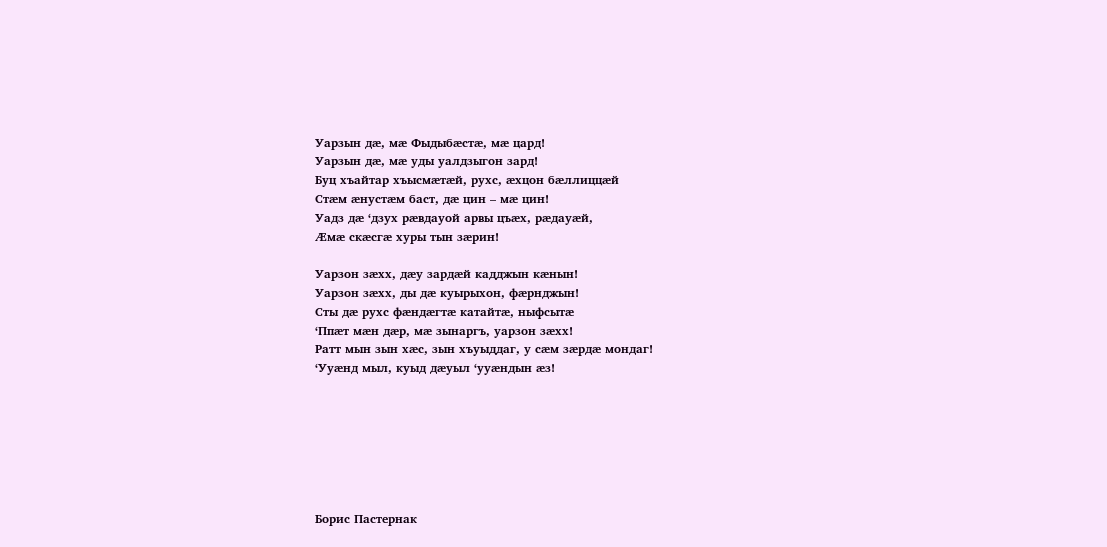Уарзын дæ, мæ Фыдыбæстæ, мæ цард!
Уарзын дæ, мæ уды уалдзыгон зард!
Буц хъайтар хъысмæтæй, рухс, æхцон бæллиццæй
Стæм æнустæм баст, дæ цин – мæ цин!
Уадз дæ ‘дзух рæвдауой арвы цъæх, рæдауæй,
Æмæ скæсгæ хуры тын зæрин!

Уарзон зæхх, дæу зардæй кадджын кæнын!
Уарзон зæхх, ды дæ куырыхон, фæрнджын!
Сты дæ рухс фæндæгтæ катайтæ, ныфсытæ
‘Ппæт мæн дæр, мæ зынаргъ, уарзон зæхх!
Ратт мын зын хæс, зын хъуыддаг, у сæм зæрдæ мондаг!
‘Ууæнд мыл, куыд дæуыл ‘ууæндын æз!







Борис Пастернак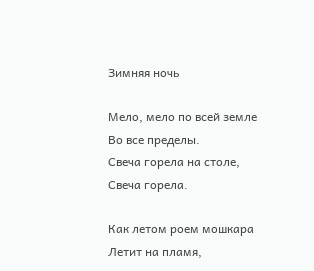Зимняя ночь

Мело, мело по всей земле
Во все пределы.
Свеча горела на столе,
Свеча горела.

Как летом роем мошкара
Летит на пламя,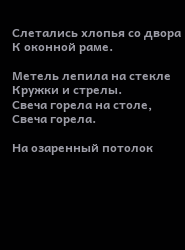Слетались хлопья со двора
К оконной раме.

Метель лепила на стекле
Кружки и стрелы.
Свеча горела на столе,
Свеча горела.

На озаренный потолок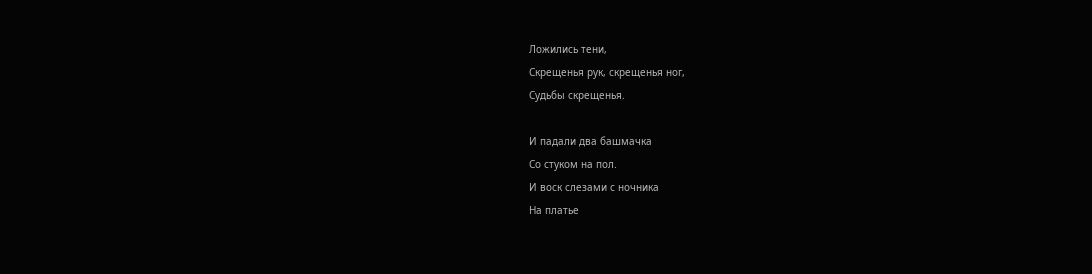Ложились тени,
Скрещенья рук, скрещенья ног,
Судьбы скрещенья.

И падали два башмачка
Со стуком на пол.
И воск слезами с ночника
На платье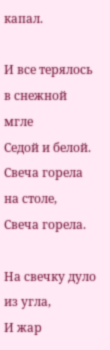капал.

И все терялось в снежной мгле
Седой и белой.
Свеча горела на столе,
Свеча горела.

На свечку дуло из угла,
И жар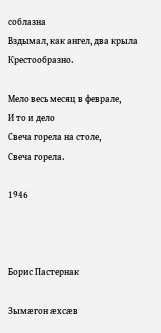соблазна
Вздымал, как ангел, два крыла
Крестообразно.

Мело весь месяц в феврале,
И то и дело
Свеча горела на столе,
Свеча горела.

1946



Борис Пастернак

Зымæгон æхсæв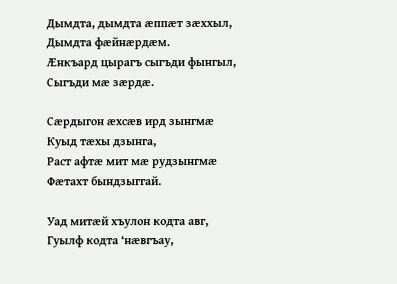Дымдта, дымдта æппæт зæххыл,
Дымдта фæйнæрдæм.
Æнкъард цырагъ сыгъди фынгыл,
Сыгъди мæ зæрдæ.

Сæрдыгон æхсæв ирд зынгмæ
Куыд тæхы дзынга,
Раст афтæ мит мæ рудзынгмæ
Фæтахт бындзыггай.

Уад митæй хъулон кодта авг,
Гуылф кодта ‘нæвгъау,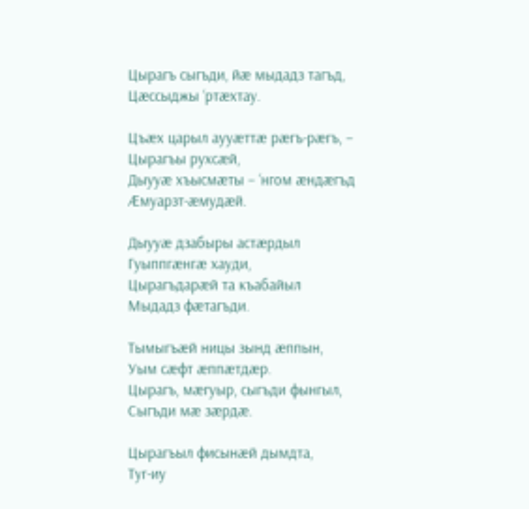Цырагъ сыгъди, йæ мыдадз тагъд,
Цæссыджы ‘ртæхтау.

Цъæх царыл аууæттæ рæгъ-рæгъ, –
Цырагъы рухсæй,
Дыууæ хъысмæты – ‘нгом æндæгъд
Æмуарзт-æмудæй.

Дыууæ дзабыры астæрдыл
Гуыппгæнгæ хауди,
Цырагъдарæй та къабайыл
Мыдадз фæтагъди.

Тымыгъæй ницы зынд æппын,
Уым сæфт æппæтдæр.
Цырагъ, мæгуыр, сыгъди фынгыл,
Сыгъди мæ зæрдæ.

Цырагъыл фисынæй дымдта,
Туг-иу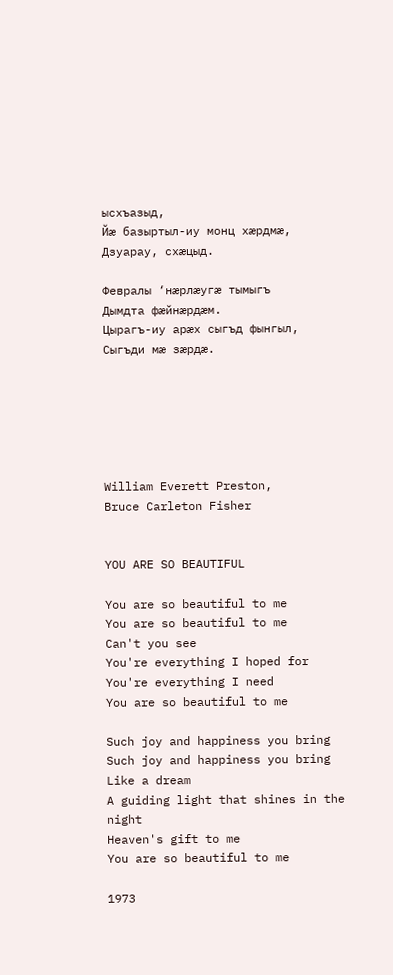ысхъазыд,
Йæ базыртыл-иу монц хæрдмæ,
Дзуарау, схæцыд.

Февралы ‘нæрлæугæ тымыгъ
Дымдта фæйнæрдæм.
Цырагъ-иу арæх сыгъд фынгыл,
Сыгъди мæ зæрдæ.






William Everett Preston,
Bruce Carleton Fisher


YOU ARE SO BEAUTIFUL

You are so beautiful to me
You are so beautiful to me
Can't you see
You're everything I hoped for
You're everything I need
You are so beautiful to me

Such joy and happiness you bring
Such joy and happiness you bring
Like a dream
A guiding light that shines in the night
Heaven's gift to me
You are so beautiful to me

1973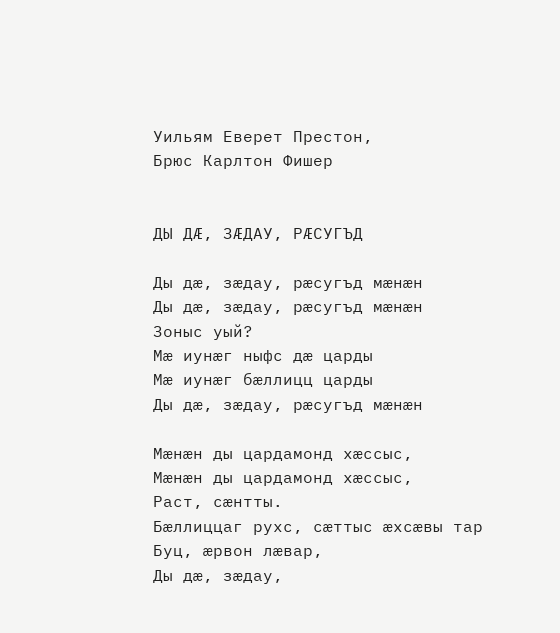Уильям Еверет Престон,
Брюс Карлтон Фишер


ДЫ ДÆ, ЗÆДАУ, РÆСУГЪД

Ды дæ, зæдау, рæсугъд мæнæн
Ды дæ, зæдау, рæсугъд мæнæн
Зоныс уый?
Мæ иунæг ныфс дæ царды
Мæ иунæг бæллицц царды
Ды дæ, зæдау, рæсугъд мæнæн

Мæнæн ды цардамонд хæссыс,
Мæнæн ды цардамонд хæссыс,
Раст, сæнтты.
Бæллиццаг рухс, сæттыс æхсæвы тар
Буц, æрвон лæвар,
Ды дæ, зæдау,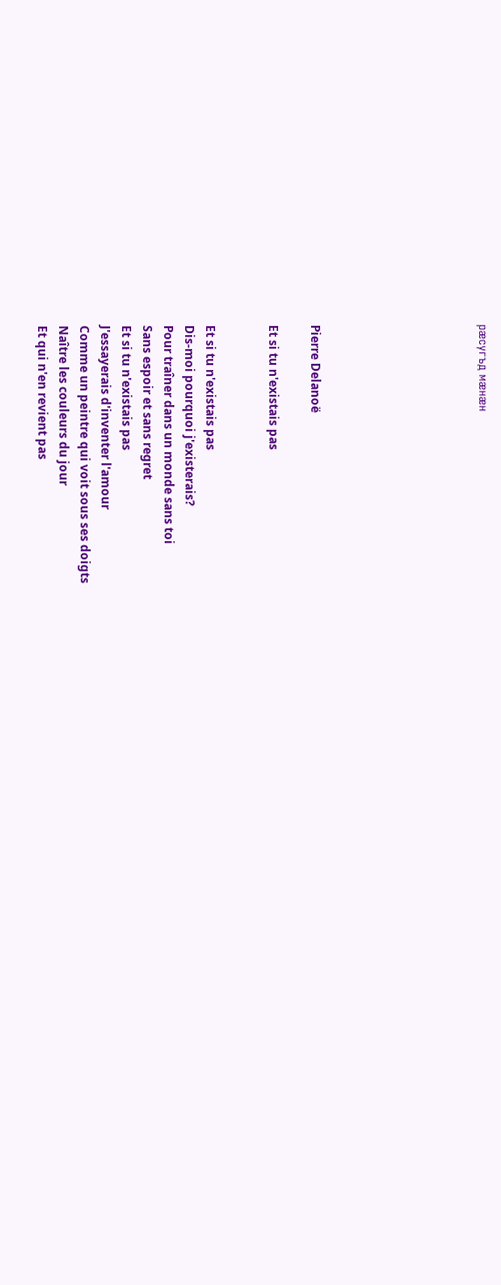рæсугъд мæнæн







Pierre Delanoë

Et si tu n'existais pas


Et si tu n'existais pas
Dis-moi pourquoi j'existerais?
Pour traîner dans un monde sans toi
Sans espoir et sans regret
Et si tu n'existais pas
J'essayerais d'inventer l'amour
Comme un peintre qui voit sous ses doigts
Naître les couleurs du jour
Et qui n'en revient pas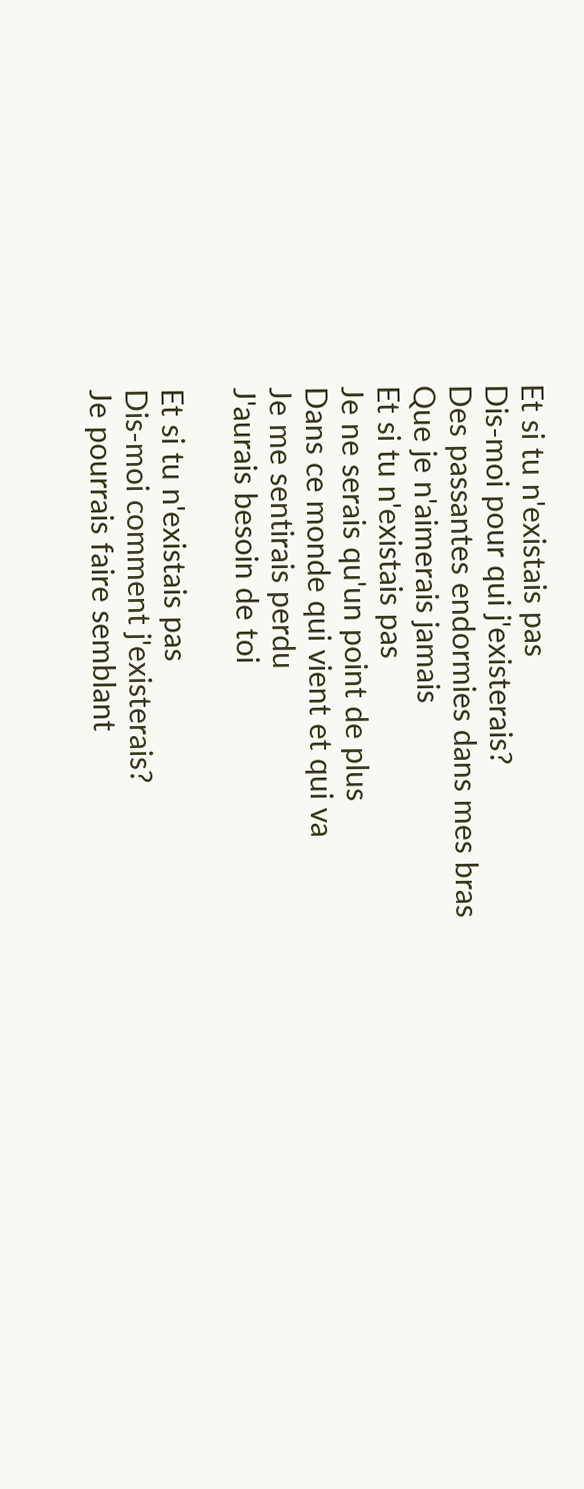Et si tu n'existais pas
Dis-moi pour qui j'existerais?
Des passantes endormies dans mes bras
Que je n'aimerais jamais
Et si tu n'existais pas
Je ne serais qu'un point de plus
Dans ce monde qui vient et qui va
Je me sentirais perdu
J'aurais besoin de toi

Et si tu n'existais pas
Dis-moi comment j'existerais?
Je pourrais faire semblant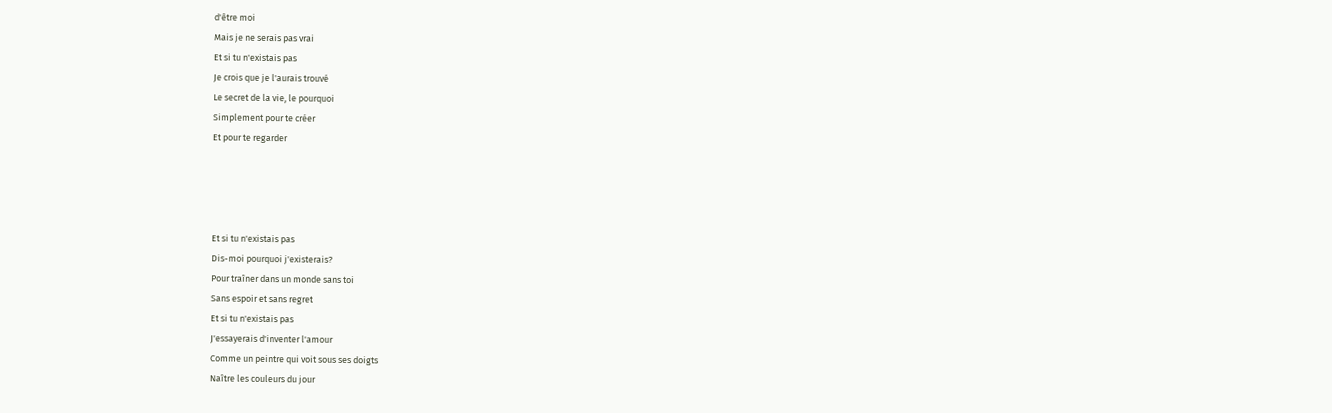d'être moi
Mais je ne serais pas vrai
Et si tu n'existais pas
Je crois que je l'aurais trouvé
Le secret de la vie, le pourquoi
Simplement pour te créer
Et pour te regarder




Et si tu n'existais pas
Dis-moi pourquoi j'existerais?
Pour traîner dans un monde sans toi
Sans espoir et sans regret
Et si tu n'existais pas
J'essayerais d'inventer l'amour
Comme un peintre qui voit sous ses doigts
Naître les couleurs du jour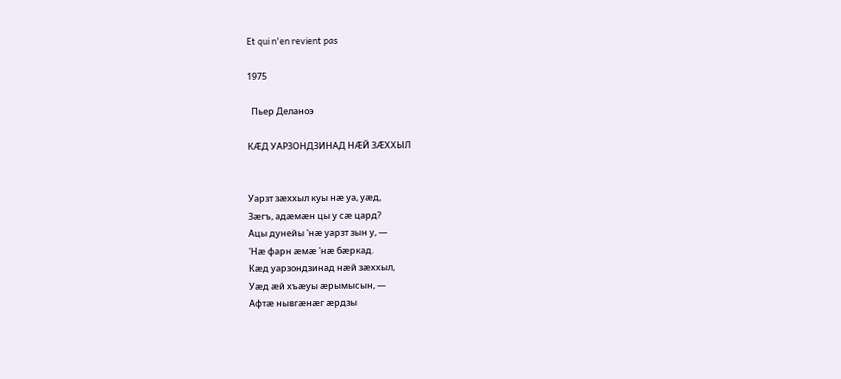Et qui n'en revient pas

1975

  Пьер Деланоэ

КÆД УАРЗОНДЗИНАД НÆЙ ЗÆХХЫЛ


Уарзт зæххыл куы нæ уа, уæд,
Зæгъ, адæмæн цы у сæ цард?
Ацы дунейы 'нæ уарзт зын у, —
'Нæ фарн æмæ 'нæ бæркад.
Кæд уарзондзинад нæй зæххыл,
Уæд æй хъæуы æрымысын, —
Афтæ нывгæнæг æрдзы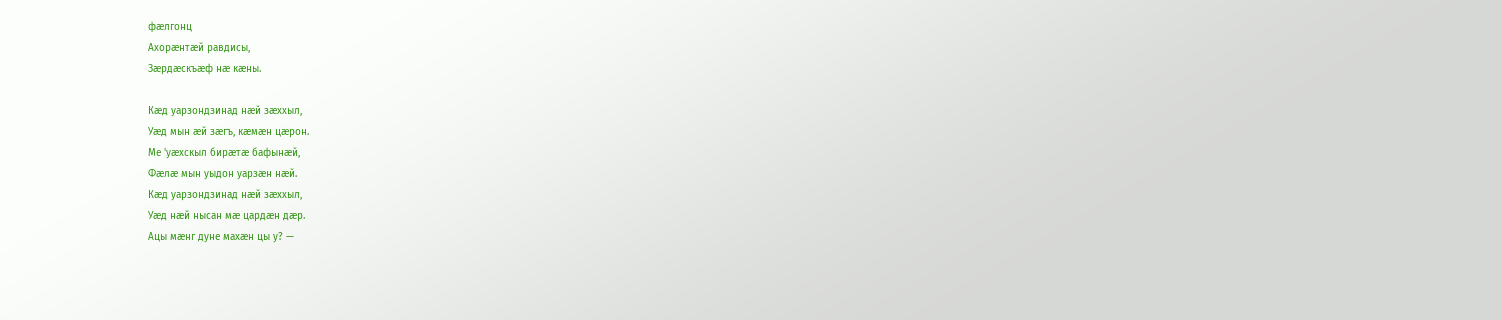фæлгонц
Ахорæнтæй равдисы,
Зæрдæскъæф нæ кæны.

Кæд уарзондзинад нæй зæххыл,
Уæд мын æй зæгъ, кæмæн цæрон.
Ме 'уæхскыл бирæтæ бафынæй,
Фæлæ мын уыдон уарзæн нæй.
Кæд уарзондзинад нæй зæххыл,
Уæд нæй нысан мæ цардæн дæр.
Ацы мæнг дуне махæн цы у? —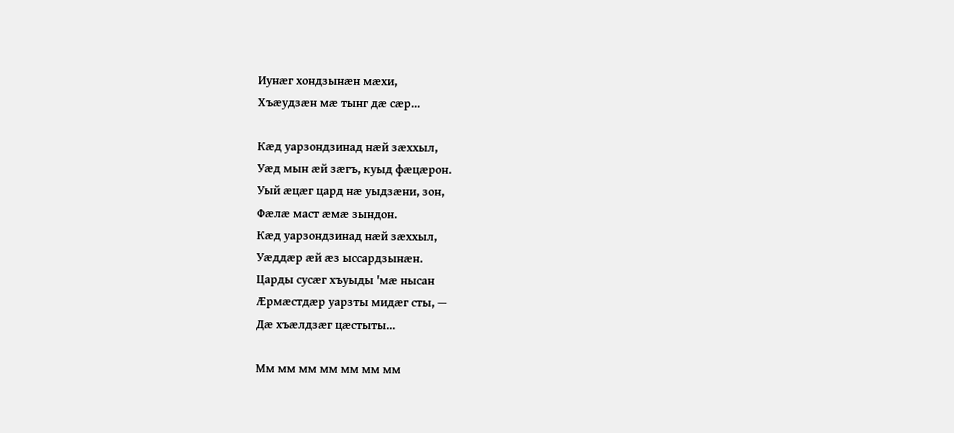Иунæг хондзынæн мæхи,
Хъæудзæн мæ тынг дæ сæр...

Кæд уарзондзинад нæй зæххыл,
Уæд мын æй зæгъ, куыд фæцæрон.
Уый æцæг цард нæ уыдзæни, зон,
Фæлæ маст æмæ зындон.
Кæд уарзондзинад нæй зæххыл,
Уæддæр æй æз ыссардзынæн.
Царды сусæг хъуыды 'мæ нысан
Æрмæстдæр уарзты мидæг сты, —
Дæ хъæлдзæг цæстыты...

Мм мм мм мм мм мм мм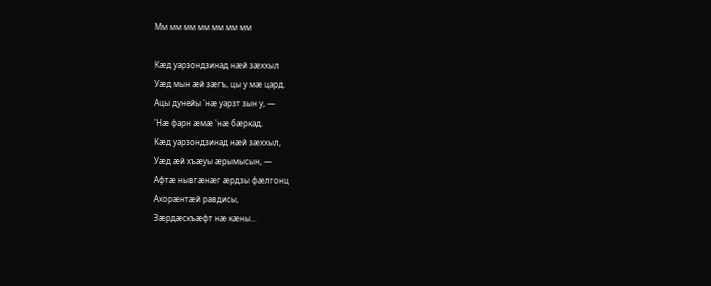Мм мм мм мм мм мм мм

Кæд уарзондзинад нæй зæххыл
Уæд мын æй зæгъ, цы у мæ цард.
Ацы дунейы 'нæ уарзт зын у, —
'Нæ фарн æмæ 'нæ бæркад.
Кæд уарзондзинад нæй зæххыл,
Уæд æй хъæуы æрымысын, —
Афтæ нывгæнæг æрдзы фæлгонц
Ахорæнтæй равдисы,
Зæрдæскъæфт нæ кæны...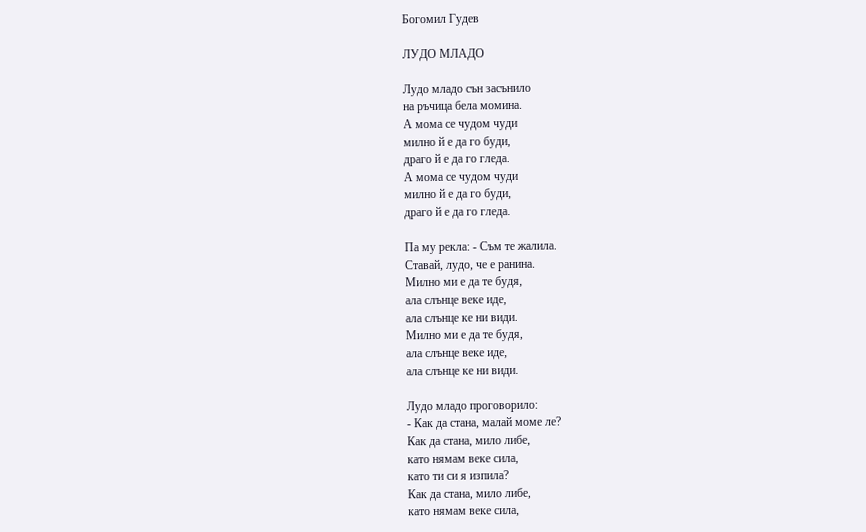Богомил Гудев

ЛУДО МЛАДО

Лудо младо сън засънило
на ръчица бела момина.
А мома се чудом чуди
милно й е да го буди,
драго й е да го гледа.
А мома се чудом чуди
милно й е да го буди,
драго й е да го гледа.

Па му рекла: - Съм те жалила.
Ставай, лудо, че е ранина.
Милно ми е да те будя,
ала слънце веке иде,
ала слънце ке ни види.
Милно ми е да те будя,
ала слънце веке иде,
ала слънце ке ни види.

Лудо младо проговорило:
- Как да стана, малай моме ле?
Как да стана, мило либе,
като нямам веке сила,
като ти си я изпила?
Как да стана, мило либе,
като нямам веке сила,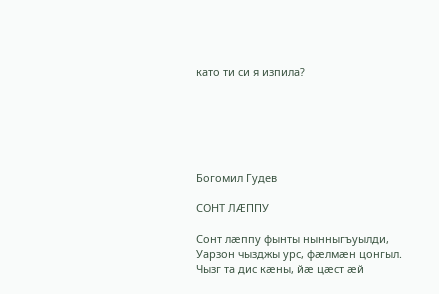като ти си я изпила?






Богомил Гудев

СОНТ ЛÆППУ

Сонт лæппу фынты нынныгъуылди,
Уарзон чызджы урс, фæлмæн цонгыл.
Чызг та дис кæны, йæ цæст æй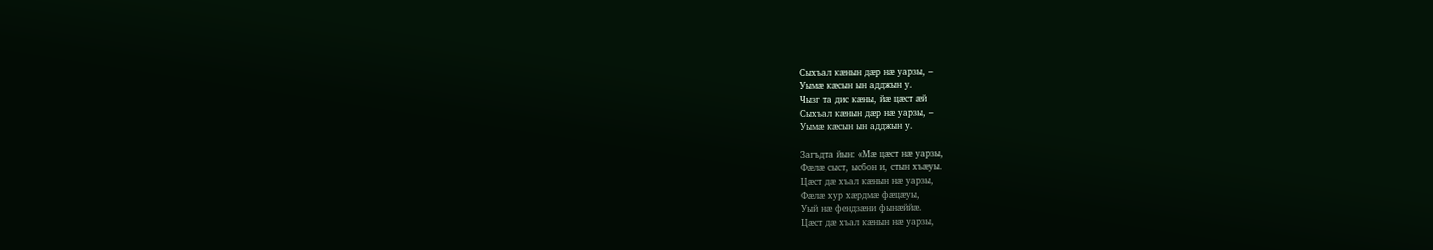Сыхъал кæнын дæр нæ уарзы, –
Уымæ кæсын ын адджын у.
Чызг та дис кæны, йæ цæст æй
Сыхъал кæнын дæр нæ уарзы, –
Уымæ кæсын ын адджын у.

Загъдта йын: «Мæ цæст нæ уарзы,
Фæлæ сыст, ысбон и, стын хъæуы.
Цæст дæ хъал кæнын нæ уарзы,
Фæлæ хур хæрдмæ фæцæуы,
Уый нæ фендзæни фынæййæ.
Цæст дæ хъал кæнын нæ уарзы,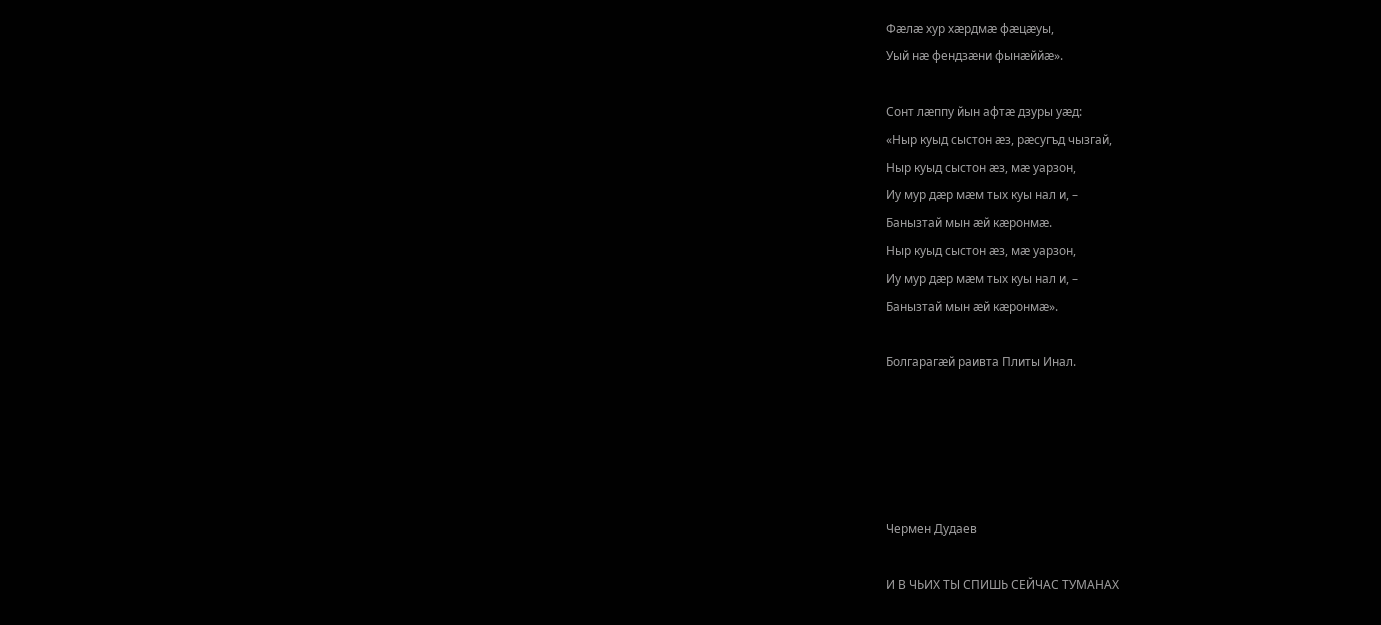Фæлæ хур хæрдмæ фæцæуы,
Уый нæ фендзæни фынæййæ».

Сонт лæппу йын афтæ дзуры уæд:
«Ныр куыд сыстон æз, рæсугъд чызгай,
Ныр куыд сыстон æз, мæ уарзон,
Иу мур дæр мæм тых куы нал и, –
Банызтай мын æй кæронмæ.
Ныр куыд сыстон æз, мæ уарзон,
Иу мур дæр мæм тых куы нал и, –
Банызтай мын æй кæронмæ».

Болгарагæй раивта Плиты Инал.





Чермен Дудаев

И В ЧЬИХ ТЫ СПИШЬ СЕЙЧАС ТУМАНАХ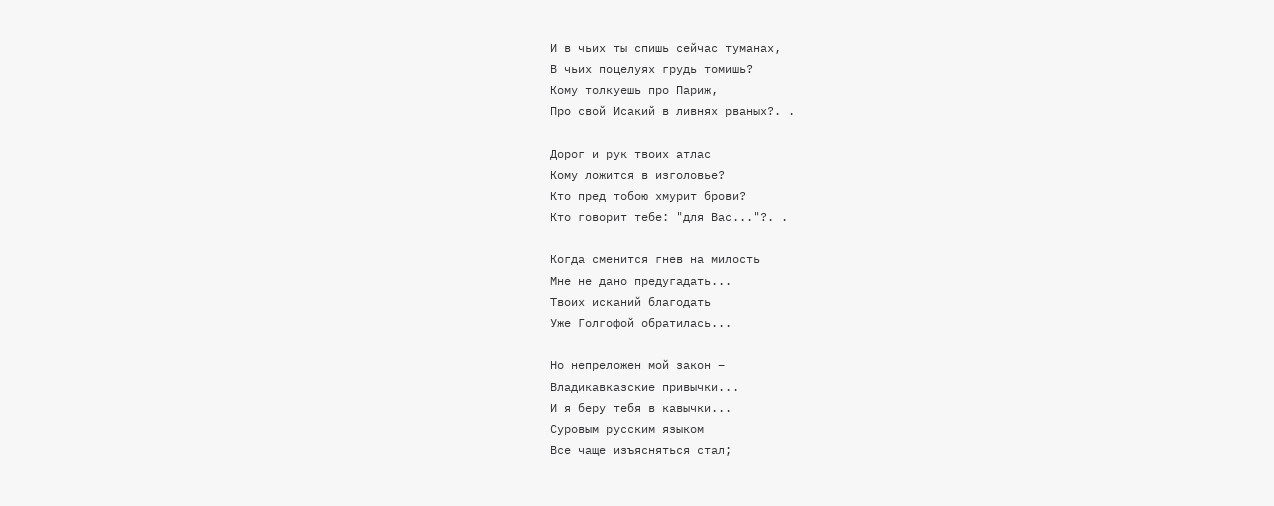И в чьих ты спишь сейчас туманах,
В чьих поцелуях грудь томишь?
Кому толкуешь про Париж,
Про свой Исакий в ливнях рваных?. .

Дорог и рук твоих атлас
Кому ложится в изголовье?
Кто пред тобою хмурит брови?
Кто говорит тебе: "для Вас..."?. .

Когда сменится гнев на милость
Мне не дано предугадать...
Твоих исканий благодать
Уже Голгофой обратилась...

Но непреложен мой закон –
Владикавказские привычки...
И я беру тебя в кавычки...
Суровым русским языком
Все чаще изъясняться стал;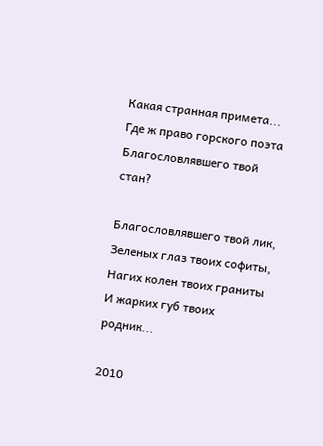Какая странная примета...
Где ж право горского поэта
Благословлявшего твой стан?

Благословлявшего твой лик,
Зеленых глаз твоих софиты,
Нагих колен твоих граниты
И жарких губ твоих родник...

2010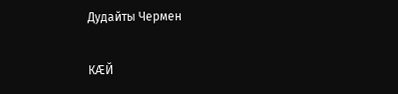Дудайты Чермен

КÆЙ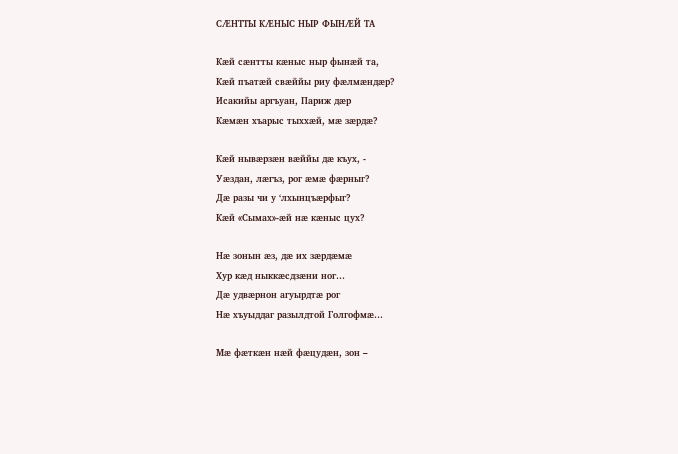СÆНТТЫ КÆНЫС НЫР ФЫНÆЙ ТА

Кæй сæнтты кæныс ныр фынæй та,
Кæй пъатæй свæййы риу фæлмæндæр?
Исакийы аргъуан, Париж дæр
Кæмæн хъарыс тыххæй, мæ зæрдæ?

Кæй нывæрзæн вæййы дæ къух, -
Уæздан, лæгъз, рог æмæ фæрныг?
Дæ разы чи у ‘лхынцъæрфыг?
Кæй «Сымах»-æй нæ кæныс цух?

Нæ зонын æз, дæ их зæрдæмæ
Хур кæд ныккæсдзæни ног…
Дæ удвæрнон агуырдтæ рог
Нæ хъуыддаг разылдтой Голгофмæ…

Мæ фæткæн нæй фæцудæн, зон –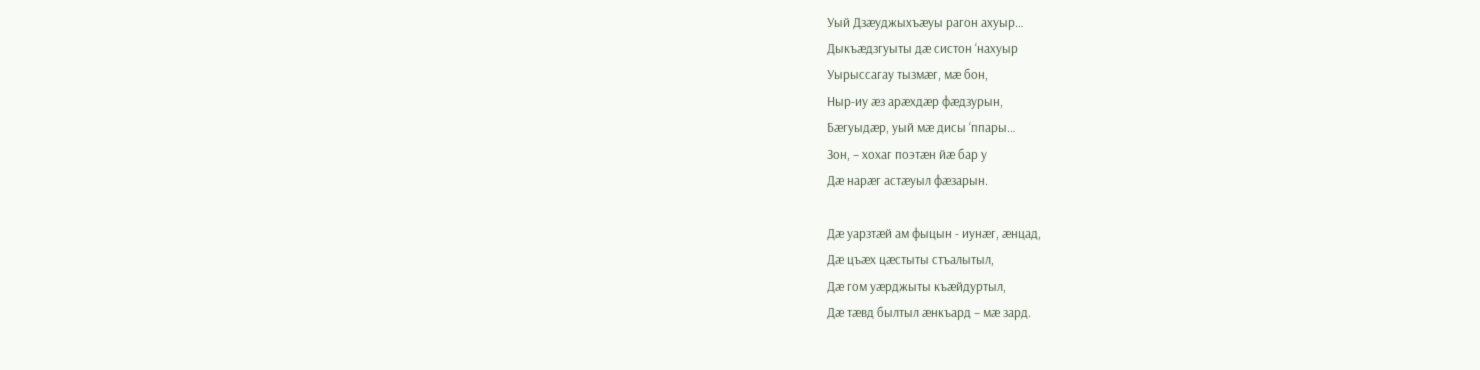Уый Дзæуджыхъæуы рагон ахуыр…
Дыкъæдзгуыты дæ систон ‘нахуыр
Уырыссагау тызмæг, мæ бон,
Ныр-иу æз арæхдæр фæдзурын,
Бæгуыдæр, уый мæ дисы ‘ппары…
Зон, – хохаг поэтæн йæ бар у
Дæ нарæг астæуыл фæзарын.

Дæ уарзтæй ам фыцын - иунæг, æнцад,
Дæ цъæх цæстыты стъалытыл,
Дæ гом уæрджыты къæйдуртыл,
Дæ тæвд былтыл æнкъард – мæ зард.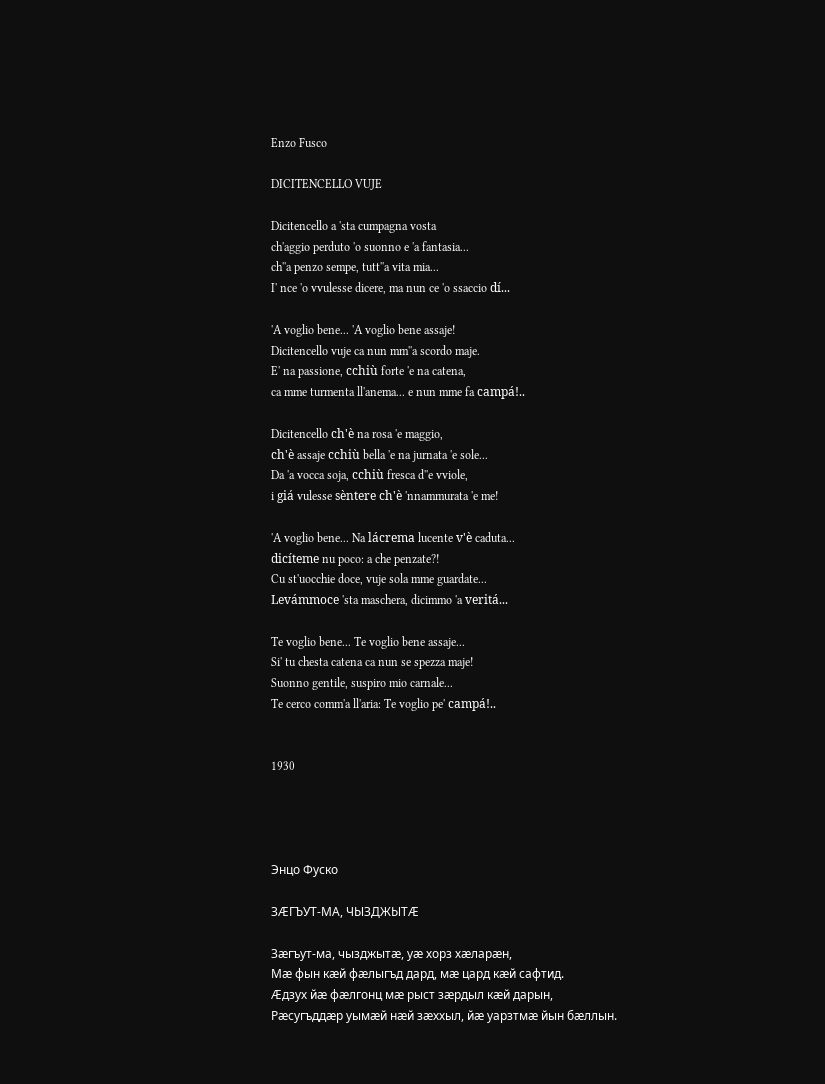Enzo Fusco

DICITENCELLO VUJE

Dicitencello a 'sta cumpagna vosta
ch'aggio perduto 'o suonno e 'a fantasia...
ch''a penzo sempe, tutt''a vita mia...
I' nce 'o vvulesse dicere, ma nun ce 'o ssaccio dí...

'A voglio bene... 'A voglio bene assaje!
Dicitencello vuje ca nun mm''a scordo maje.
E' na passione, cchiù forte 'e na catena,
ca mme turmenta ll'anema... e nun mme fa campá!..

Dicitencello ch'è na rosa 'e maggio,
ch'è assaje cchiù bella 'e na jurnata 'e sole...
Da 'a vocca soja, cchiù fresca d''e vviole,
i giá vulesse sèntere ch'è 'nnammurata 'e me!

'A voglio bene... Na lácrema lucente v'è caduta...
dicíteme nu poco: a che penzate?!
Cu st'uocchie doce, vuje sola mme guardate...
Levámmoce 'sta maschera, dicimmo 'a veritá...

Te voglio bene... Te voglio bene assaje...
Si' tu chesta catena ca nun se spezza maje!
Suonno gentile, suspiro mio carnale...
Te cerco comm'a ll'aria: Te voglio pe' campá!..


1930




Энцо Фуско

ЗÆГЪУТ-МА, ЧЫЗДЖЫТÆ

Зæгъут-ма, чызджытæ, уæ хорз хæларæн,
Мæ фын кæй фæлыгъд дард, мæ цард кæй сафтид.
Æдзух йæ фæлгонц мæ рыст зæрдыл кæй дарын,
Рæсугъддæр уымæй нæй зæххыл, йæ уарзтмæ йын бæллын.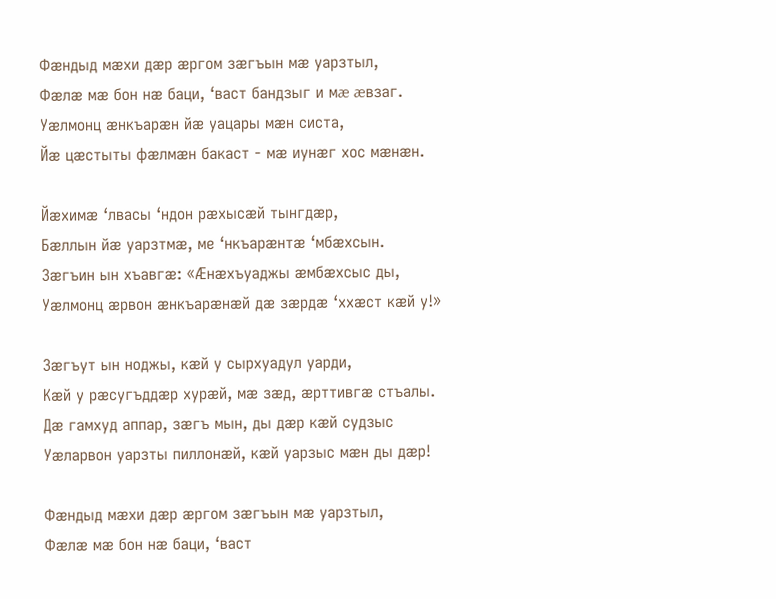Фæндыд мæхи дæр æргом зæгъын мæ уарзтыл,
Фæлæ мæ бон нæ баци, ‘васт бандзыг и мæ æвзаг.
Уæлмонц æнкъарæн йæ уацары мæн систа,
Йæ цæстыты фæлмæн бакаст - мæ иунæг хос мæнæн.

Йæхимæ ‘лвасы ‘ндон рæхысæй тынгдæр,
Бæллын йæ уарзтмæ, ме ‘нкъарæнтæ ‘мбæхсын.
Зæгъин ын хъавгæ: «Æнæхъуаджы æмбæхсыс ды,
Уæлмонц æрвон æнкъарæнæй дæ зæрдæ ‘ххæст кæй у!»

Зæгъут ын ноджы, кæй у сырхуадул уарди,
Кæй у рæсугъддæр хурæй, мæ зæд, æрттивгæ стъалы.
Дæ гамхуд аппар, зæгъ мын, ды дæр кæй судзыс
Уæларвон уарзты пиллонæй, кæй уарзыс мæн ды дæр!

Фæндыд мæхи дæр æргом зæгъын мæ уарзтыл,
Фæлæ мæ бон нæ баци, ‘васт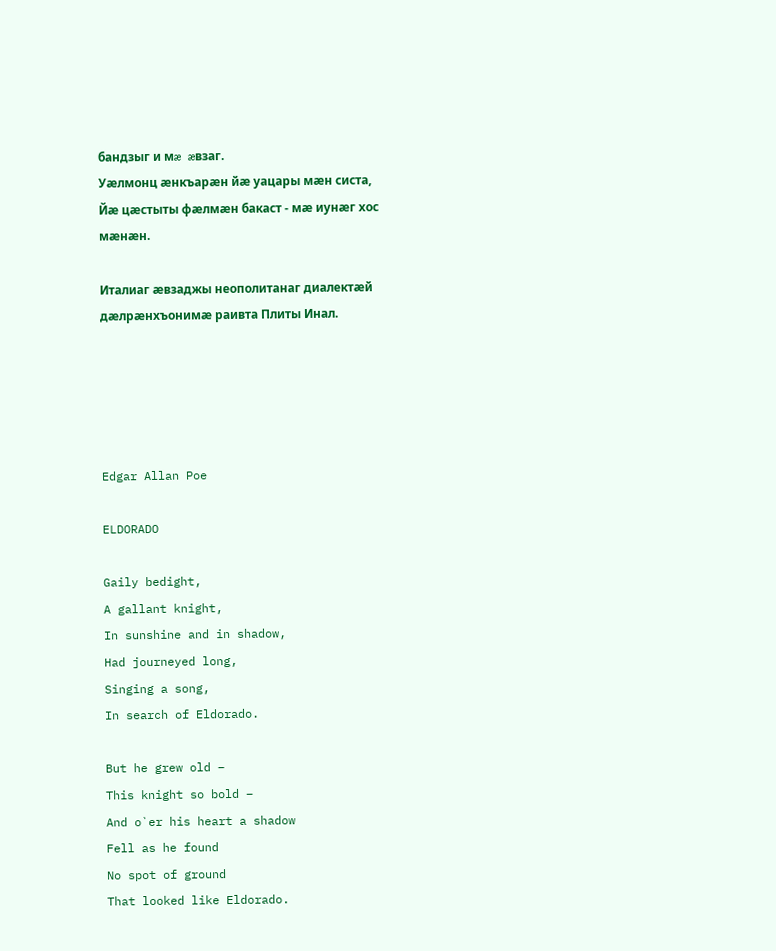бандзыг и мæ æвзаг.
Уæлмонц æнкъарæн йæ уацары мæн систа,
Йæ цæстыты фæлмæн бакаст - мæ иунæг хос мæнæн.

Италиаг æвзаджы неополитанаг диалектæй
дæлрæнхъонимæ раивта Плиты Инал.





Edgar Allan Poe

ELDORADO

Gaily bedight,
A gallant knight,
In sunshine and in shadow,
Had journeyed long,
Singing a song,
In search of Eldorado.

But he grew old –
This knight so bold –
And o`er his heart a shadow
Fell as he found
No spot of ground
That looked like Eldorado.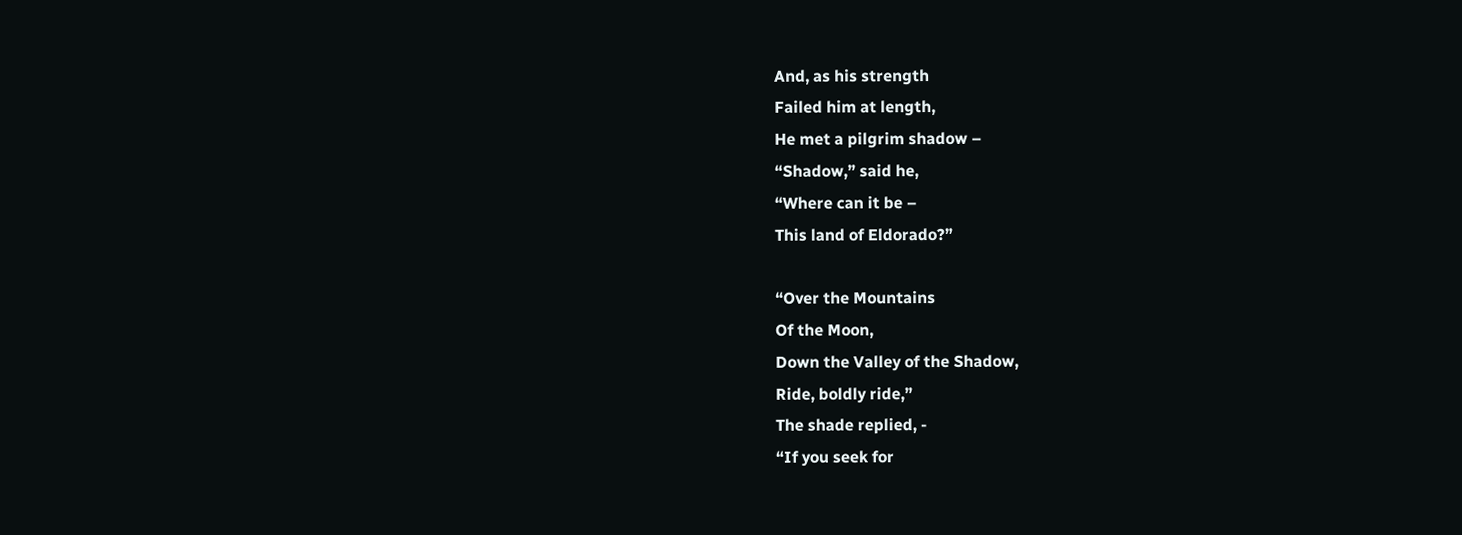And, as his strength
Failed him at length,
He met a pilgrim shadow –
“Shadow,” said he,
“Where can it be –
This land of Eldorado?”

“Over the Mountains
Of the Moon,
Down the Valley of the Shadow,
Ride, boldly ride,”
The shade replied, -
“If you seek for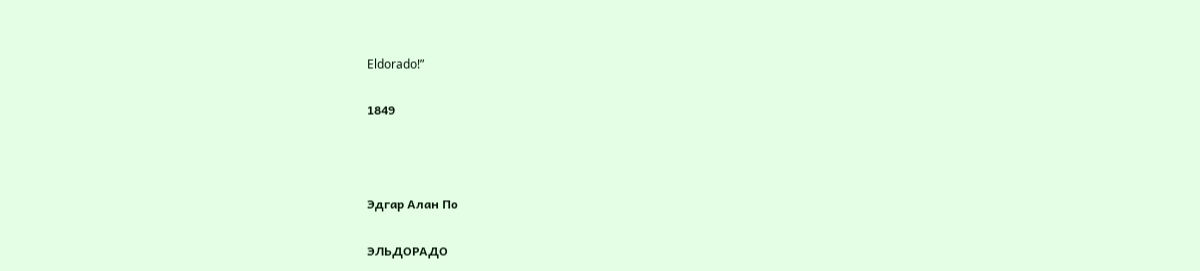Eldorado!”

1849



Эдгар Алан По

ЭЛЬДОРАДО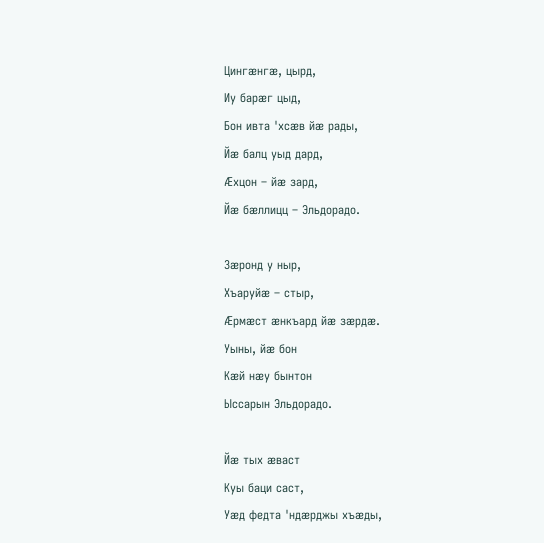Цингæнгæ, цырд,
Иу барæг цыд,
Бон ивта 'хсæв йæ рады,
Йæ балц уыд дард,
Æхцон – йæ зард,
Йæ бæллицц – Эльдорадо.

Зæронд у ныр,
Хъаруйæ – стыр,
Æрмæст æнкъард йæ зæрдæ.
Уыны, йæ бон
Кæй нæу бынтон
Ыссарын Эльдорадо.

Йæ тых æваст
Куы баци саст,
Уæд федта 'ндæрджы хъæды,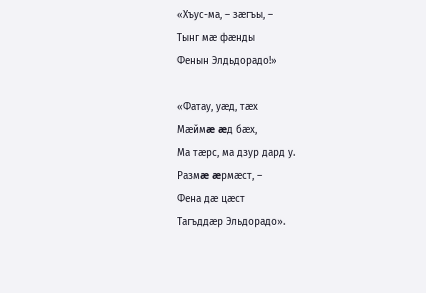«Хъус-ма, – зæгъы, –
Тынг мæ фæнды
Фенын Элдьдорадо!»

«Фатау, уæд, тæх
Мæймæ æд бæх,
Ма тæрс, ма дзур дард у.
Размæ æрмæст, –
Фена дæ цæст
Тагъддæр Эльдорадо».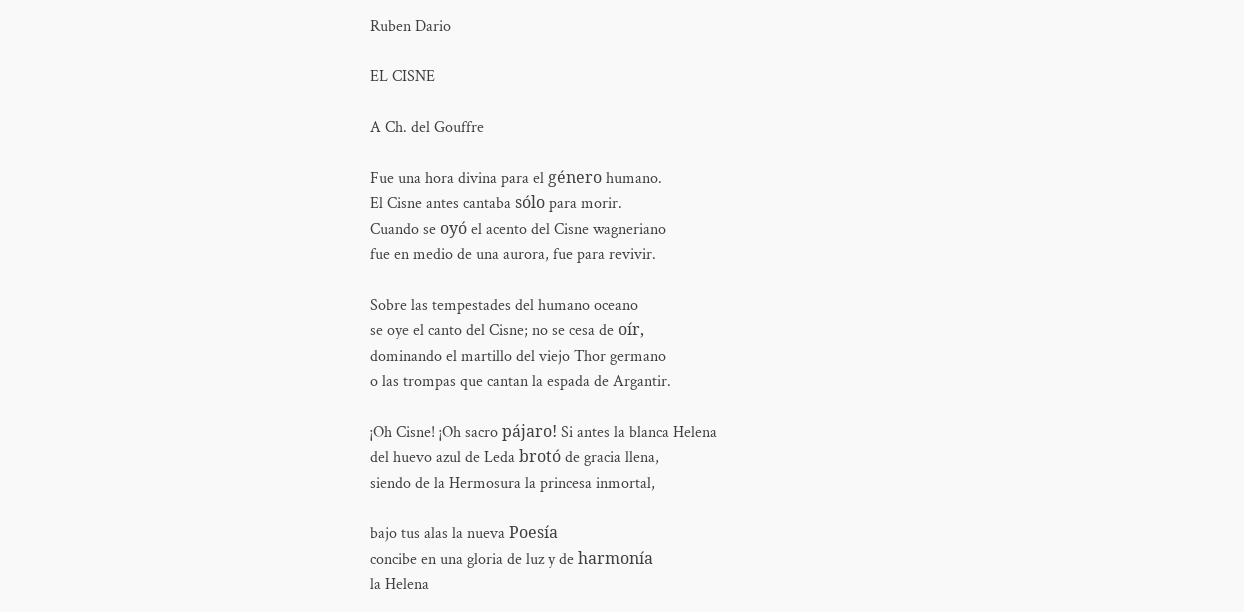Ruben Dario

EL CISNE

A Ch. del Gouffre

Fue una hora divina para el género humano.
El Cisne antes cantaba sólo para morir.
Cuando se oyó el acento del Cisne wagneriano
fue en medio de una aurora, fue para revivir.

Sobre las tempestades del humano oceano
se oye el canto del Cisne; no se cesa de oír,
dominando el martillo del viejo Thor germano
o las trompas que cantan la espada de Argantir.

¡Oh Cisne! ¡Oh sacro pájaro! Si antes la blanca Helena
del huevo azul de Leda brotó de gracia llena,
siendo de la Hermosura la princesa inmortal,

bajo tus alas la nueva Poesía
concibe en una gloria de luz y de harmonía
la Helena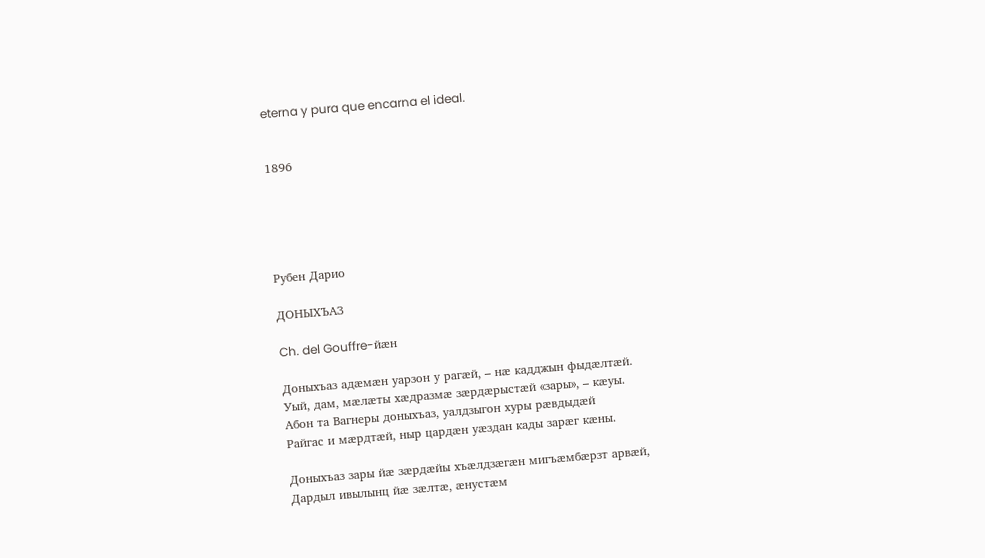eterna y pura que encarna el ideal.


1896





Рубен Дарио

ДОНЫХЪАЗ

Ch. del Gouffre-йæн

Доныхъаз адæмæн уарзон у рагæй, – нæ кадджын фыдæлтæй.
Уый, дам, мæлæты хæдразмæ зæрдæрыстæй «зары», – кæуы.
Абон та Вагнеры доныхъаз, уалдзыгон хуры рæвдыдæй
Райгас и мæрдтæй, ныр цардæн уæздан кады зарæг кæны.

Доныхъаз зары йæ зæрдæйы хъæлдзæгæн мигъæмбæрзт арвæй,
Дардыл ивылынц йæ зæлтæ, æнустæм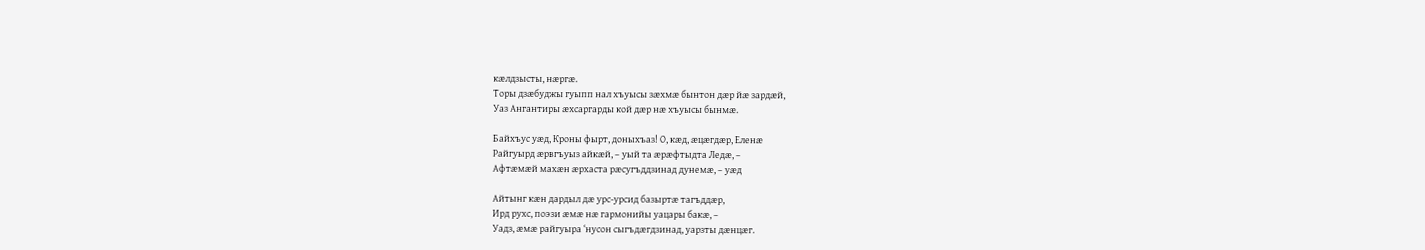кæлдзысты, нæргæ.
Торы дзæбуджы гуыпп нал хъуысы зæхмæ бынтон дæр йæ зардæй,
Уаз Ангантиры æхсаргарды кой дæр нæ хъуысы бынмæ.

Байхъус уæд, Кроны фырт, доныхъаз! О, кæд, æцæгдæр, Еленæ
Райгуырд æрвгъуыз айкæй, – уый та æрæфтыдта Ледæ, –
Афтæмæй махæн æрхаста рæсугъддзинад дунемæ, – уæд

Айтынг кæн дардыл дæ урс-урсид базыртæ тагъддæр,
Ирд рухс, поэзи æмæ нæ гармонийы уацары бакæ, –
Уадз, æмæ райгуыра ‘нусон сыгъдæгдзинад, уарзты дæнцæг.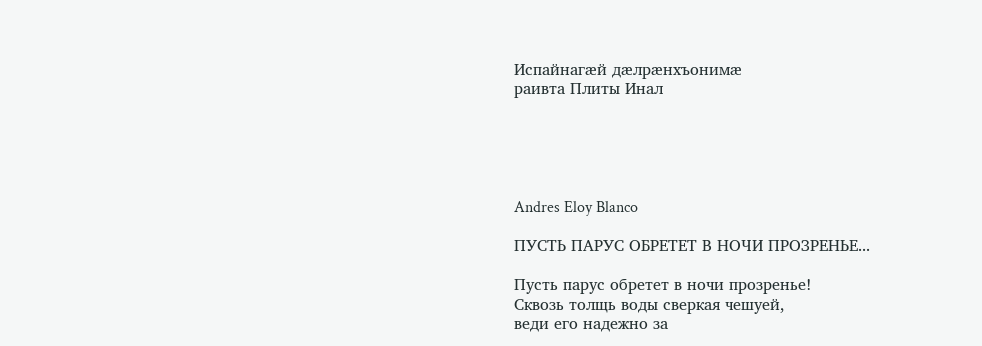Испайнагæй дæлрæнхъонимæ
раивта Плиты Инал





Andres Eloy Blanco

ПУСТЬ ПАРУС ОБРЕТЕТ В НОЧИ ПРОЗРЕНЬЕ...

Пусть парус обретет в ночи прозренье!
Сквозь толщь воды сверкая чешуей,
веди его надежно за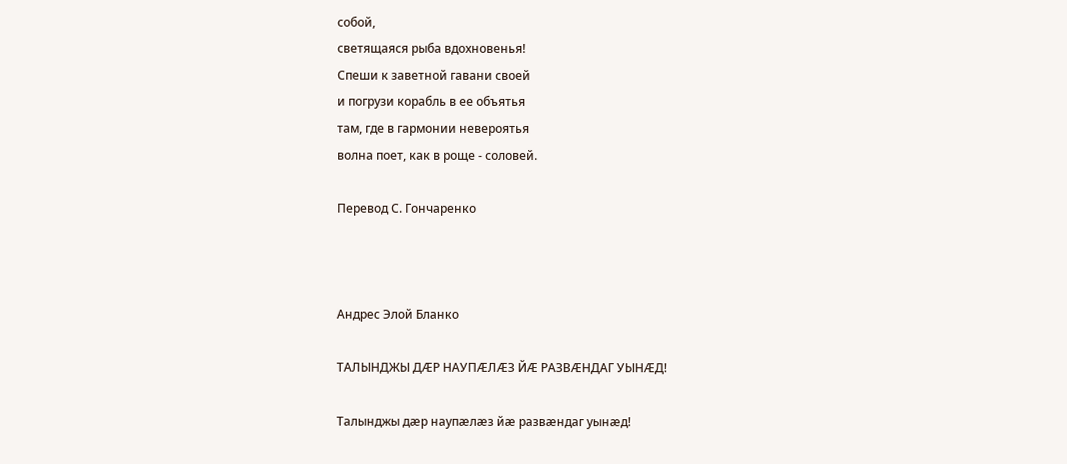собой,
светящаяся рыба вдохновенья!
Спеши к заветной гавани своей
и погрузи корабль в ее объятья
там, где в гармонии невероятья
волна поет, как в роще - соловей.

Перевод С. Гончаренко



Андрес Элой Бланко

ТАЛЫНДЖЫ ДÆР НАУПÆЛÆЗ ЙÆ РАЗВÆНДАГ УЫНÆД!

Талынджы дæр наупæлæз йæ развæндаг уынæд!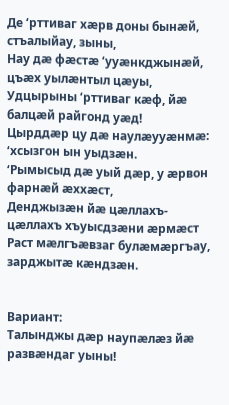Де ‘рттиваг хæрв доны бынæй, стъалыйау, зыны,
Нау дæ фæстæ ‘ууæнкджынæй, цъæх уылæнтыл цæуы,
Удцырыны ‘рттиваг кæф, йæ балцæй райгонд уæд!
Цырддæр цу дæ наулæууæнмæ: ‘хсызгон ын уыдзæн.
‘Рымысыд дæ уый дæр, у æрвон фарнæй æххæст,
Денджызæн йæ цæллахъ-цæллахъ хъуысдзæни æрмæст
Раст мæлгъæвзаг булæмæргъау, зарджытæ кæндзæн.


Вариант:
Талынджы дæр наупæлæз йæ развæндаг уыны!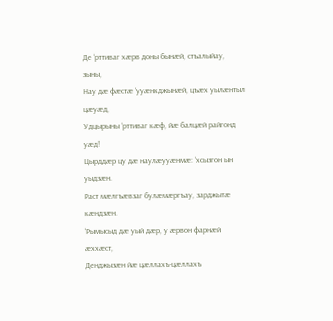Де ‘рттиваг хæрв доны бынæй, стъалыйау, зыны,
Нау дæ фæстæ ‘ууæнкджынæй, цъæх уылæнтыл цæуæд,
Удцырыны ‘рттиваг кæф, йæ балцæй райгонд уæд!
Цырддæр цу дæ наулæууæнмæ: ‘хсызгон ын уыдзæн.
Раст мæлгъæвзаг булæмæргъау, зарджытæ кæндзæн.
‘Рымысыд дæ уый дæр, у æрвон фарнæй æххæст,
Денджызæн йæ цæллахъ-цæллахъ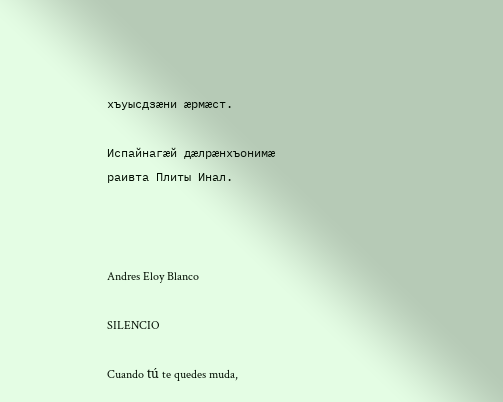хъуысдзæни æрмæст.

Испайнагæй дæлрæнхъонимæ
раивта Плиты Инал.



Andres Eloy Blanco

SILENCIO

Cuando tú te quedes muda,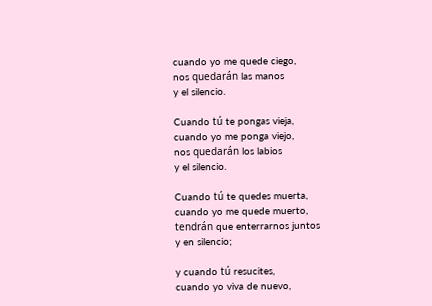cuando yo me quede ciego,
nos quedarán las manos
y el silencio.

Cuando tú te pongas vieja,
cuando yo me ponga viejo,
nos quedarán los labios
y el silencio.

Cuando tú te quedes muerta,
cuando yo me quede muerto,
tendrán que enterrarnos juntos
y en silencio;

y cuando tú resucites,
cuando yo viva de nuevo,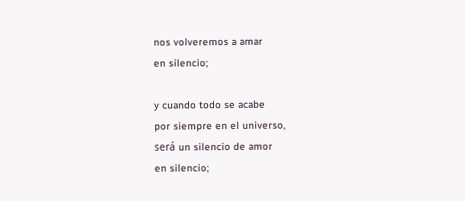nos volveremos a amar
en silencio;

y cuando todo se acabe
por siempre en el universo,
será un silencio de amor
en silencio;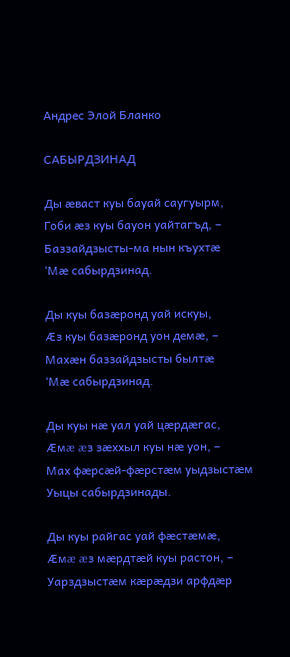Андрес Элой Бланко

САБЫРДЗИНАД

Ды æваст куы бауай саугуырм,
Гоби æз куы бауон уайтагъд, –
Баззайдзысты-ма нын къухтæ
‘Мæ сабырдзинад.

Ды куы базæронд уай искуы,
Æз куы базæронд уон демæ, –
Махæн баззайдзысты былтæ
‘Мæ сабырдзинад.

Ды куы нæ уал уай цæрдæгас,
Æмæ æз зæххыл куы нæ уон, –
Мах фæрсæй-фæрстæм уыдзыстæм
Уыцы сабырдзинады.

Ды куы райгас уай фæстæмæ,
Æмæ æз мæрдтæй куы растон, –
Уарздзыстæм кæрæдзи арфдæр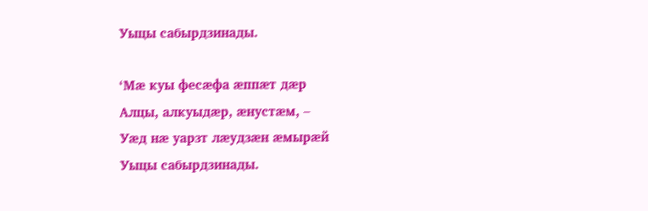Уыцы сабырдзинады.

‘Мæ куы фесæфа æппæт дæр
Алцы, алкуыдæр, æнустæм, –
Уæд нæ уарзт лæудзæн æмырæй
Уыцы сабырдзинады.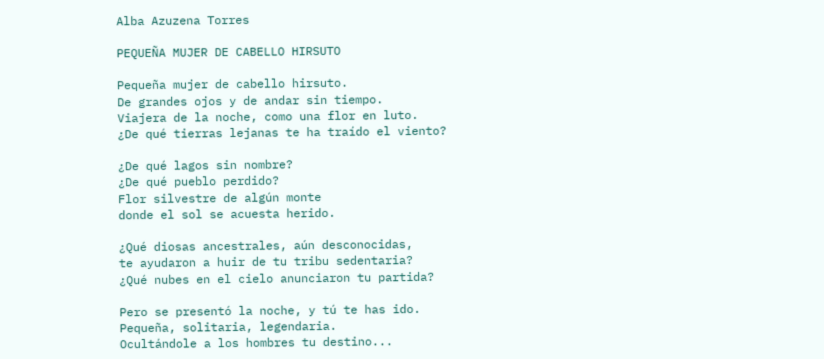Alba Azuzena Torres

PEQUEÑA MUJER DE CABELLO HIRSUTO

Pequeña mujer de cabello hirsuto.
De grandes ojos y de andar sin tiempo.
Viajera de la noche, como una flor en luto.
¿De qué tierras lejanas te ha traído el viento?

¿De qué lagos sin nombre?
¿De qué pueblo perdido?
Flor silvestre de algún monte
donde el sol se acuesta herido.

¿Qué diosas ancestrales, aún desconocidas,
te ayudaron a huir de tu tribu sedentaria?
¿Qué nubes en el cielo anunciaron tu partida?

Pero se presentó la noche, y tú te has ido.
Pequeña, solitaria, legendaria.
Ocultándole a los hombres tu destino...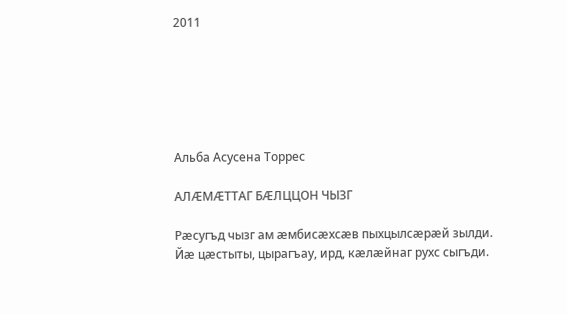2011






Альба Асусена Торрес

АЛÆМÆТТАГ БÆЛЦЦОН ЧЫЗГ

Рæсугъд чызг ам æмбисæхсæв пыхцылсæрæй зылди.
Йæ цæстыты, цырагъау, ирд, кæлæйнаг рухс сыгъди.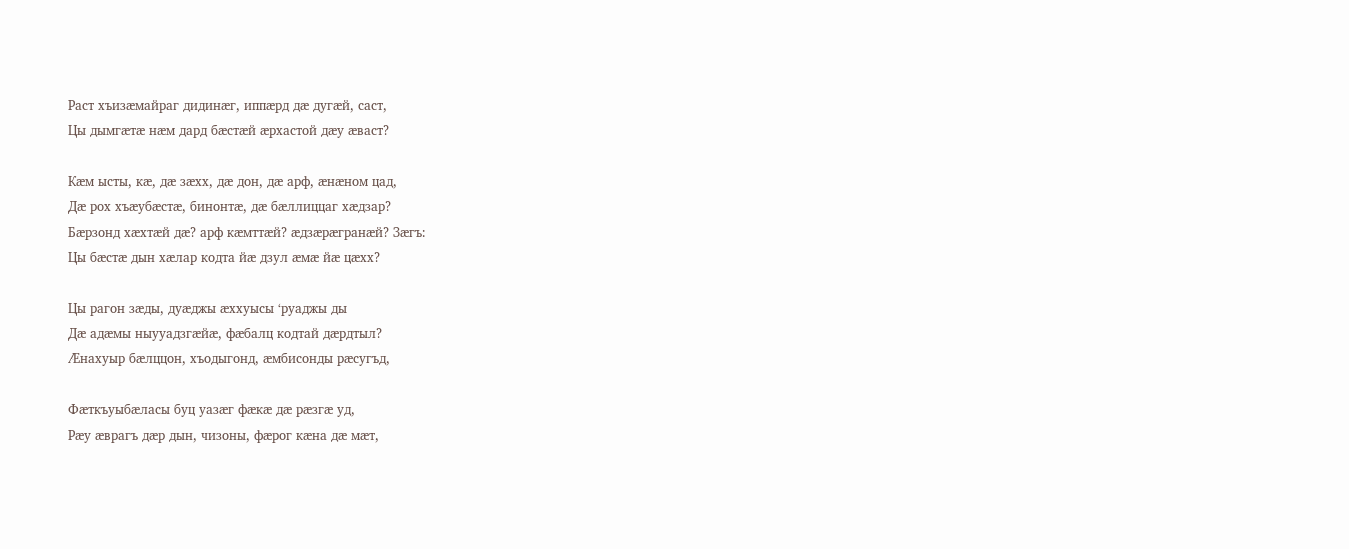Раст хъизæмайраг дидинæг, иппæрд дæ дугæй, саст,
Цы дымгæтæ нæм дард бæстæй æрхастой дæу æваст?

Кæм ысты, кæ, дæ зæхх, дæ дон, дæ арф, æнæном цад,
Дæ рох хъæубæстæ, бинонтæ, дæ бæллиццаг хæдзар?
Бæрзонд хæхтæй дæ? арф кæмттæй? æдзæрæгранæй? Зæгъ:
Цы бæстæ дын хæлар кодта йæ дзул æмæ йæ цæхх?

Цы рагон зæды, дуæджы æххуысы ‘руаджы ды
Дæ адæмы ныууадзгæйæ, фæбалц кодтай дæрдтыл?
Æнахуыр бæлццон, хъодыгонд, æмбисонды рæсугъд,

Фæткъуыбæласы буц уазæг фæкæ дæ рæзгæ уд,
Рæу æврагъ дæр дын, чизоны, фæрог кæна дæ мæт,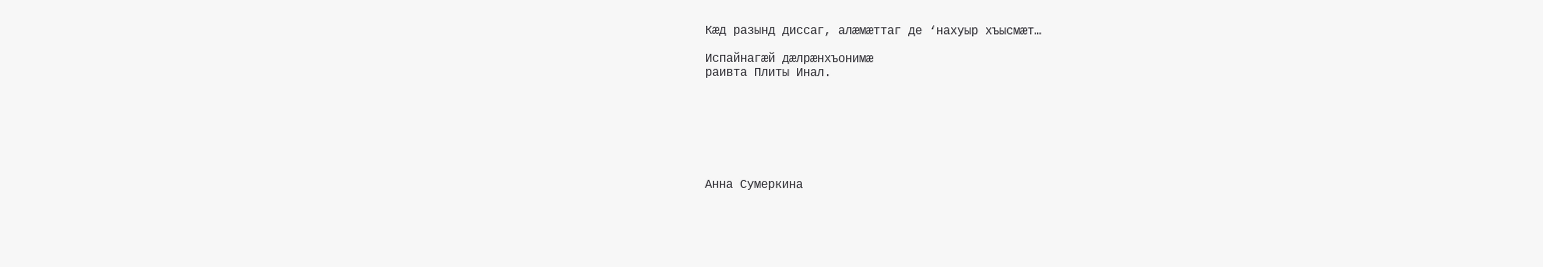Кæд разынд диссаг, алæмæттаг де ‘нахуыр хъысмæт…

Испайнагæй дæлрæнхъонимæ
раивта Плиты Инал.







Анна Сумеркина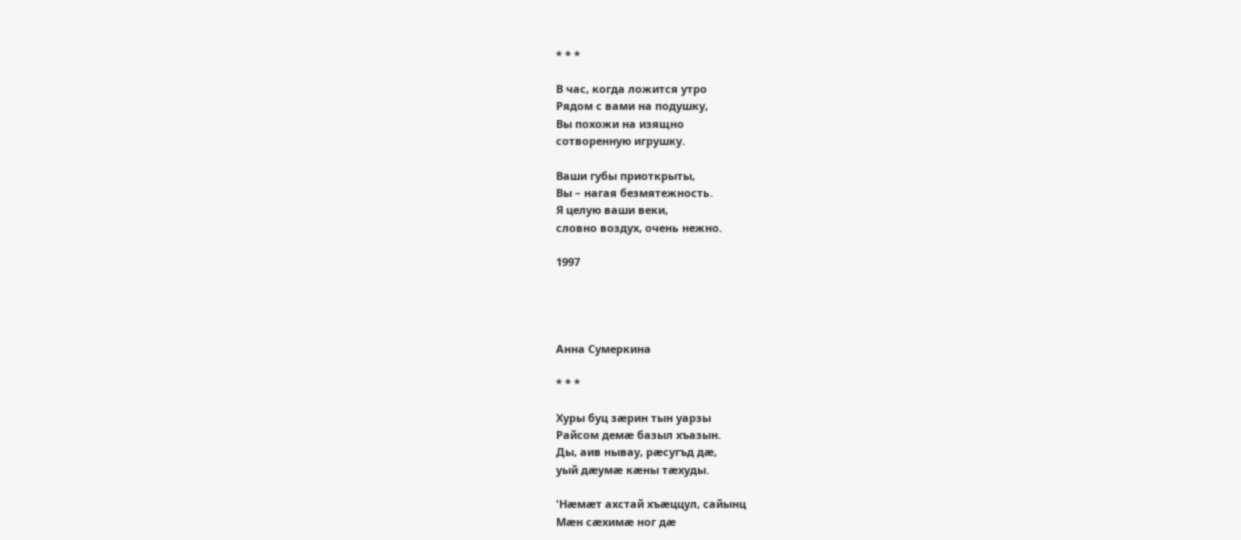* * *

В час, когда ложится утро
Рядом с вами на подушку,
Вы похожи на изящно
сотворенную игрушку.

Ваши губы приоткрыты,
Вы – нагая безмятежность.
Я целую ваши веки,
словно воздух, очень нежно.

1997




Анна Сумеркина

* * *

Хуры буц зæрин тын уарзы
Райсом демæ базыл хъазын.
Ды, аив нывау, рæсугъд дæ,
уый дæумæ кæны тæхуды.

'Нæмæт ахстай хъæццул, сайынц
Мæн сæхимæ ног дæ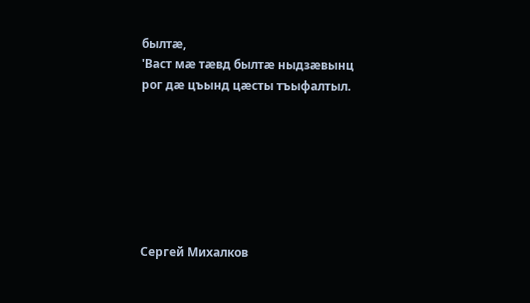былтæ,
'Васт мæ тæвд былтæ ныдзæвынц
рог дæ цъынд цæсты тъыфалтыл.







Сергей Михалков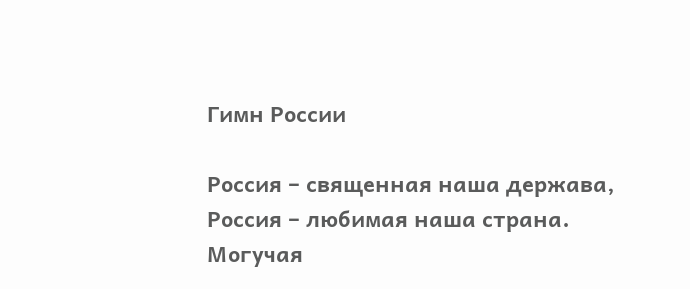Гимн России

Россия – священная наша держава,
Россия – любимая наша страна.
Могучая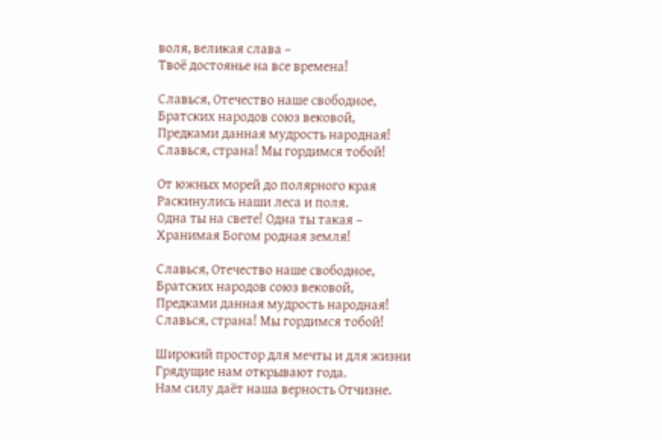воля, великая слава –
Твоё достоянье на все времена!

Славься, Отечество наше свободное,
Братских народов союз вековой,
Предками данная мудрость народная!
Славься, страна! Мы гордимся тобой!

От южных морей до полярного края
Раскинулись наши леса и поля.
Одна ты на свете! Одна ты такая –
Хранимая Богом родная земля!

Славься, Отечество наше свободное,
Братских народов союз вековой,
Предками данная мудрость народная!
Славься, страна! Мы гордимся тобой!

Широкий простор для мечты и для жизни
Грядущие нам открывают года.
Нам силу даёт наша верность Отчизне.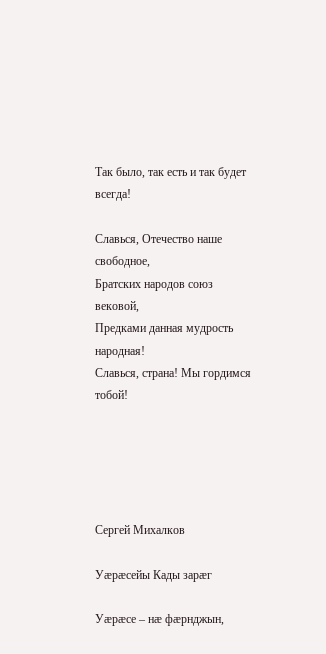Так было, так есть и так будет всегда!

Славься, Отечество наше свободное,
Братских народов союз вековой,
Предками данная мудрость народная!
Славься, страна! Мы гордимся тобой!





Сергей Михалков

Уæрæсейы Кады зарæг

Уæрæсе – нæ фæрнджын,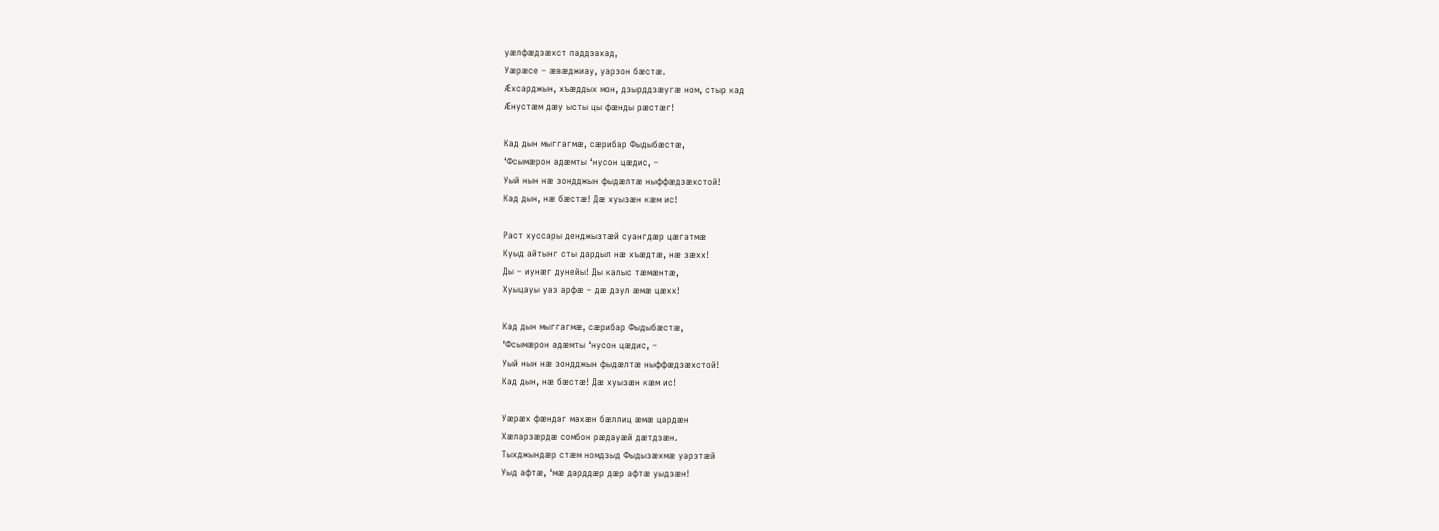уæлфæдзæхст паддзахад,
Уæрæсе – æвæджиау, уарзон бæстæ.
Æхсарджын, хъæддых мон, дзырддзæугæ ном, стыр кад
Æнустæм дæу ысты цы фæнды рæстæг!

Кад дын мыггагмæ, сæрибар Фыдыбæстæ,
‘Фсымæрон адæмты ‘нусон цæдис, –
Уый нын нæ зондджын фыдæлтæ ныффæдзæхстой!
Кад дын, нæ бæстæ! Дæ хуызæн кæм ис!

Раст хуссары денджызтæй суангдæр цæгатмæ
Куыд айтынг сты дардыл нæ хъæдтæ, нæ зæхх!
Ды – иунæг дунейы! Ды калыс тæмæнтæ,
Хуыцауы уаз арфæ – дæ дзул æмæ цæхх!

Кад дын мыггагмæ, сæрибар Фыдыбæстæ,
‘Фсымæрон адæмты ‘нусон цæдис, –
Уый нын нæ зондджын фыдæлтæ ныффæдзæхстой!
Кад дын, нæ бæстæ! Дæ хуызæн кæм ис!

Уæрæх фæндаг махæн бæллиц æмæ цардæн
Хæларзæрдæ сомбон рæдауæй дæтдзæн.
Тыхджындæр стæм номдзыд Фыдызæхмæ уарзтæй
Уыд афтæ, ‘мæ дарддæр дæр афтæ уыдзæн!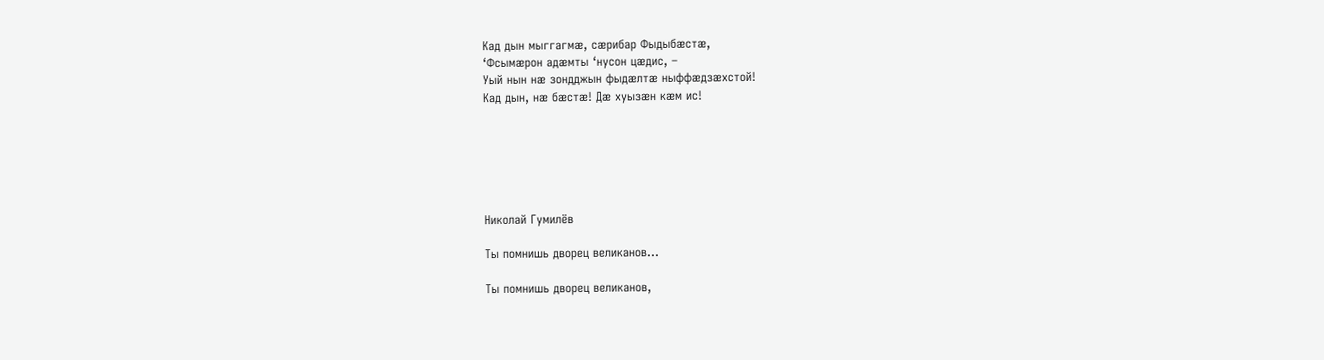Кад дын мыггагмæ, сæрибар Фыдыбæстæ,
‘Фсымæрон адæмты ‘нусон цæдис, –
Уый нын нæ зондджын фыдæлтæ ныффæдзæхстой!
Кад дын, нæ бæстæ! Дæ хуызæн кæм ис!






Николай Гумилёв

Ты помнишь дворец великанов…

Ты помнишь дворец великанов,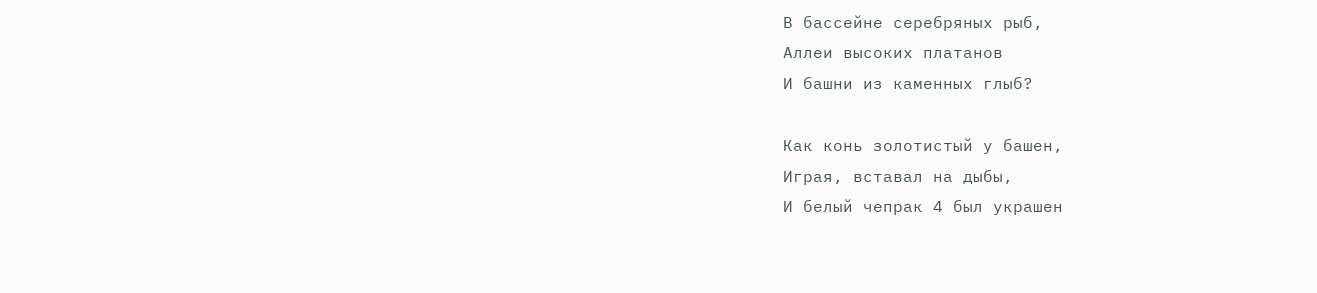В бассейне серебряных рыб,
Аллеи высоких платанов
И башни из каменных глыб?

Как конь золотистый у башен,
Играя, вставал на дыбы,
И белый чепрак 4 был украшен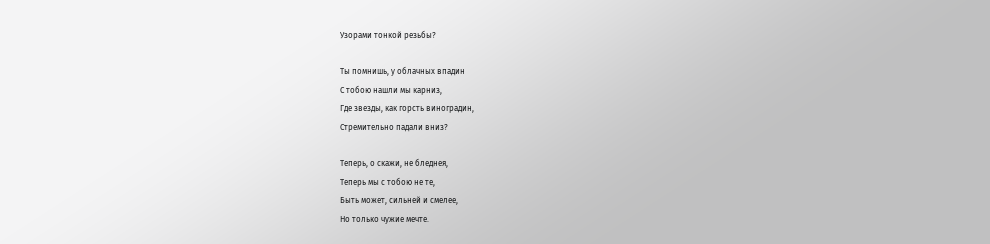Узорами тонкой резьбы?

Ты помнишь, у облачных впадин
С тобою нашли мы карниз,
Где звезды, как горсть виноградин,
Стремительно падали вниз?

Теперь, о скажи, не бледнея,
Теперь мы с тобою не те,
Быть может, сильней и смелее,
Но только чужие мечте.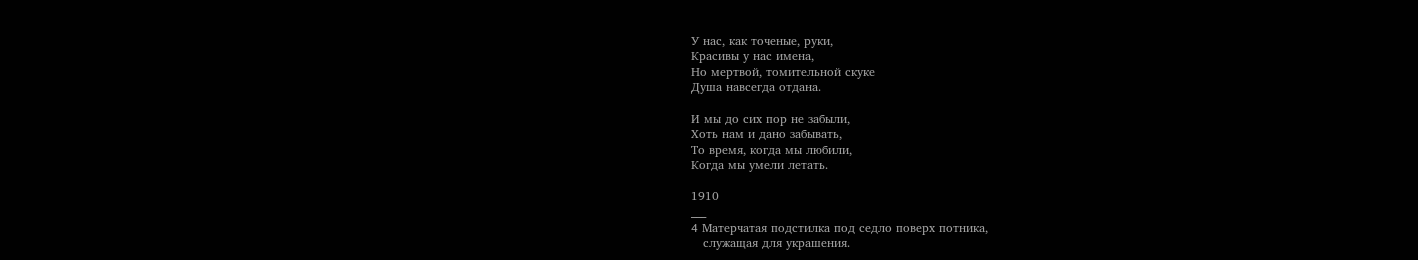У нас, как точеные, руки,
Красивы у нас имена,
Но мертвой, томительной скуке
Душа навсегда отдана.

И мы до сих пор не забыли,
Хоть нам и дано забывать,
То время, когда мы любили,
Когда мы умели летать.

1910
___
4 Матерчатая подстилка под седло поверх потника,
   служащая для украшения.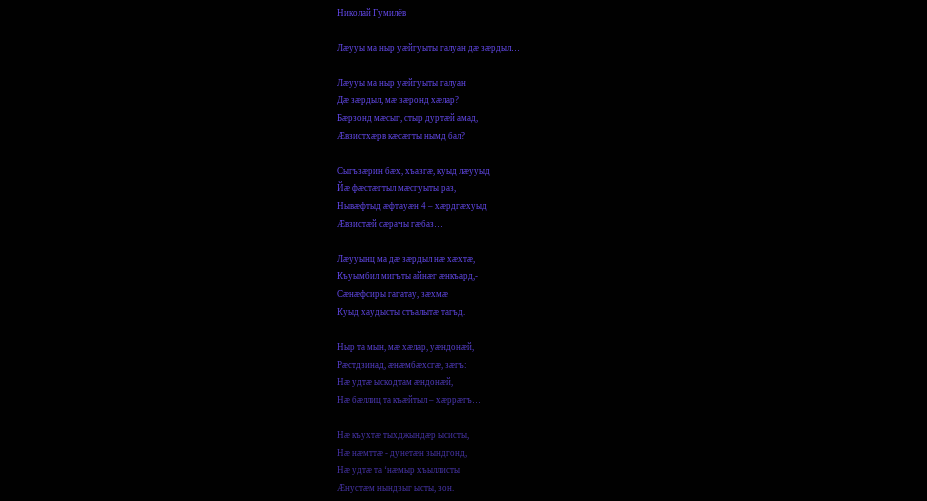Николай Гумилёв

Лæууы ма ныр уæйгуыты галуан дæ зæрдыл…

Лæууы ма ныр уæйгуыты галуан
Дæ зæрдыл, мæ зæронд хæлар?
Бæрзонд мæсыг, стыр дуртæй амад,
Æвзистхæрв кæсæгты нымд бал?

Сыгъзæрин бæх, хъазгæ, куыд лæууыд
Йæ фæстæгтыл мæсгуыты раз,
Нывæфтыд æфтауæн 4 – хæрдгæхуыд
Æвзистæй сæрачы гæбаз…

Лæууынц ма дæ зæрдыл нæ хæхтæ,
Къуымбил мигъты айнæг æнкъард,-
Сæнæфсиры гагатау, зæхмæ
Куыд хаудысты стъалытæ тагъд.

Ныр та мын, мæ хæлар, уæндонæй,
Рæстдзинад, æнæмбæхсгæ, зæгъ:
Нæ удтæ ыскодтам æндонæй,
Нæ бæллиц та къæйтыл – хæррæгъ…

Нæ къухтæ тыхджындæр ысисты,
Нæ нæмттæ - дунетæн зындгонд,
Нæ удтæ та ‘нæмыр хъыллисты
Æнустæм нындзыг ысты, зон.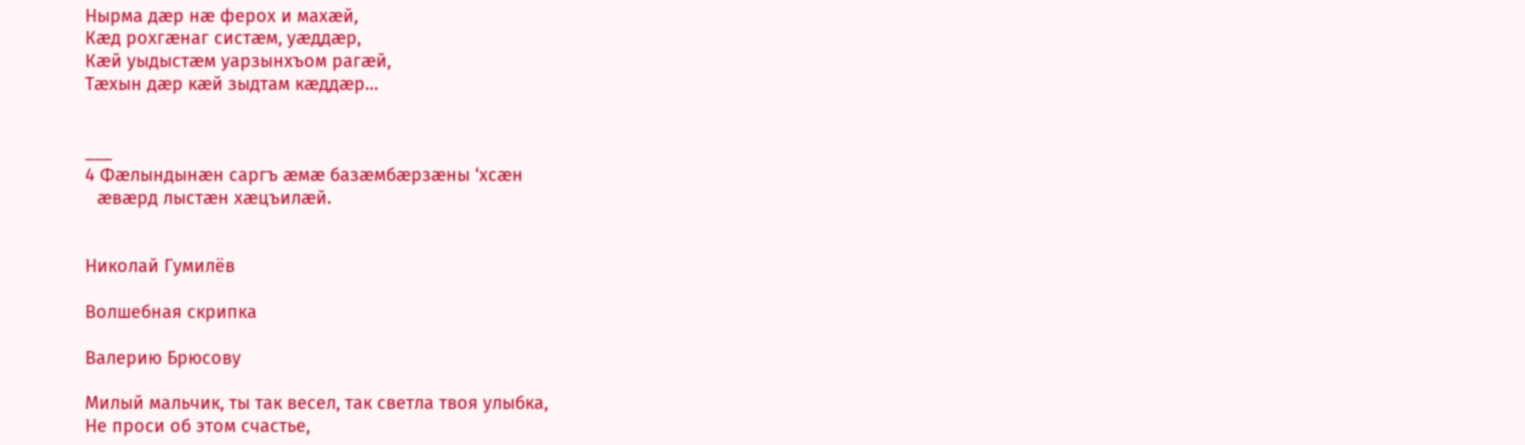Нырма дæр нæ ферох и махæй,
Кæд рохгæнаг систæм, уæддæр,
Кæй уыдыстæм уарзынхъом рагæй,
Тæхын дæр кæй зыдтам кæддæр…


___
4 Фæлындынæн саргъ æмæ базæмбæрзæны ‘хсæн
   æвæрд лыстæн хæцъилæй.


Николай Гумилёв

Волшебная скрипка

Валерию Брюсову

Милый мальчик, ты так весел, так светла твоя улыбка,
Не проси об этом счастье,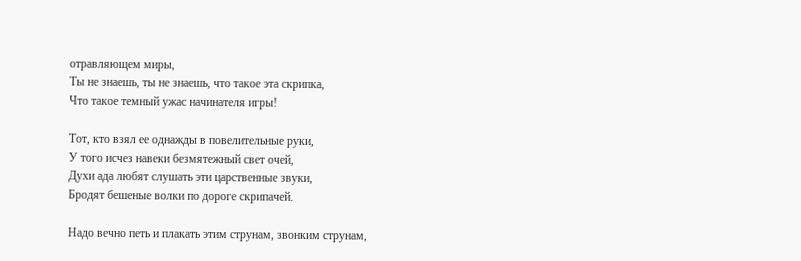отравляющем миры,
Ты не знаешь, ты не знаешь, что такое эта скрипка,
Что такое темный ужас начинателя игры!

Тот, кто взял ее однажды в повелительные руки,
У того исчез навеки безмятежный свет очей,
Духи ада любят слушать эти царственные звуки,
Бродят бешеные волки по дороге скрипачей.

Надо вечно петь и плакать этим струнам, звонким струнам,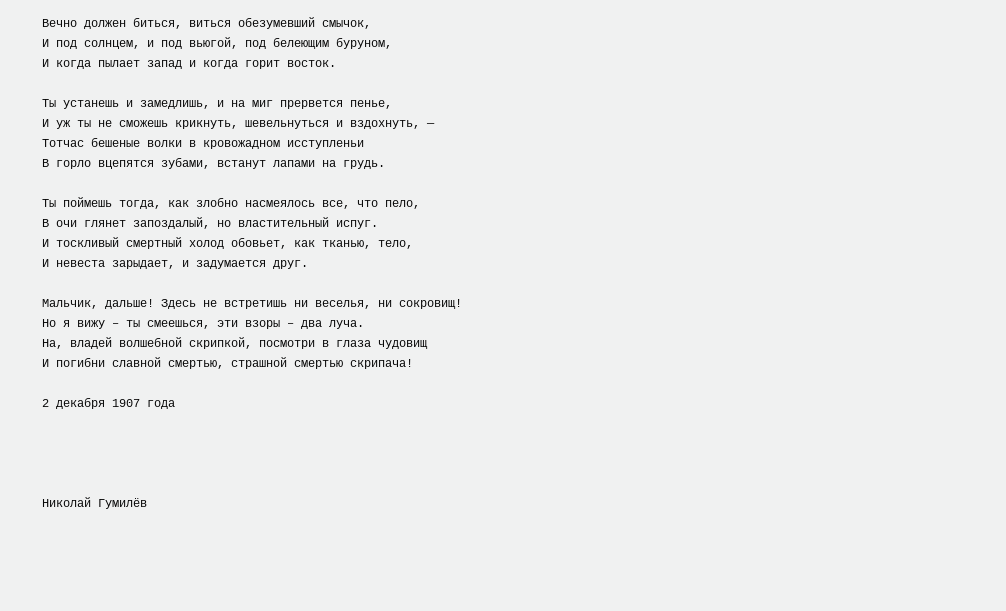Вечно должен биться, виться обезумевший смычок,
И под солнцем, и под вьюгой, под белеющим буруном,
И когда пылает запад и когда горит восток.

Ты устанешь и замедлишь, и на миг прервется пенье,
И уж ты не сможешь крикнуть, шевельнуться и вздохнуть, —
Тотчас бешеные волки в кровожадном исступленьи
В горло вцепятся зубами, встанут лапами на грудь.

Ты поймешь тогда, как злобно насмеялось все, что пело,
В очи глянет запоздалый, но властительный испуг.
И тоскливый смертный холод обовьет, как тканью, тело,
И невеста зарыдает, и задумается друг.

Мальчик, дальше! Здесь не встретишь ни веселья, ни сокровищ!
Но я вижу – ты смеешься, эти взоры – два луча.
На, владей волшебной скрипкой, посмотри в глаза чудовищ
И погибни славной смертью, страшной смертью скрипача!

2 декабря 1907 года




Николай Гумилёв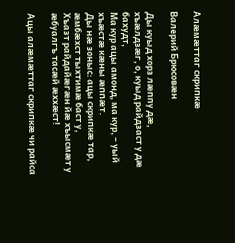Алæмæттаг скрипкæ

Валерий Брюсовæн

Ды куыд хорз лæппу дæ, хъæлдзæг, о, куыд райдзаст у дæ бахудт,
Ма кур ацы амонд, ма кур, – уый хъæстæ кæны æппæт.
Ды нæ зоныс: ацы скрипкæ тар, æмбæхст тыхтимæ баст у,
Хъазт райдайæгæн йæ хъысмæт у æбуалгъ тасæй æххæст!

Ацы алæмæттаг скрипкæ чи райса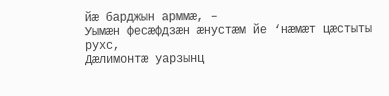йæ барджын арммæ, –
Уымæн фесæфдзæн æнустæм йе ‘нæмæт цæстыты рухс,
Дæлимонтæ уарзынц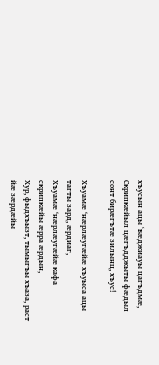хъусын ацы ʻвæджиауы цагъдмæ,
Скрипкæйыл цæгъдджыты фæдыл сонт бирæгътæ зилынц, хъус!

Хъуамæ ‘нæрлæугæйæ хъуыса ацы тагты зард, æрдиаг,
Хъуамæ ‘нæрлæугæйæ кафа скрипкæйы æрра æрдын,
Хур, фыдхъызт, тымыгъы хъаза, раст йæ зæрдæйы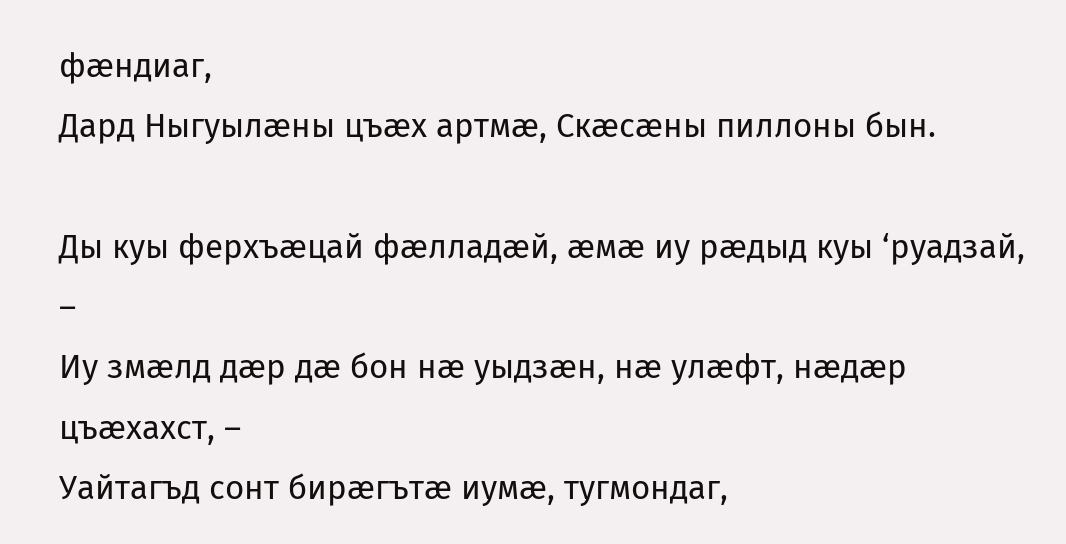фæндиаг,
Дард Ныгуылæны цъæх артмæ, Скæсæны пиллоны бын.

Ды куы ферхъæцай фæлладæй, æмæ иу рæдыд куы ‘руадзай, –
Иу змæлд дæр дæ бон нæ уыдзæн, нæ улæфт, нæдæр цъæхахст, –
Уайтагъд сонт бирæгътæ иумæ, тугмондаг,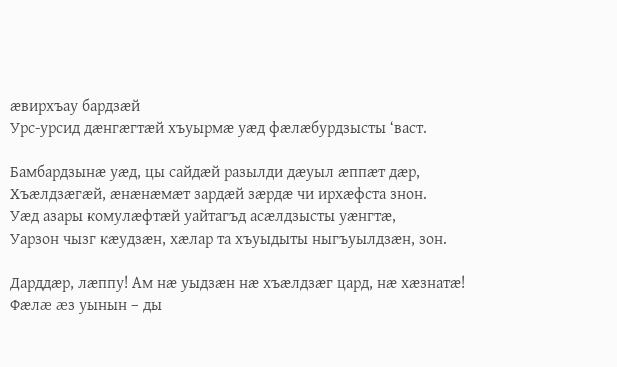æвирхъау бардзæй
Урс-урсид дæнгæгтæй хъуырмæ уæд фæлæбурдзысты ‘васт.

Бамбардзынæ уæд, цы сайдæй разылди дæуыл æппæт дæр,
Хъæлдзæгæй, æнæнæмæт зардæй зæрдæ чи ирхæфста знон.
Уæд азары комулæфтæй уайтагъд асæлдзысты уæнгтæ,
Уарзон чызг кæудзæн, хæлар та хъуыдыты ныгъуылдзæн, зон.

Дарддæр, лæппу! Ам нæ уыдзæн нæ хъæлдзæг цард, нæ хæзнатæ!
Фæлæ æз уынын – ды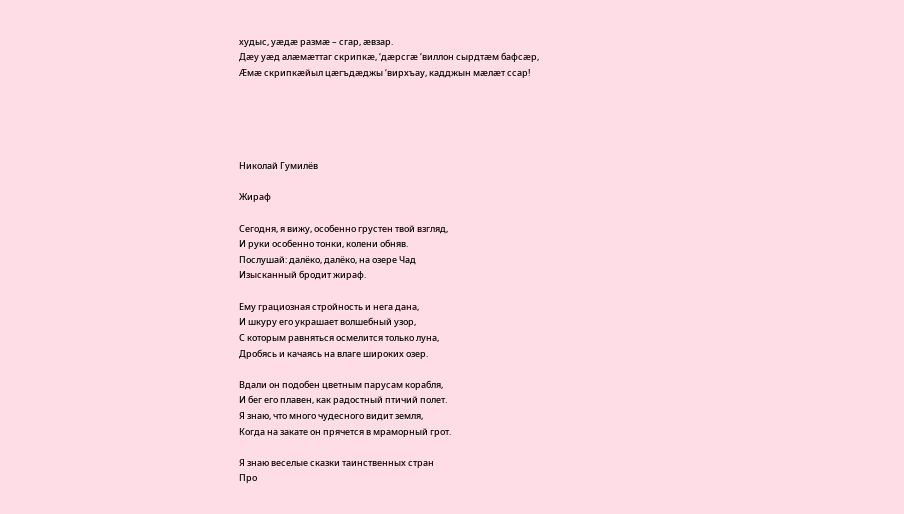худыс, уæдæ размæ – сгар, æвзар.
Дæу уæд алæмæттаг скрипкæ, ‘дæрсгæ ʻвиллон сырдтæм бафсæр,
Æмæ скрипкæйыл цæгъдæджы ‘вирхъау, кадджын мæлæт ссар!





Николай Гумилёв

Жираф

Сегодня, я вижу, особенно грустен твой взгляд,
И руки особенно тонки, колени обняв.
Послушай: далёко, далёко, на озере Чад
Изысканный бродит жираф.

Ему грациозная стройность и нега дана,
И шкуру его украшает волшебный узор,
С которым равняться осмелится только луна,
Дробясь и качаясь на влаге широких озер.

Вдали он подобен цветным парусам корабля,
И бег его плавен, как радостный птичий полет.
Я знаю, что много чудесного видит земля,
Когда на закате он прячется в мраморный грот.

Я знаю веселые сказки таинственных стран
Про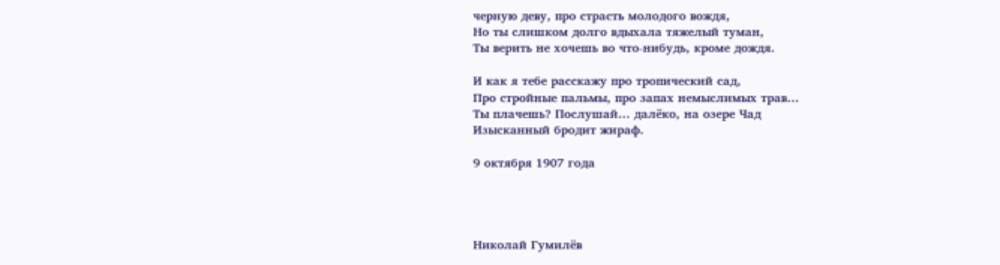черную деву, про страсть молодого вождя,
Но ты слишком долго вдыхала тяжелый туман,
Ты верить не хочешь во что-нибудь, кроме дождя.

И как я тебе расскажу про тропический сад,
Про стройные пальмы, про запах немыслимых трав…
Ты плачешь? Послушай… далёко, на озере Чад
Изысканный бродит жираф.

9 октября 1907 года




Николай Гумилёв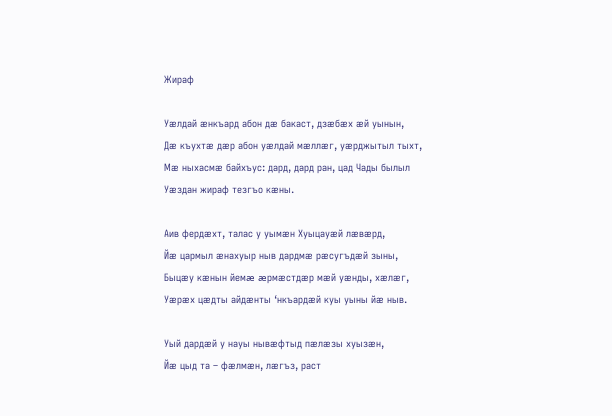Жираф

Уæлдай æнкъард абон дæ бакаст, дзæбæх æй уынын,
Дæ къухтæ дæр абон уæлдай мæллæг, уæрджытыл тыхт,
Мæ ныхасмæ байхъус: дард, дард ран, цад Чады былыл
Уæздан жираф тезгъо кæны.

Аив фердæхт, талас у уымæн Хуыцауæй лæвæрд,
Йæ цармыл æнахуыр ныв дардмæ рæсугъдæй зыны,
Быцæу кæнын йемæ æрмæстдæр мæй уæнды, хæлæг,
Уæрæх цæдты айдæнты ‘нкъардæй куы уыны йæ ныв.

Уый дардæй у науы нывæфтыд пæлæзы хуызæн,
Йæ цыд та – фæлмæн, лæгъз, раст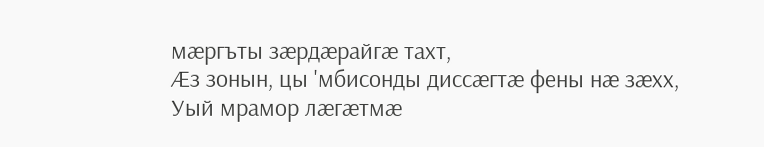мæргъты зæрдæрайгæ тахт,
Æз зонын, цы 'мбисонды диссæгтæ фены нæ зæхх,
Уый мрамор лæгæтмæ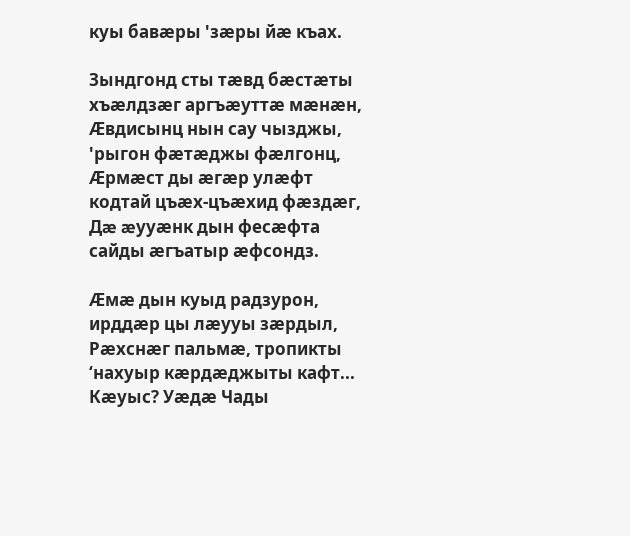куы бавæры 'зæры йæ къах.

Зындгонд сты тæвд бæстæты хъæлдзæг аргъæуттæ мæнæн,
Æвдисынц нын сау чызджы, 'рыгон фæтæджы фæлгонц,
Æрмæст ды æгæр улæфт кодтай цъæх-цъæхид фæздæг,
Дæ æууæнк дын фесæфта сайды æгъатыр æфсондз.

Æмæ дын куыд радзурон, ирддæр цы лæууы зæрдыл,
Рæхснæг пальмæ, тропикты ‘нахуыр кæрдæджыты кафт...
Кæуыс? Уæдæ Чады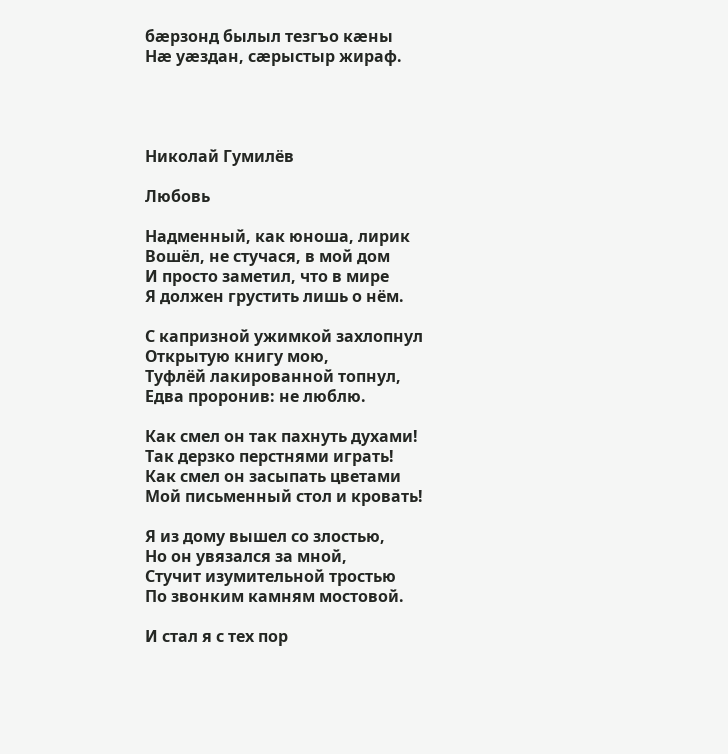бæрзонд былыл тезгъо кæны
Нæ уæздан, сæрыстыр жираф.




Николай Гумилёв

Любовь

Надменный, как юноша, лирик
Вошёл, не стучася, в мой дом
И просто заметил, что в мире
Я должен грустить лишь о нём.

С капризной ужимкой захлопнул
Открытую книгу мою,
Туфлёй лакированной топнул,
Едва проронив: не люблю.

Как смел он так пахнуть духами!
Так дерзко перстнями играть!
Как смел он засыпать цветами
Мой письменный стол и кровать!

Я из дому вышел со злостью,
Но он увязался за мной,
Стучит изумительной тростью
По звонким камням мостовой.

И стал я с тех пор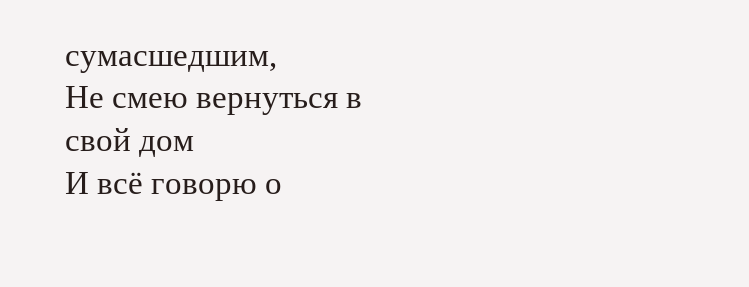сумасшедшим,
Не смею вернуться в свой дом
И всё говорю о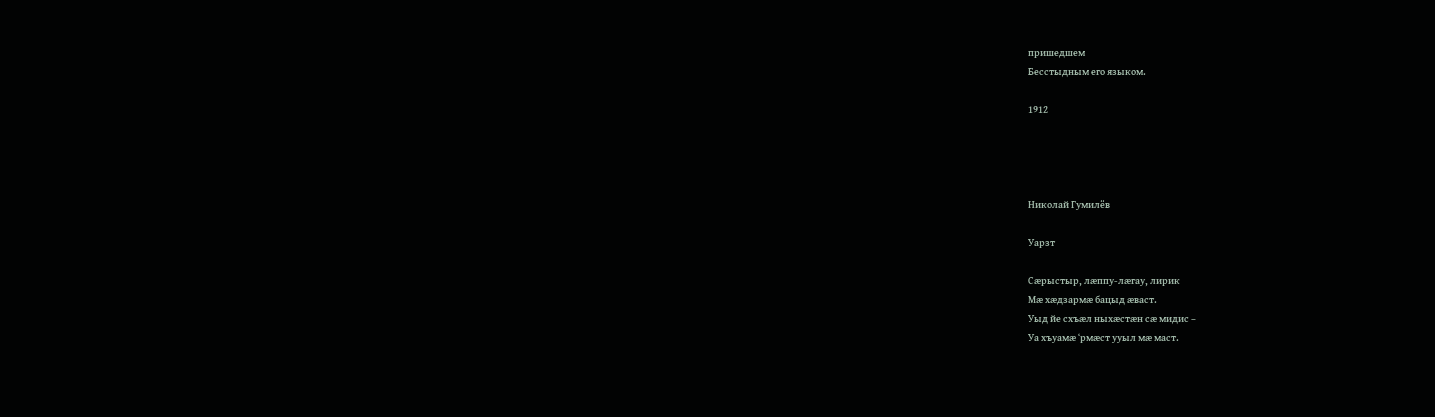пришедшем
Бесстыдным его языком.

1912




Николай Гумилёв

Уарзт

Сæрыстыр, лæппу-лæгау, лирик
Мæ хæдзармæ бацыд æваст.
Уыд йе схъæл ныхæстæн сæ мидис –
Уа хъуамæ ʻрмæст ууыл мæ маст.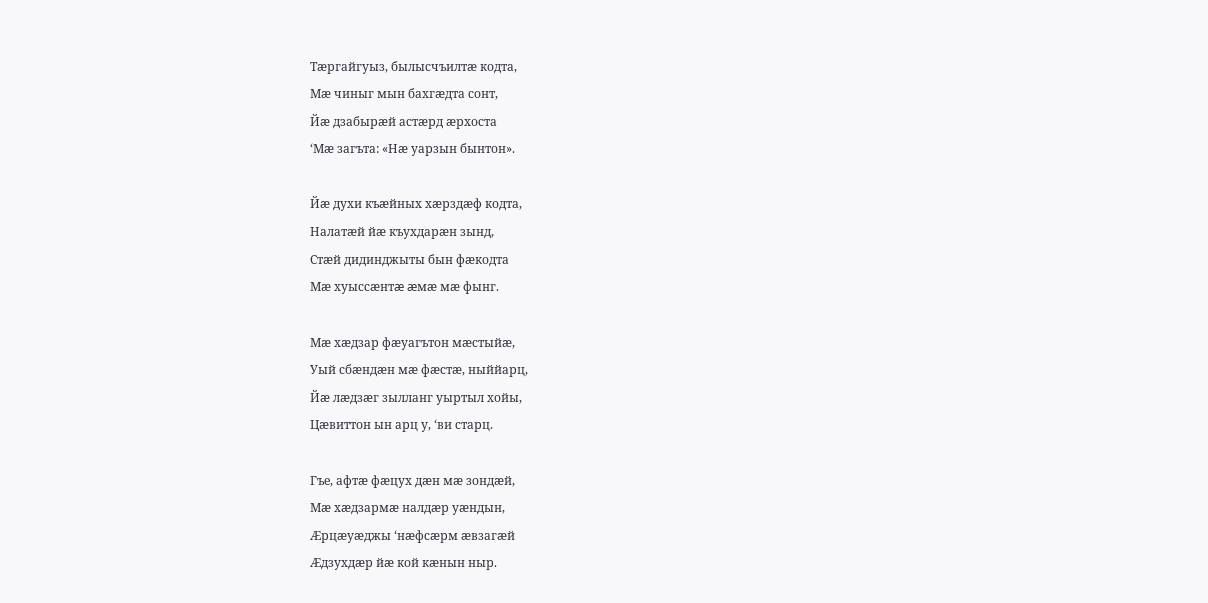Тæргайгуыз, былысчъилтæ кодта,
Мæ чиныг мын бахгæдта сонт,
Йæ дзабырæй астæрд æрхоста
ʻМæ загъта: «Нæ уарзын бынтон».

Йæ духи къæйных хæрздæф кодта,
Налатæй йæ къухдарæн зынд,
Стæй дидинджыты бын фæкодта
Мæ хуыссæнтæ æмæ мæ фынг.

Мæ хæдзар фæуагътон мæстыйæ,
Уый сбæндæн мæ фæстæ, ныййарц,
Йæ лæдзæг зылланг уыртыл хойы,
Цæвиттон ын арц у, ʻви старц.

Гъе, афтæ фæцух дæн мæ зондæй,
Мæ хæдзармæ налдæр уæндын,
Æрцæуæджы ʻнæфсæрм æвзагæй
Æдзухдæр йæ кой кæнын ныр.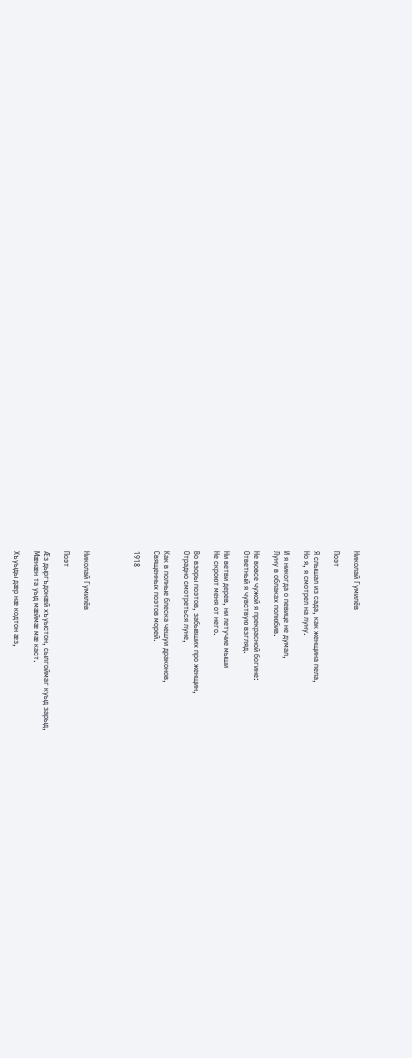Николай Гумилёв

Поэт

Я слышал из сада, как женщина пела,
Но я, я смотрел на луну.

И я никогда о певице не думал,
Луну в облаках полюбив.

Не вовсе чужой я прекрасной богине:
Ответный я чувствую взгляд.

Ни ветви дерев, ни летучие мыши
Не скроют меня от него.

Во взоры поэтов, забывших про женщин,
Отрадно смотреться луне,

Как в полные блеска чешуи драконов,
Священных поэтов морей.

1918




Николай Гумилёв

Поэт

Æз дыргъдонæй хъуыстон, сылгоймаг куыд зарыд,
Мæнæн та уыд мæймæ мæ каст.

Хъуыды дæр нæ кодтон æз,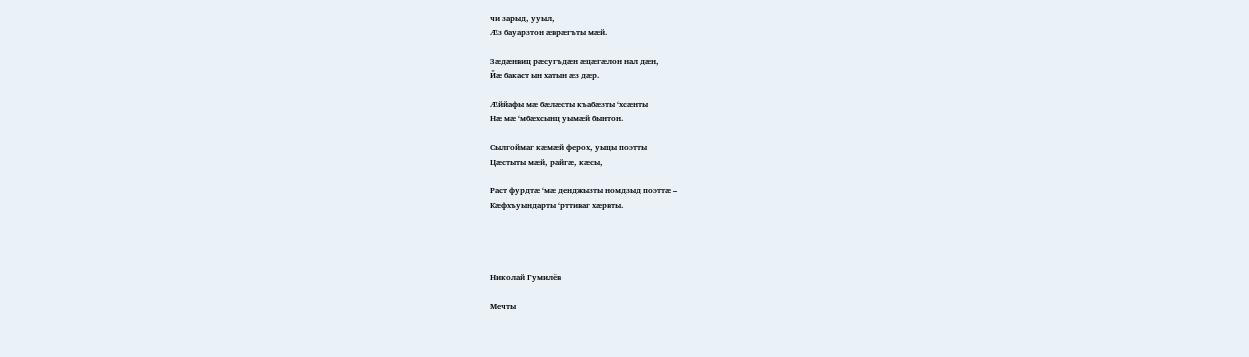чи зарыд, ууыл,
Æз бауарзтон æврæгъты мæй.

Зæдæнвиц рæсугъдæн æцæгæлон нал дæн,
Йæ бакаст ын хатын æз дæр.

Æййафы мæ бæлæсты къабæзты ‘хсæнты
Нæ мæ ‘мбæхсынц уымæй бынтон.

Сылгоймаг кæмæй ферох, уыцы поэтты
Цæстыты мæй, райгæ, кæсы,

Раст фурдтæ ‘мæ денджызты номдзыд поэттæ –
Кæфхъуындарты ‘рттиваг хæрвты.




Николай Гумилёв

Мечты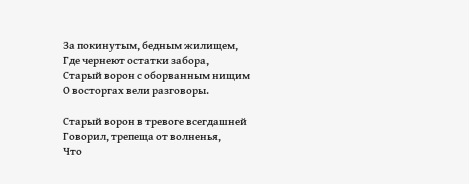За покинутым, бедным жилищем,
Где чернеют остатки забора,
Старый ворон с оборванным нищим
О восторгах вели разговоры.

Старый ворон в тревоге всегдашней
Говорил, трепеща от волненья,
Что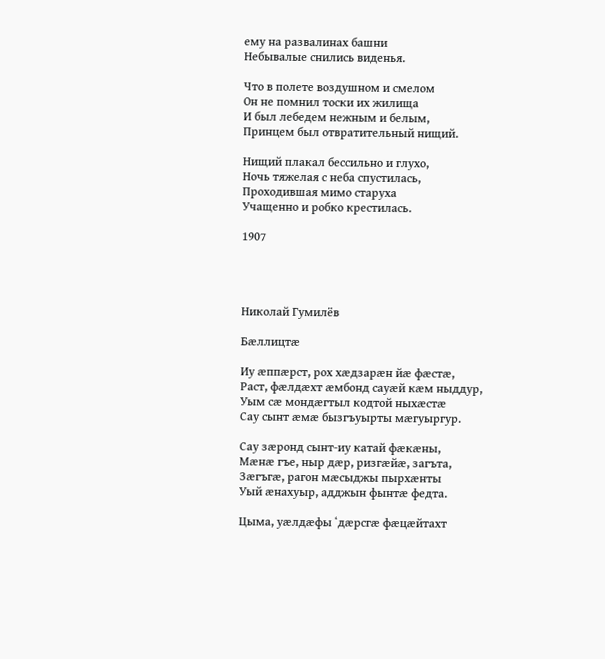ему на развалинах башни
Небывалые снились виденья.

Что в полете воздушном и смелом
Он не помнил тоски их жилища
И был лебедем нежным и белым,
Принцем был отвратительный нищий.

Нищий плакал бессильно и глухо,
Ночь тяжелая с неба спустилась,
Проходившая мимо старуха
Учащенно и робко крестилась.

1907




Николай Гумилёв

Бæллицтæ

Иу æппæрст, рох хæдзарæн йæ фæстæ,
Раст, фæлдæхт æмбонд сауæй кæм ныддур,
Уым сæ мондæгтыл кодтой ныхæстæ
Сау сынт æмæ бызгъуырты мæгуыргур.

Сау зæронд сынт-иу катай фæкæны,
Мæнæ гъе, ныр дæр, ризгæйæ, загъта,
Зæгъгæ, рагон мæсыджы пырхæнты
Уый æнахуыр, адджын фынтæ федта.

Цыма, уæлдæфы ʻдæрсгæ фæцæйтахт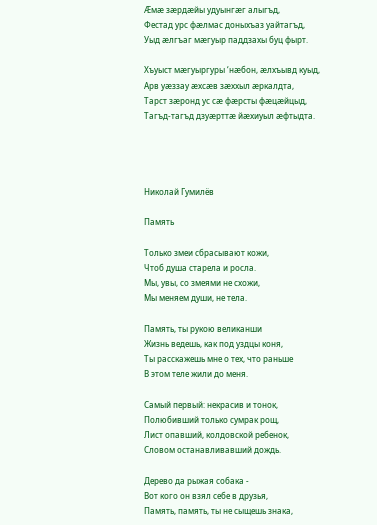Æмæ зæрдæйы удуынгæг алыгъд,
Фестад урс фæлмас доныхъаз уайтагъд,
Уыд æлгъаг мæгуыр паддзахы буц фырт.

Хъуыст мæгуыргуры ʻнæбон, æлхъывд куыд,
Арв уæззау æхсæв зæххыл æркалдта,
Тарст зæронд ус сæ фæрсты фæцæйцыд,
Тагъд-тагъд дзуæрттæ йæхиуыл æфтыдта.




Николай Гумилёв

Память

Только змеи сбрасывают кожи,
Чтоб душа старела и росла.
Мы, увы, со змеями не схожи,
Мы меняем души, не тела.

Память, ты рукою великанши
Жизнь ведешь, как под уздцы коня,
Ты расскажешь мне о тех, что раньше
В этом теле жили до меня.

Самый первый: некрасив и тонок,
Полюбивший только сумрак рощ,
Лист опавший, колдовской ребенок,
Словом останавливавший дождь.

Дерево да рыжая собака -
Вот кого он взял себе в друзья,
Память, память, ты не сыщешь знака,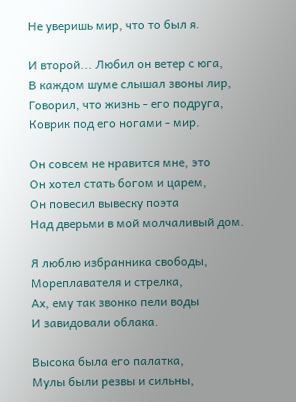Не уверишь мир, что то был я.

И второй... Любил он ветер с юга,
В каждом шуме слышал звоны лир,
Говорил, что жизнь - его подруга,
Коврик под его ногами - мир.

Он совсем не нравится мне, это
Он хотел стать богом и царем,
Он повесил вывеску поэта
Над дверьми в мой молчаливый дом.

Я люблю избранника свободы,
Мореплавателя и стрелка,
Ах, ему так звонко пели воды
И завидовали облака.

Высока была его палатка,
Мулы были резвы и сильны,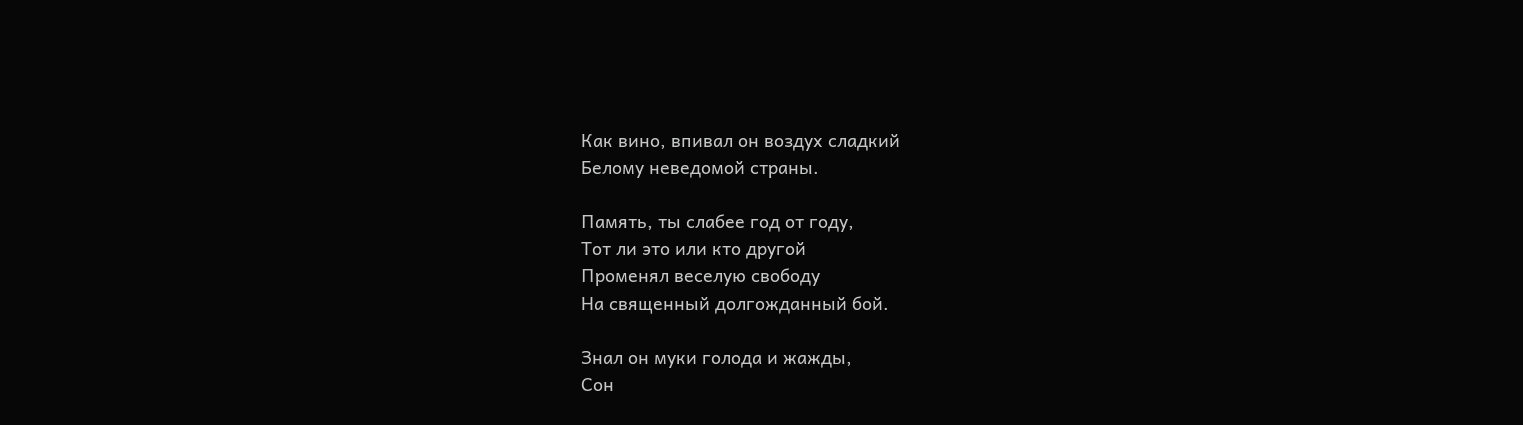Как вино, впивал он воздух сладкий
Белому неведомой страны.

Память, ты слабее год от году,
Тот ли это или кто другой
Променял веселую свободу
На священный долгожданный бой.

Знал он муки голода и жажды,
Сон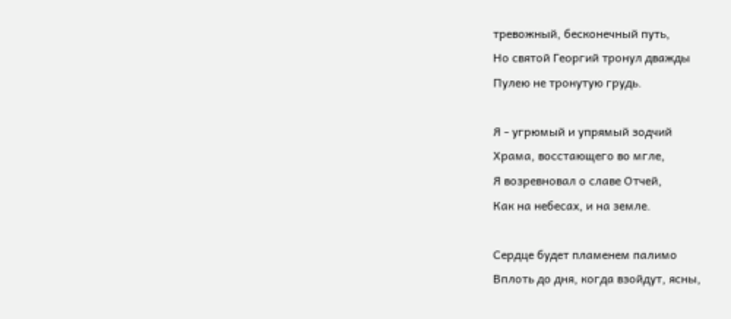тревожный, бесконечный путь,
Но святой Георгий тронул дважды
Пулею не тронутую грудь.

Я - угрюмый и упрямый зодчий
Храма, восстающего во мгле,
Я возревновал о славе Отчей,
Как на небесах, и на земле.

Сердце будет пламенем палимо
Вплоть до дня, когда взойдут, ясны,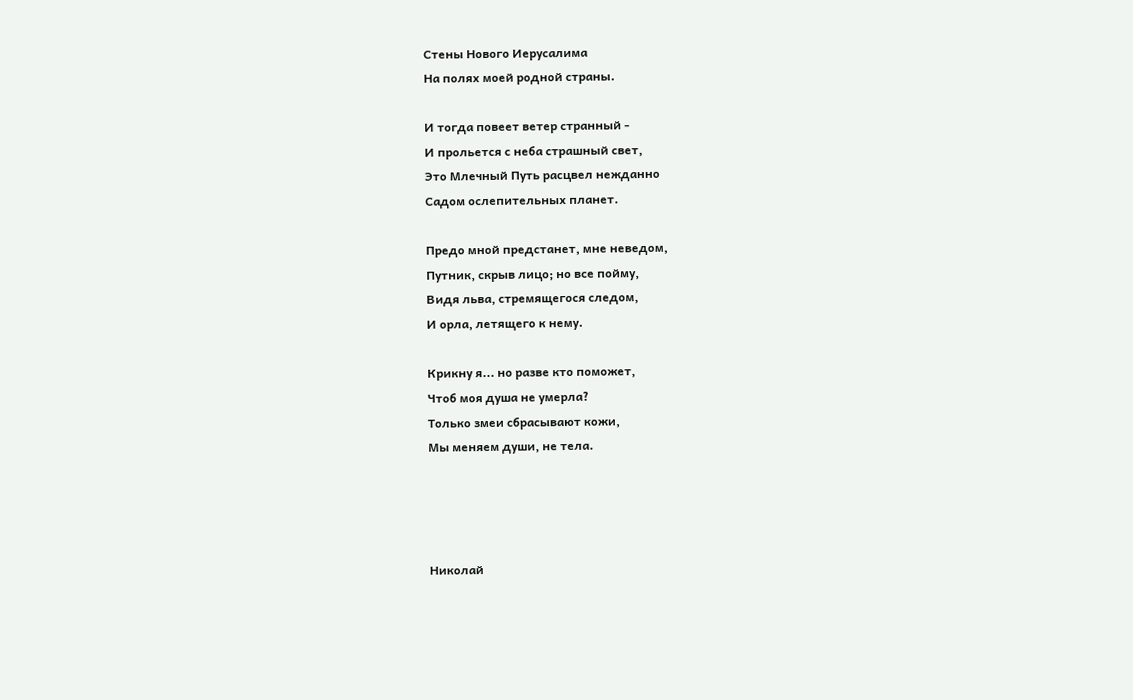Стены Нового Иерусалима
На полях моей родной страны.

И тогда повеет ветер странный -
И прольется с неба страшный свет,
Это Млечный Путь расцвел нежданно
Садом ослепительных планет.

Предо мной предстанет, мне неведом,
Путник, скрыв лицо; но все пойму,
Видя льва, стремящегося следом,
И орла, летящего к нему.

Крикну я... но разве кто поможет,
Чтоб моя душа не умерла?
Только змеи сбрасывают кожи,
Мы меняем души, не тела.




Николай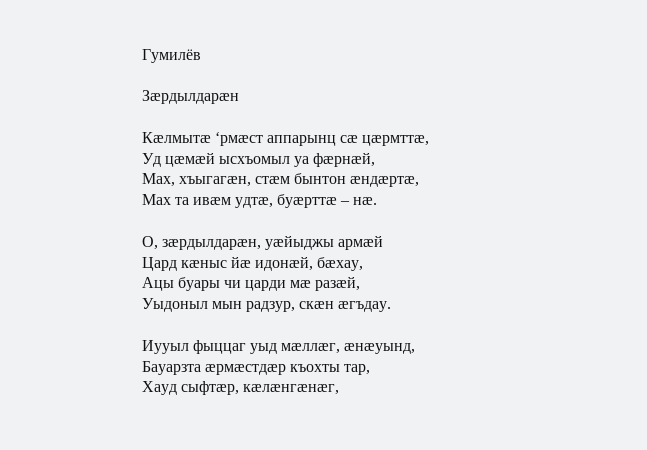Гумилёв

Зæрдылдарæн

Кæлмытæ ʻрмæст аппарынц сæ цæрмттæ,
Уд цæмæй ысхъомыл уа фæрнæй,
Мах, хъыгагæн, стæм бынтон æндæртæ,
Мах та ивæм удтæ, буæрттæ – нæ.

О, зæрдылдарæн, уæйыджы армæй
Цард кæныс йæ идонæй, бæхау,
Ацы буары чи царди мæ разæй,
Уыдоныл мын радзур, скæн æгъдау.

Иууыл фыццаг уыд мæллæг, æнæуынд,
Бауарзта æрмæстдæр къохты тар,
Хауд сыфтæр, кæлæнгæнæг,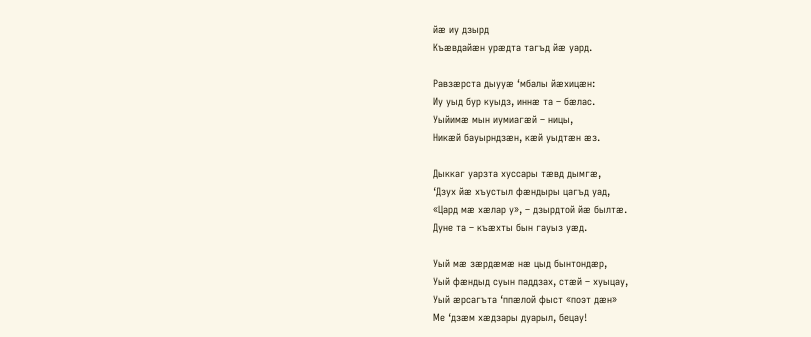йæ иу дзырд
Къæвдайæн урæдта тагъд йæ уард.

Равзæрста дыууæ ʻмбалы йæхицæн:
Иу уыд бур куыдз, иннæ та – бæлас.
Уыйимæ мын иумиагæй – ницы,
Никæй бауырндзæн, кæй уыдтæн æз.

Дыккаг уарзта хуссары тæвд дымгæ,
‘Дзух йæ хъустыл фæндыры цагъд уад,
«Цард мæ хæлар у», – дзырдтой йæ былтæ.
Дуне та – къæхты бын гауыз уæд.

Уый мæ зæрдæмæ нæ цыд бынтондæр,
Уый фæндыд суын паддзах, стæй – хуыцау,
Уый æрсагъта ‘ппæлой фыст «поэт дæн»
Ме ‘дзæм хæдзары дуарыл, бецау!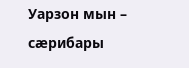Уарзон мын – сæрибары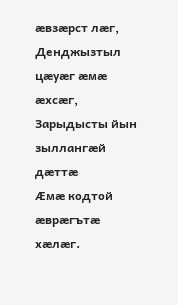æвзæрст лæг,
Денджызтыл цæуæг æмæ æхсæг,
Зарыдысты йын зыллангæй дæттæ
Æмæ кодтой æврæгътæ хæлæг.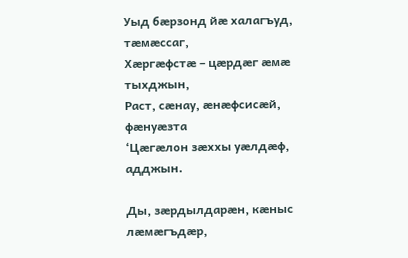Уыд бæрзонд йæ халагъуд, тæмæссаг,
Хæргæфстæ – цæрдæг æмæ тыхджын,
Раст, сæнау, æнæфсисæй, фæнуæзта
‘Цæгæлон зæххы уæлдæф, адджын.

Ды, зæрдылдарæн, кæныс лæмæгъдæр,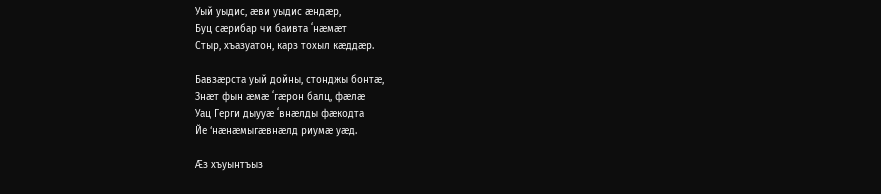Уый уыдис, æви уыдис æндæр,
Буц сæрибар чи баивта ʻнæмæт
Стыр, хъазуатон, карз тохыл кæддæр.

Бавзæрста уый дойны, стонджы бонтæ,
Знæт фын æмæ ʻгæрон балц, фæлæ
Уац Герги дыууæ ʻвнæлды фæкодта
Йе ‘нæнæмыгæвнæлд риумæ уæд.

Æз хъуынтъыз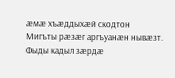æмæ хъæддыхæй скодтон
Мигъты рæзæг аргъуанæн нывæзт.
Фыды кадыл зæрдæ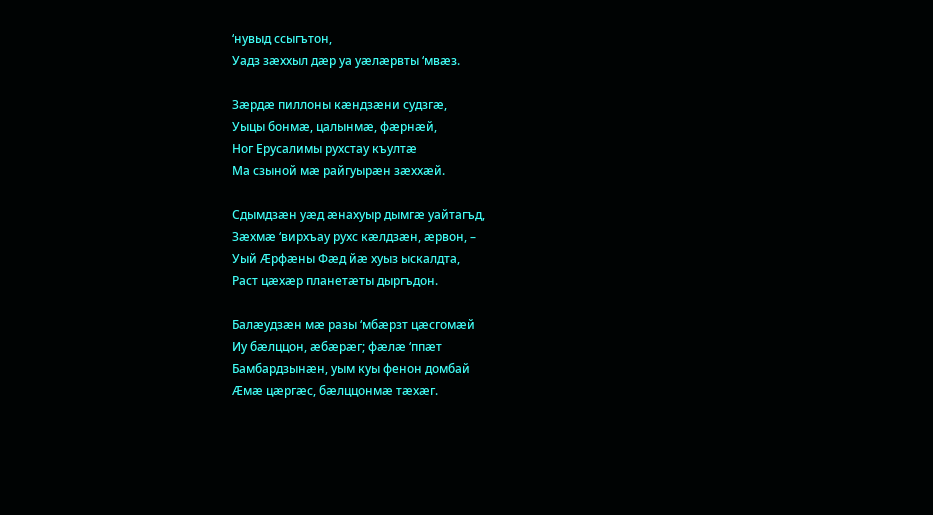‘нувыд ссыгътон,
Уадз зæххыл дæр уа уæлæрвты ‘мвæз.

Зæрдæ пиллоны кæндзæни судзгæ,
Уыцы бонмæ, цалынмæ, фæрнæй,
Ног Ерусалимы рухстау къултæ
Ма сзыной мæ райгуырæн зæххæй.

Сдымдзæн уæд æнахуыр дымгæ уайтагъд,
Зæхмæ ʻвирхъау рухс кæлдзæн, æрвон, –
Уый Æрфæны Фæд йæ хуыз ыскалдта,
Раст цæхæр планетæты дыргъдон.

Балæудзæн мæ разы ‘мбæрзт цæсгомæй
Иу бæлццон, æбæрæг; фæлæ ʻппæт
Бамбардзынæн, уым куы фенон домбай
Æмæ цæргæс, бæлццонмæ тæхæг.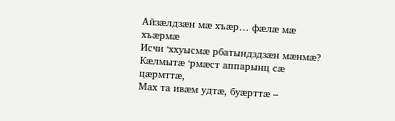Айзæлдзæн мæ хъæр… фæлæ мæ хъæрмæ
Исчи ‘ххуысмæ рбатындздзæн мæнмæ?
Кæлмытæ ʻрмæст аппарынц сæ цæрмттæ,
Мах та ивæм удтæ, буæрттæ –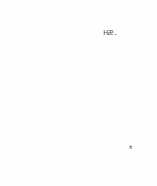нæ.









     *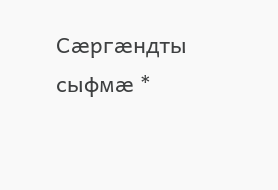Сæргæндты сыфмæ *